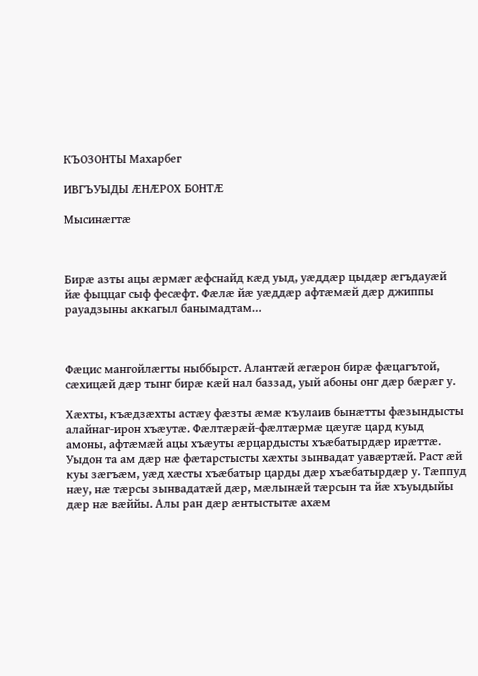КЪОЗОНТЫ Махарбег

ИВГЪУЫДЫ ÆНÆРОХ БОНТÆ

Мысинæгтæ



Бирæ азты ацы æрмæг æфснайд кæд уыд, уæддæр цыдæр æгъдауæй йæ фыццаг сыф фесæфт. Фæлæ йæ уæддæр афтæмæй дæр джиппы рауадзыны аккагыл банымадтам…



Фæцис мангойлæгты ныббырст. Алантæй æгæрон бирæ фæцагътой, сæхицæй дæр тынг бирæ кæй нал баззад, уый абоны онг дæр бæрæг у.

Хæхты, къæдзæхты астæу фæзты æмæ къулаив бынæтты фæзындысты алайнаг-ирон хъæутæ. Фæлтæрæй-фæлтæрмæ цæугæ цард куыд амоны, афтæмæй ацы хъæуты æрцардысты хъæбатырдæр ирæттæ. Уыдон та ам дæр нæ фæтарстысты хæхты зынвадат уавæртæй. Раст æй куы зæгъæм, уæд хæсты хъæбатыр царды дæр хъæбатырдæр у. Тæппуд нæу, нæ тæрсы зынвадатæй дæр, мæлынæй тæрсын та йæ хъуыдыйы дæр нæ вæййы. Алы ран дæр æнтыстытæ ахæм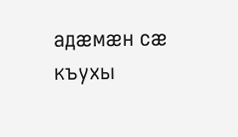адæмæн сæ къухы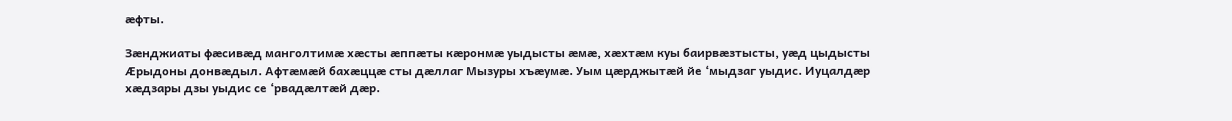æфты.

Зæнджиаты фæсивæд манголтимæ хæсты æппæты кæронмæ уыдысты æмæ, хæхтæм куы баирвæзтысты, уæд цыдысты Æрыдоны донвæдыл. Афтæмæй бахæццæ сты дæллаг Мызуры хъæумæ. Уым цæрджытæй йе ‘мыдзаг уыдис. Иуцалдæр хæдзары дзы уыдис се ‘рвадæлтæй дæр.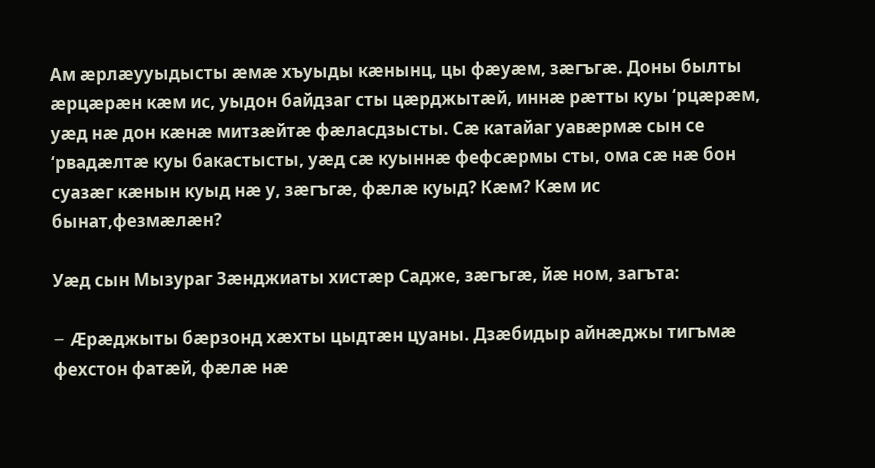Ам æрлæууыдысты æмæ хъуыды кæнынц, цы фæуæм, зæгъгæ. Доны былты æрцæрæн кæм ис, уыдон байдзаг сты цæрджытæй, иннæ рæтты куы ‘рцæрæм, уæд нæ дон кæнæ митзæйтæ фæласдзысты. Сæ катайаг уавæрмæ сын се ‘рвадæлтæ куы бакастысты, уæд сæ куыннæ фефсæрмы сты, ома сæ нæ бон суазæг кæнын куыд нæ у, зæгъгæ, фæлæ куыд? Кæм? Кæм ис бынат,фезмæлæн?

Уæд сын Мызураг Зæнджиаты хистæр Садже, зæгъгæ, йæ ном, загъта:

– Æрæджыты бæрзонд хæхты цыдтæн цуаны. Дзæбидыр айнæджы тигъмæ фехстон фатæй, фæлæ нæ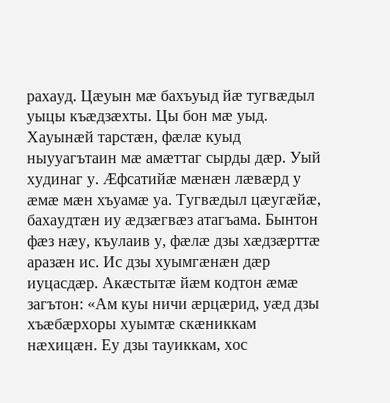рахауд. Цæуын мæ бахъуыд йæ тугвæдыл уыцы къæдзæхты. Цы бон мæ уыд. Хауынæй тарстæн, фæлæ куыд ныууагътаин мæ амæттаг сырды дæр. Уый худинаг у. Æфсатийæ мæнæн лæвæрд у æмæ мæн хъуамæ уа. Тугвæдыл цæугæйæ, бахаудтæн иу æдзæгвæз атагъама. Бынтон фæз нæу, къулаив у, фæлæ дзы хæдзæрттæ аразæн ис. Ис дзы хуымгæнæн дæр иуцасдæр. Акæстытæ йæм кодтон æмæ загътон: «Ам куы ничи æрцæрид, уæд дзы хъæбæрхоры хуымтæ скæниккам нæхицæн. Еу дзы тауиккам, хос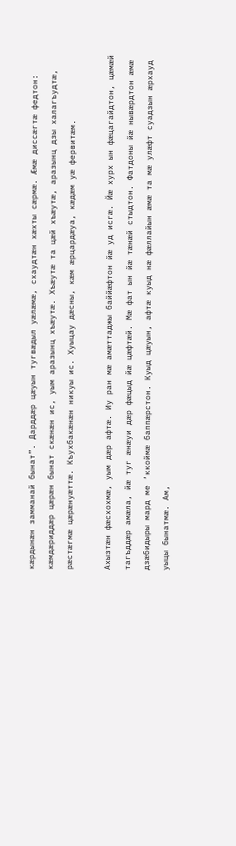кæрдынæн замманай бынат”. Дарддæр цæуын тугвæдыл уæлæмæ, схаудтæн хæхты сæрмæ. Æмæ диссæгтæ федтон: кæмдæриддæр цæрæн бынат скæнæн ис, уым аразынц хъæутæ. Хъæутæ та цæй хъæутæ, аразынц дзы халагъудтæ, рæстæгмæ цæрæнуæттæ. Къухбакæнæн никуы ис. Хуыцау дæсны, кæм æрцардæуа, кæдæм уæ фервитæм.

Ахызтæн фæсхохмæ, уым дæр афтæ. Иу ран мæ амæттаджы баййæфтон йæ уд исгæ. Йæ хурх ын фæцагайдтон, цæмæй тагъддæр амæла, йæ туг æнæуи дæр фæцыд йæ цæфтæй. Мæ фат ын йæ тæнæй стыдтон. Фатдоны йæ нывæрдтон æмæ дзæбидыры мард ме ‘ккоймæ баппæрстон. Куыд цæуын, афтæ куыд нæ фæллайын æмæ та мæ улæфт суадзын æрхауд уыцы бынатмæ. Ам,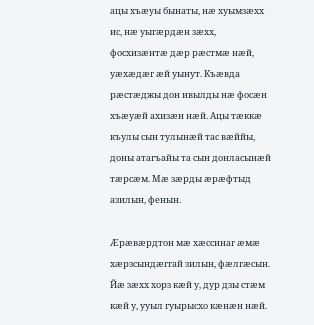ацы хъæуы бынаты, нæ хуымзæхх ис, нæ уыгæрдæн зæхх, фосхизæнтæ дæр рæстмæ нæй, уæхæдæг æй уынут. Къæвда рæстæджы дон ивылды нæ фосæн хъæуæй ахизæн нæй. Ацы тæккæ къулы сын тулынæй тас вæййы, доны атагъайы та сын донласынæй тæрсæм. Мæ зæрды æрæфтыд азилын, фенын.

Æрæвæрдтон мæ хæссинаг æмæ хæрзсындæггай зилын, фæлгæсын. Йæ зæхх хорз кæй у, дур дзы стæм кæй у, ууыл гуырысхо кæнæн нæй.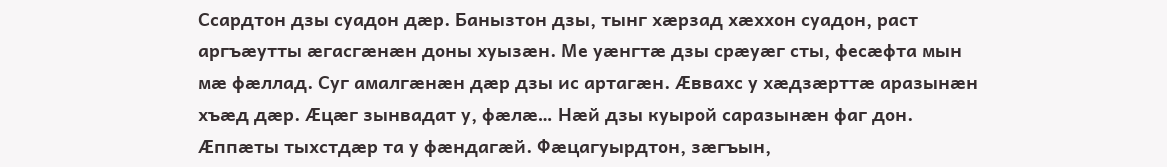Ссардтон дзы суадон дæр. Банызтон дзы, тынг хæрзад хæххон суадон, раст аргъæутты æгасгæнæн доны хуызæн. Ме уæнгтæ дзы срæуæг сты, фесæфта мын мæ фæллад. Суг амалгæнæн дæр дзы ис артагæн. Æввахс у хæдзæрттæ аразынæн хъæд дæр. Æцæг зынвадат у, фæлæ… Нæй дзы куырой саразынæн фаг дон. Æппæты тыхстдæр та у фæндагæй. Фæцагуырдтон, зæгъын,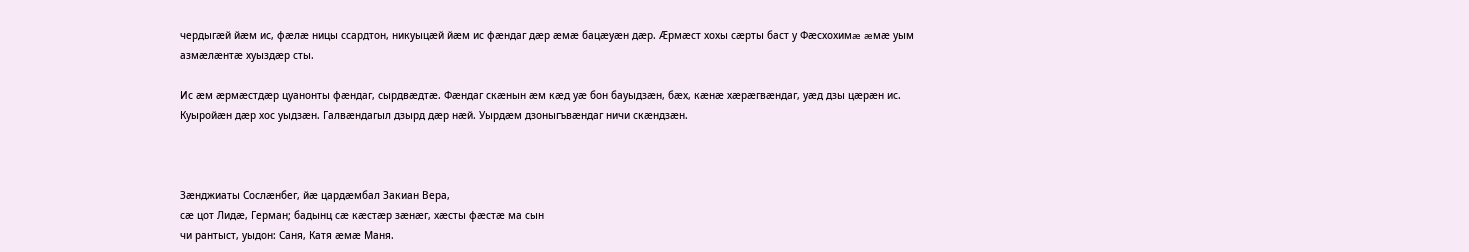чердыгæй йæм ис, фæлæ ницы ссардтон, никуыцæй йæм ис фæндаг дæр æмæ бацæуæн дæр. Æрмæст хохы сæрты баст у Фæсхохимæ æмæ уым азмæлæнтæ хуыздæр сты.

Ис æм æрмæстдæр цуанонты фæндаг, сырдвæдтæ. Фæндаг скæнын æм кæд уæ бон бауыдзæн, бæх, кæнæ хæрæгвæндаг, уæд дзы цæрæн ис. Куыройæн дæр хос уыдзæн. Галвæндагыл дзырд дæр нæй. Уырдæм дзоныгъвæндаг ничи скæндзæн.



Зæнджиаты Сослæнбег, йæ цардæмбал Закиан Вера,
сæ цот Лидæ, Герман; бадынц сæ кæстæр зæнæг, хæсты фæстæ ма сын
чи рантыст, уыдон: Саня, Катя æмæ Маня.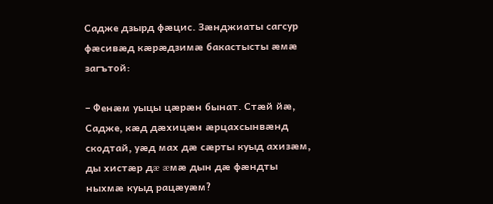Садже дзырд фæцис. Зæнджиаты сагсур фæсивæд кæрæдзимæ бакастысты æмæ загътой:

– Фенæм уыцы цæрæн бынат. Стæй йæ, Садже, кæд дæхицæн æрцахсынвæнд скодтай, уæд мах дæ сæрты куыд ахизæм, ды хистæр дæ æмæ дын дæ фæндты ныхмæ куыд рацæуæм?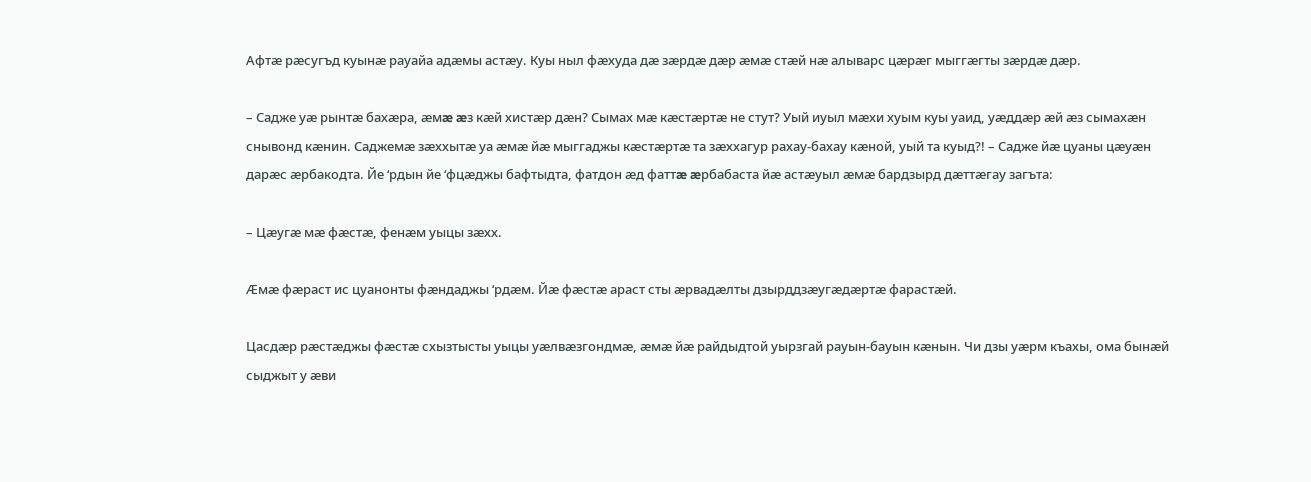Афтæ рæсугъд куынæ рауайа адæмы астæу. Куы ныл фæхуда дæ зæрдæ дæр æмæ стæй нæ алыварс цæрæг мыггæгты зæрдæ дæр.

– Садже уæ рынтæ бахæра, æмæ æз кæй хистæр дæн? Сымах мæ кæстæртæ не стут? Уый иуыл мæхи хуым куы уаид, уæддæр æй æз сымахæн снывонд кæнин. Саджемæ зæххытæ уа æмæ йæ мыггаджы кæстæртæ та зæххагур рахау-бахау кæной, уый та куыд?! – Садже йæ цуаны цæуæн дарæс æрбакодта. Йе ‘рдын йе ‘фцæджы бафтыдта, фатдон æд фаттæ æрбабаста йæ астæуыл æмæ бардзырд дæттæгау загъта:

– Цæугæ мæ фæстæ, фенæм уыцы зæхх.

Æмæ фæраст ис цуанонты фæндаджы ‘рдæм. Йæ фæстæ араст сты æрвадæлты дзырддзæугæдæртæ фарастæй.

Цасдæр рæстæджы фæстæ схызтысты уыцы уæлвæзгондмæ, æмæ йæ райдыдтой уырзгай рауын-бауын кæнын. Чи дзы уæрм къахы, ома бынæй сыджыт у æви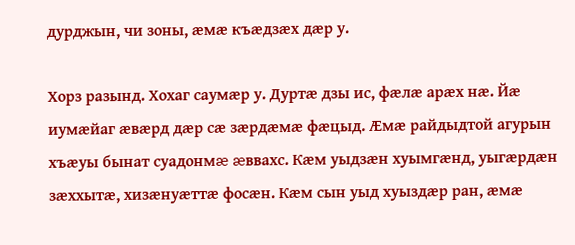дурджын, чи зоны, æмæ къæдзæх дæр у.

Хорз разынд. Хохаг саумæр у. Дуртæ дзы ис, фæлæ арæх нæ. Йæ иумæйаг æвæрд дæр сæ зæрдæмæ фæцыд. Æмæ райдыдтой агурын хъæуы бынат суадонмæ æввахс. Кæм уыдзæн хуымгæнд, уыгæрдæн зæххытæ, хизæнуæттæ фосæн. Кæм сын уыд хуыздæр ран, æмæ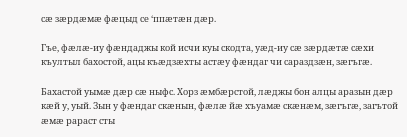сæ зæрдæмæ фæцыд се ‘ппæтæн дæр.

Гъе, фæлæ-иу фæндаджы кой исчи куы скодта, уæд-иу сæ зæрдæтæ сæхи къултыл бахостой, ацы къæдзæхты астæу фæндаг чи сараздзæн, зæгъгæ.

Бахастой уымæ дæр сæ ныфс. Хорз æмбæрстой, лæджы бон алцы аразын дæр кæй у, уый. Зын у фæндаг скæнын, фæлæ йæ хъуамæ скæнæм, зæгъгæ, загътой æмæ рараст сты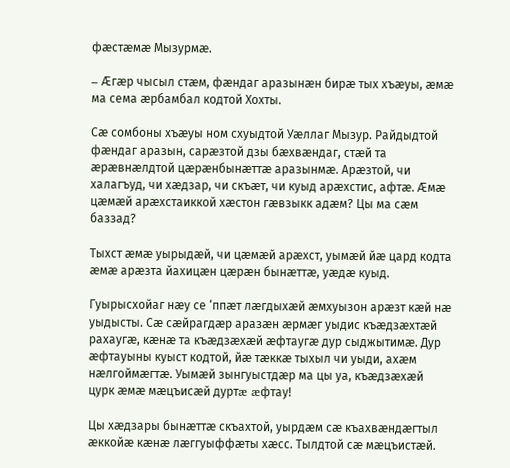фæстæмæ Мызурмæ.

– Æгæр чысыл стæм, фæндаг аразынæн бирæ тых хъæуы, æмæ ма сема æрбамбал кодтой Хохты.

Сæ сомбоны хъæуы ном схуыдтой Уæллаг Мызур. Райдыдтой фæндаг аразын, сарæзтой дзы бæхвæндаг, стæй та æрæвнæлдтой цæрæнбынæттæ аразынмæ. Арæзтой, чи халагъуд, чи хæдзар, чи скъæт, чи куыд арæхстис, афтæ. Æмæ цæмæй арæхстаиккой хæстон гæвзыкк адæм? Цы ма сæм баззад?

Тыхст æмæ уырыдæй, чи цæмæй арæхст, уымæй йæ цард кодта æмæ арæзта йахицæн цæрæн бынæттæ, уæдæ куыд.

Гуырысхойаг нæу се ‘ппæт лæгдыхæй æмхуызон арæзт кæй нæ уыдысты. Сæ сæйрагдæр аразæн æрмæг уыдис къæдзæхтæй рахаугæ, кæнæ та къæдзæхæй æфтаугæ дур сыджытимæ. Дур æфтауыны куыст кодтой, йæ тæккæ тыхыл чи уыди, ахæм нæлгоймæгтæ. Уымæй зынгуыстдæр ма цы уа, къæдзæхæй цурк æмæ мæцъисæй дуртæ æфтау!

Цы хæдзары бынæттæ скъахтой, уырдæм сæ къахвæндæгтыл æккойæ кæнæ лæггуыффæты хæсс. Тылдтой сæ мæцъистæй.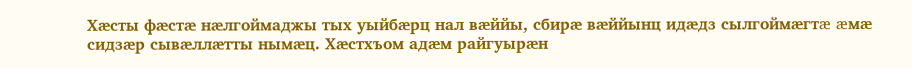Хæсты фæстæ нæлгоймаджы тых уыйбæрц нал вæййы, сбирæ вæййынц идæдз сылгоймæгтæ æмæ сидзæр сывæллæтты нымæц. Хæстхъом адæм райгуырæн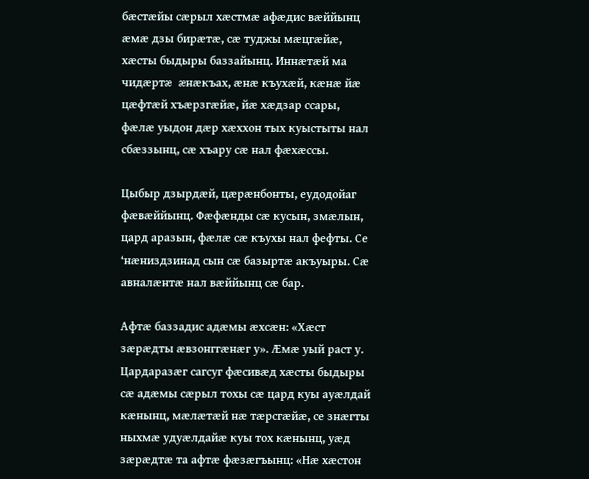бæстæйы сæрыл хæстмæ афæдис вæййынц æмæ дзы бирæтæ, сæ туджы мæцгæйæ, хæсты быдыры баззайынц. Иннæтæй ма чидæртæ æнæкъах, æнæ къухæй, кæнæ йæ цæфтæй хъæрзгæйæ, йæ хæдзар ссары, фæлæ уыдон дæр хæххон тых куыстыты нал сбæззынц, сæ хъару сæ нал фæхæссы.

Цыбыр дзырдæй, цæрæнбонты, еудодойаг фæвæййынц. Фæфæнды сæ кусын, змæлын, цард аразын, фæлæ сæ къухы нал фефты. Се ‘нæниздзинад сын сæ базыртæ акъуыры. Сæ авналæнтæ нал вæййынц сæ бар.

Афтæ баззадис адæмы æхсæн: «Хæст зæрæдты æвзонггæнæг у». Æмæ уый раст у. Цардаразæг caгсуг фæсивæд хæсты быдыры сæ адæмы сæрыл тохы сæ цард куы ауæлдай кæнынц, мæлæтæй нæ тæрсгæйæ, се знæгты ныхмæ удуæлдайæ куы тох кæнынц, уæд зæрæдтæ та афтæ фæзæгъынц: «Нæ хæстон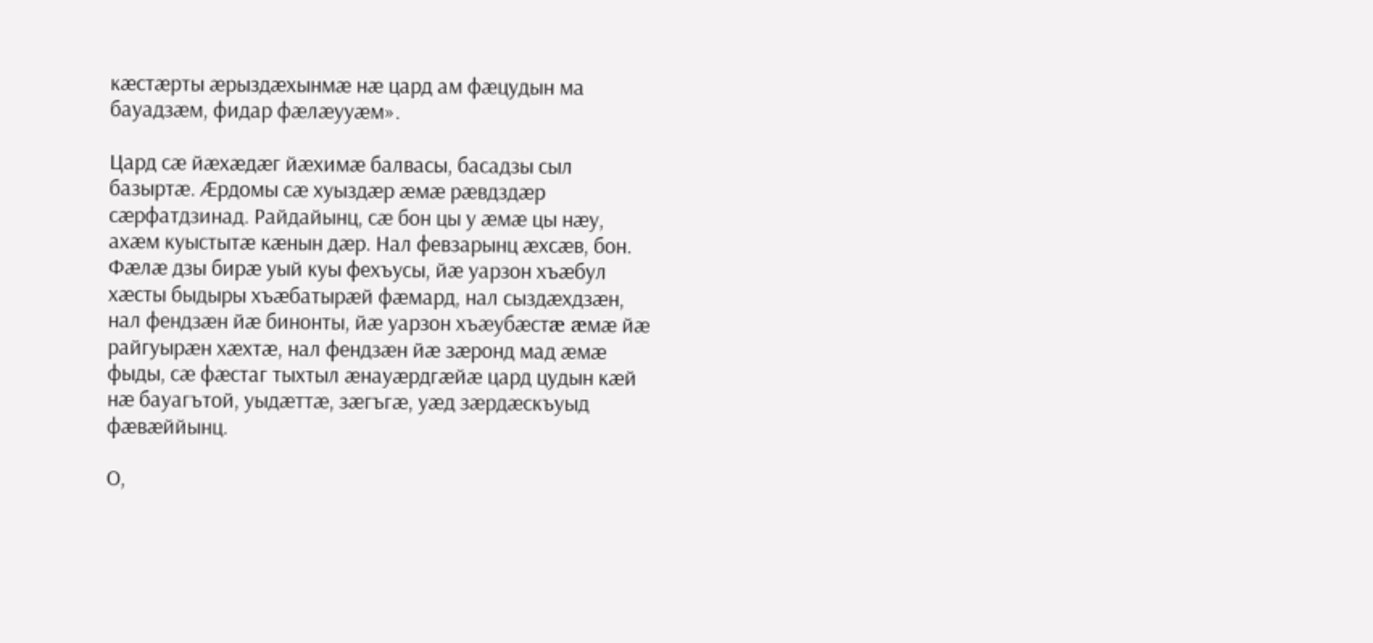кæстæрты æрыздæхынмæ нæ цард ам фæцудын ма бауадзæм, фидар фæлæууæм».

Цард сæ йæхæдæг йæхимæ балвасы, басадзы сыл базыртæ. Æрдомы сæ хуыздæр æмæ рæвдздæр сæрфатдзинад. Райдайынц, сæ бон цы у æмæ цы нæу, ахæм куыстытæ кæнын дæр. Нал февзарынц æхсæв, бон. Фæлæ дзы бирæ уый куы фехъусы, йæ уарзон хъæбул хæсты быдыры хъæбатырæй фæмард, нал сыздæхдзæн, нал фендзæн йæ бинонты, йæ уарзон хъæубæстæ æмæ йæ райгуырæн хæхтæ, нал фендзæн йæ зæронд мад æмæ фыды, сæ фæстаг тыхтыл æнауæрдгæйæ цард цудын кæй нæ бауагътой, уыдæттæ, зæгъгæ, уæд зæрдæскъуыд фæвæййынц.

О,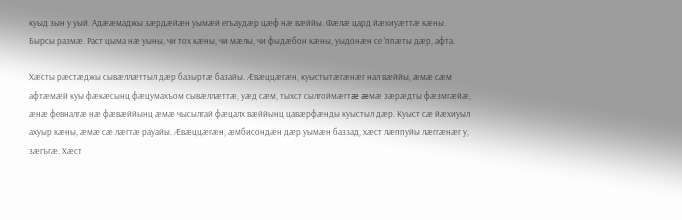куыд зын у уый. Адææмаджы зæрдæйæн уымæй егъаудæр цæф нæ вæййы. Фæлæ цард йæхиуæттæ кæны. Бырсы размæ. Раст цыма нæ уыны, чи тох кæны, чи мæлы, чи фыдæбон кæны, уыдонæн се ‘ппæты дæр, афта.

Хæсты рæстæджы сывæллæттыл дæр базыртæ базайы. Æвæццæгæн, куыстытæгæнæг нал вæййы, æмæ сæм афтæмæй куы фæкæсынц фæцумахъом сывæллæттæ, уæд сæм, тыхст сылгоймæгтæ æмæ зæрæдты фæзмгæйæ, æнæ февналгæ нæ фæвæййынц æмæ чысылгай фæцалх вæййынц цавæрфæнды куыстыл дæр. Куыст сæ йæхиуыл ахуыр кæны, æмæ сæ лæгтæ рауайы. Æвæццæгæн, æмбисондæн дæр уымæн баззад, хæст лæппуйы лæггæнæг у, зæгъгæ. Хæст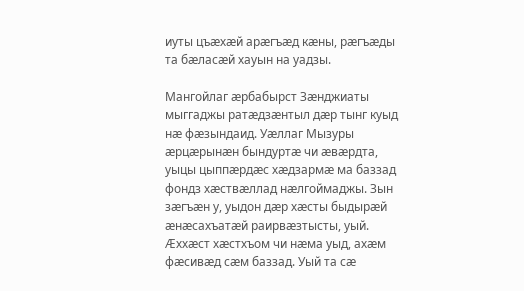иуты цъæхæй арæгъæд кæны, рæгъæды та бæласæй хауын на уадзы.

Мангойлаг æрбабырст Зæнджиаты мыггаджы ратæдзæнтыл дæр тынг куыд нæ фæзындаид. Уæллаг Мызуры æрцæрынæн бындуртæ чи æвæрдта, уыцы цыппæрдæс хæдзармæ ма баззад фондз хæствæллад нæлгоймаджы. Зын зæгъæн у, уыдон дæр хæсты быдырæй æнæсахъатæй раирвæзтысты, уый. Æххæст хæстхъом чи нæма уыд, ахæм фæсивæд сæм баззад. Уый та сæ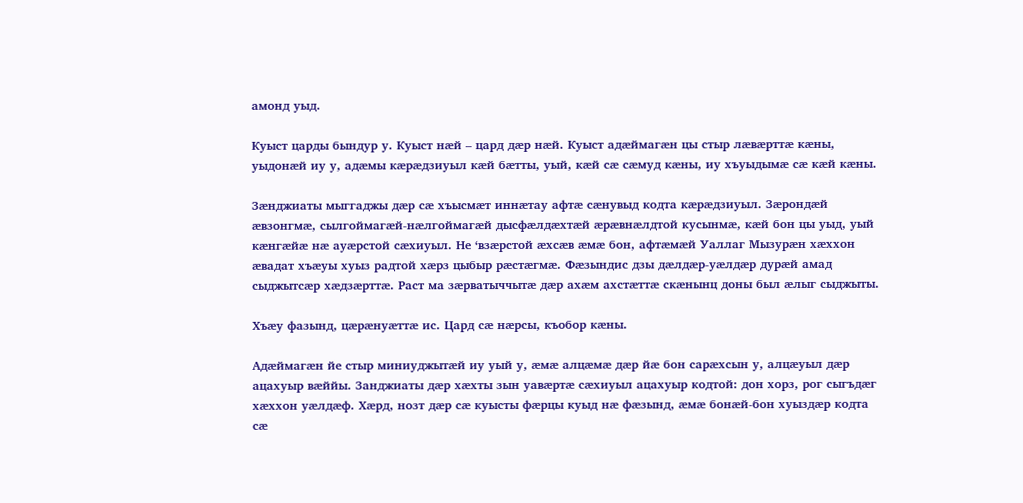амонд уыд.

Куыст царды бындур у. Куыст нæй – цард дæр нæй. Куыст адæймагæн цы стыр лæвæрттæ кæны, уыдонæй иу у, адæмы кæрæдзиуыл кæй бæтты, уый, кæй сæ сæмуд кæны, иу хъуыдымæ сæ кæй кæны.

Зæнджиаты мыггаджы дæр сæ хъысмæт иннæтау афтæ сæнувыд кодта кæрæдзиуыл. Зæрондæй æвзонгмæ, сылгоймагæй-нæлгоймагæй дысфæлдæхтæй æрæвнæлдтой кусынмæ, кæй бон цы уыд, уый кæнгæйæ нæ ауæрстой сæхиуыл. Не ‘взæрстой æхсæв æмæ бон, афтæмæй Уаллаг Мызурæн хæххон æвадат хъæуы хуыз радтой хæрз цыбыр рæстæгмæ. Фæзындис дзы дæлдæр-уæлдæр дурæй амад сыджытсæр хæдзæрттæ. Раст ма зæрватыччытæ дæр ахæм ахстæттæ скæнынц доны был æлыг сыджыты.

Хъæу фазынд, цæрæнуæттæ ис. Цард сæ нæрсы, къобор кæны.

Адæймагæн йе стыр миниуджытæй иу уый у, æмæ алцæмæ дæр йæ бон сарæхсын у, алцæуыл дæр ацахуыр вæййы. Занджиаты дæр хæхты зын уавæртæ сæхиуыл ацахуыр кодтой: дон хорз, рог сыгъдæг хæххон уæлдæф. Хæрд, нозт дæр сæ куысты фæрцы куыд нæ фæзынд, æмæ бонæй-бон хуыздæр кодта сæ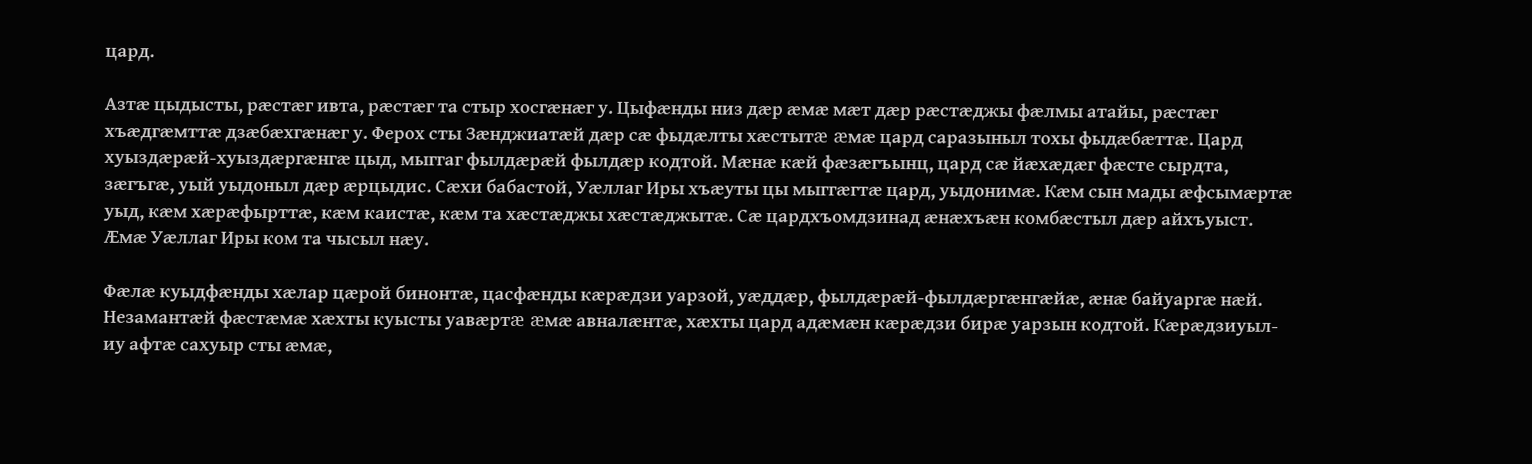цард.

Азтæ цыдысты, рæстæг ивта, рæстæг та стыр хосгæнæг у. Цыфæнды низ дæр æмæ мæт дæр рæстæджы фæлмы атайы, рæстæг хъæдгæмттæ дзæбæхгæнæг у. Ферох сты Зæнджиатæй дæр сæ фыдæлты хæстытæ æмæ цард саразыныл тохы фыдæбæттæ. Цард хуыздæрæй-хуыздæргæнгæ цыд, мыггаг фылдæрæй фылдæр кодтой. Мæнæ кæй фæзæгъынц, цард сæ йæхæдæг фæсте сырдта, зæгъгæ, уый уыдоныл дæр æрцыдис. Сæхи бабастой, Уæллаг Иры хъæуты цы мыггæгтæ цард, уыдонимæ. Кæм сын мады æфсымæртæ уыд, кæм хæрæфырттæ, кæм каистæ, кæм та хæстæджы хæстæджытæ. Сæ цардхъомдзинад æнæхъæн комбæстыл дæр айхъуыст. Æмæ Уæллаг Иры ком та чысыл нæу.

Фæлæ куыдфæнды хæлар цæрой бинонтæ, цасфæнды кæрæдзи уарзой, уæддæр, фылдæрæй-фылдæргæнгæйæ, æнæ байуаргæ нæй. Незамантæй фæстæмæ хæхты куысты уавæртæ æмæ авналæнтæ, хæхты цард адæмæн кæрæдзи бирæ уарзын кодтой. Кæрæдзиуыл-иу афтæ сахуыр сты æмæ,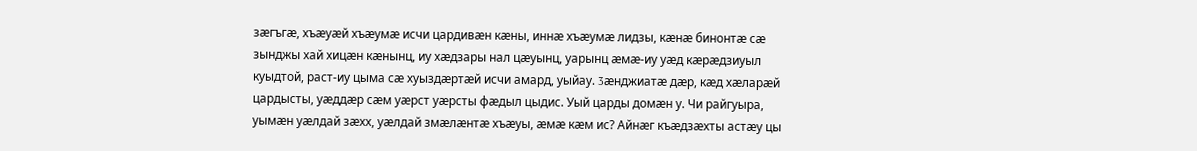зæгъгæ, хъæуæй хъæумæ исчи цардивæн кæны, иннæ хъæумæ лидзы, кæнæ бинонтæ сæ зынджы хай хицæн кæнынц, иу хæдзары нал цæуынц, уарынц æмæ-иу уæд кæрæдзиуыл куыдтой, раст-иу цыма сæ хуыздæртæй исчи амард, уыйау. 3æнджиатæ дæр, кæд хæларæй цардысты, уæддæр сæм уæрст уæрсты фæдыл цыдис. Уый царды домæн у. Чи райгуыра, уымæн уæлдай зæхх, уæлдай змæлæнтæ хъæуы, æмæ кæм ис? Айнæг къæдзæхты астæу цы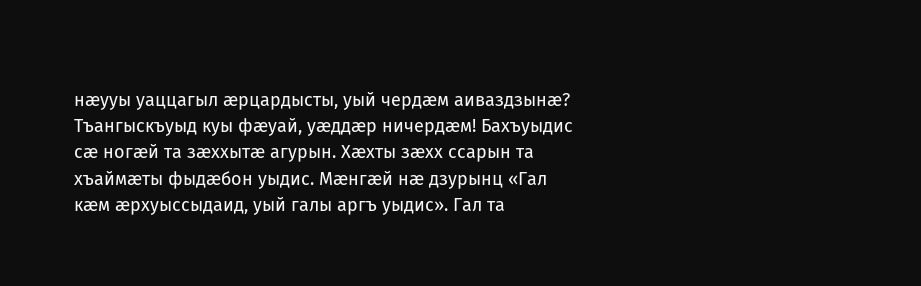нæууы уаццагыл æрцардысты, уый чердæм аиваздзынæ? Тъангыскъуыд куы фæуай, уæддæр ничердæм! Бахъуыдис сæ ногæй та зæххытæ агурын. Хæхты зæхх ссарын та хъаймæты фыдæбон уыдис. Мæнгæй нæ дзурынц «Гал кæм æрхуыссыдаид, уый галы аргъ уыдис». Гал та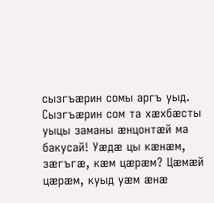сызгъæрин сомы аргъ уыд. Сызгъæрин сом та хæхбæсты уыцы заманы æнцонтæй ма бакусай! Уæдæ цы кæнæм, зæгъгæ, кæм цæрæм? Цæмæй цæрæм, куыд уæм æнæ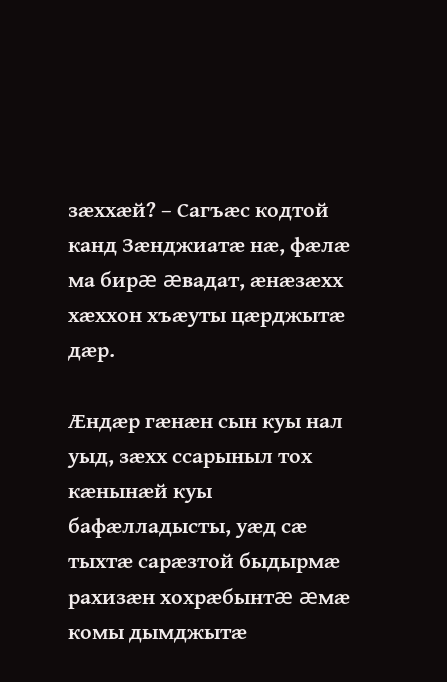зæххæй? – Сагъæс кодтой канд Зæнджиатæ нæ, фæлæ ма бирæ æвадат, æнæзæхх хæххон хъæуты цæрджытæ дæр.

Æндæр гæнæн сын куы нал уыд, зæхх ссарыныл тох кæнынæй куы бафæлладысты, уæд сæ тыхтæ сарæзтой быдырмæ рахизæн хохрæбынтæ æмæ комы дымджытæ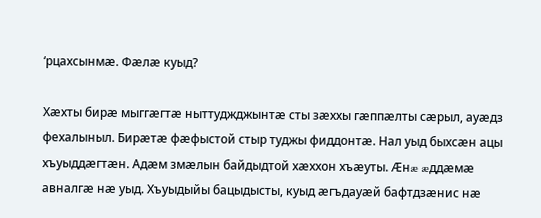‘рцахсынмæ. Фæлæ куыд?

Хæхты бирæ мыггæгтæ ныттуджджынтæ сты зæххы гæппæлты сæрыл, ауæдз фехалыныл. Бирæтæ фæфыстой стыр туджы фиддонтæ. Нал уыд быхсæн ацы хъуыддæгтæн. Адæм змæлын байдыдтой хæххон хъæуты. Æнæ æддæмæ авналгæ нæ уыд. Хъуыдыйы бацыдысты, куыд æгъдауæй бафтдзæнис нæ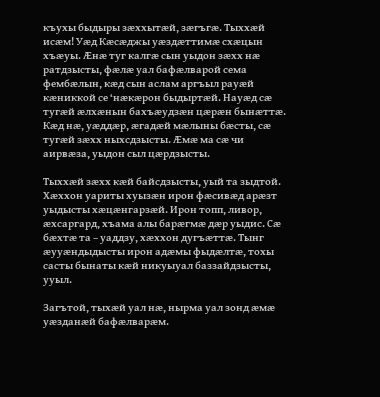къухы быдыры зæххытæй, зæгъгæ. Тыххæй исæм! Уæд Кæсæджы уæздæттимæ схæцын хъæуы. Æнæ туг калгæ сын уыдон зæхх нæ ратдзысты, фæлæ уал бафæлварой сема фембæлын, кæд сын аслам аргъыл рауæй кæниккой се ‘нæкæрон быдыртæй. Науæд сæ тугæй æлхæнын бахъæудзæн цæрæн бынæттæ. Кæд нæ, уæддæр, æгадæй мæлыны бæсты, сæ тугæй зæхх ныхсдзысты. Æмæ ма сæ чи аирвæза, уыдон сыл цæрдзысты.

Тыххæй зæхх кæй байсдзысты, уый та зыдтой. Хæххон уариты хуызæн ирон фæсивæд арæзт уыдысты хæцæнгарзæй. Ирон топп, ливop, æхсаргард, хъама алы барæгмæ дæр уыдис. Сæ бæхтæ та – уаддзу, хæххон дугъæттæ. Тынг æууæндыдысты ирон адæмы фыдæлтæ, тохы састы бынаты кæй никуыуал баззайдзысты, ууыл.

Загътой, тыхæй уал нæ, нырма уал зонд æмæ уæзданæй бафæлварæм.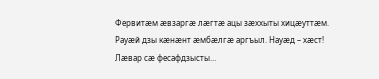Фервитæм æвзаргæ лæгтæ ацы зæххыты хицæуттæм. Рауæй дзы кæнæнт æмбæлгæ аргъыл. Науæд – хæст! Лæвар сæ фесафдзысты…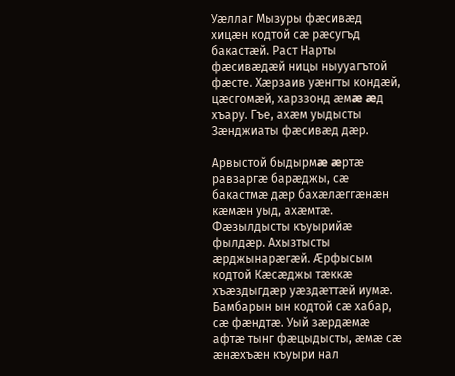Уæллаг Мызуры фæсивæд хицæн кодтой сæ рæсугъд бакастæй. Раст Нарты фæсивæдæй ницы ныууагътой фæсте. Хæрзаив уæнгты кондæй, цæсгомæй, харззонд æмæ æд хъару. Гъе, ахæм уыдысты Зæнджиаты фæсивæд дæр.

Арвыстой быдырмæ æртæ равзаргæ барæджы, сæ бакастмæ дæр бахæлæггæнæн кæмæн уыд, ахæмтæ. Фæзылдысты къуырийæ фылдæр. Ахызтысты æрджынарæгæй. Æрфысым кодтой Кæсæджы тæккæ хъæздыгдæр уæздæттæй иумæ. Бамбарын ын кодтой сæ хабар, сæ фæндтæ. Уый зæрдæмæ афтæ тынг фæцыдысты, æмæ сæ æнæхъæн къуыри нал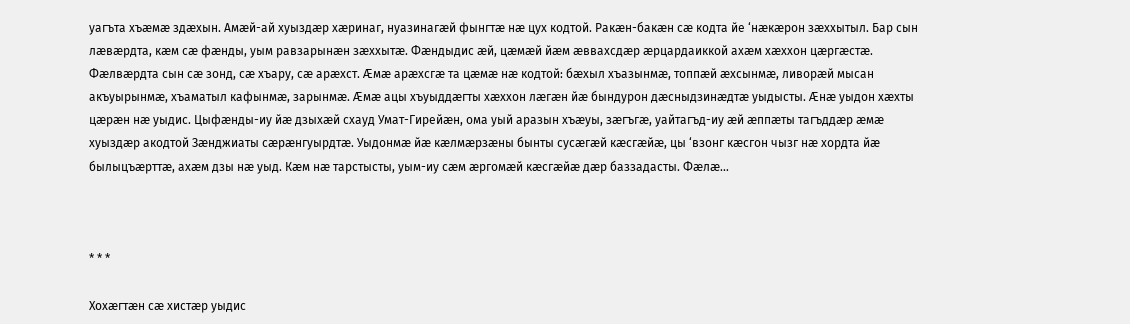уагъта хъæмæ здæхын. Амæй-ай хуыздæр хæринаг, нуазинагæй фынгтæ нæ цух кодтой. Ракæн-бакæн сæ кодта йе ‘нæкæрон зæххытыл. Бар сын лæвæрдта, кæм сæ фæнды, уым равзарынæн зæххытæ. Фæндыдис æй, цæмæй йæм æввахсдæр æрцардаиккой ахæм хæххон цæргæстæ. Фæлвæрдта сын сæ зонд, сæ хъару, сæ арæхст. Æмæ арæхсгæ та цæмæ нæ кодтой: бæхыл хъазынмæ, топпæй æхсынмæ, ливорæй мысан акъуырынмæ, хъаматыл кафынмæ, зарынмæ. Æмæ ацы хъуыддæгты хæххон лæгæн йæ бындурон дæсныдзинæдтæ уыдысты. Æнæ уыдон хæхты цæрæн нæ уыдис. Цыфæнды-иу йæ дзыхæй схауд Умат-Гирейæн, ома уый аразын хъæуы, зæгъгæ, уайтагъд-иу æй æппæты тагъддæр æмæ хуыздæр акодтой Зæнджиаты сæрæнгуырдтæ. Уыдонмæ йæ кæлмæрзæны бынты сусæгæй кæсгæйæ, цы ‘взонг кæсгон чызг нæ хордта йæ былыцъæрттæ, ахæм дзы нæ уыд. Кæм нæ тарстысты, уым-иу сæм æргомæй кæсгæйæ дæр баззадасты. Фæлæ…



* * *

Хохæгтæн сæ хистæр уыдис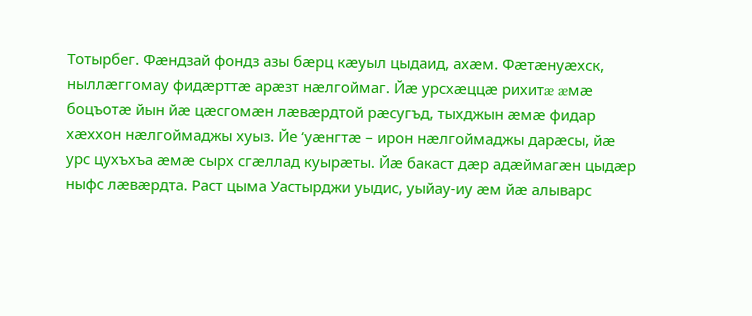Тотырбег. Фæндзай фондз азы бæрц кæуыл цыдаид, ахæм. Фæтæнуæхск, ныллæггомау фидæрттæ арæзт нæлгоймаг. Йæ урсхæццæ рихитæ æмæ боцъотæ йын йæ цæсгомæн лæвæрдтой рæсугъд, тыхджын æмæ фидар хæххон нæлгоймаджы хуыз. Йе ‘уæнгтæ – ирон нæлгоймаджы дарæсы, йæ урс цухъхъа æмæ сырх сгæллад куырæты. Йæ бакаст дæр адæймагæн цыдæр ныфс лæвæрдта. Раст цыма Уастырджи уыдис, уыйау-иу æм йæ алыварс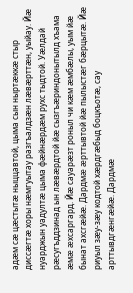адæм сæ цæстытæ ныццавтой, цыма сын ныртæккæ стыр диссæгтæ хоры нæмгуытау разгъалдзæн лæвæрттæн, уыйау. Йæ нуарджын уадултæ цыма фæйнæрдæм рухс тыдтой. Уæлдай рæсугъддзинад ын лæвæрдтой йæ сызгъæриндонытылд хъама æмæ æхсаргард. Йæ сауарæзт роныл чи кæм æмбæлы, уым йæ бынат ахсгæйæ. Дардмæ æрттывтой йæ пылыстæг бæрцытæ. Йæ риуыл зæу-зæу кодтой хæрдгæбыд боцкъотæ, сау арттывдгæнгæйæ. Дардмæ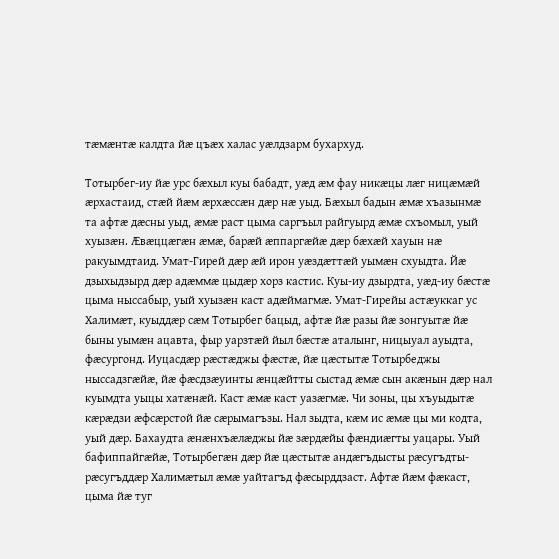тæмæнтæ калдта йæ цъæх халас уæлдзарм бухархуд.

Тотырбег-иу йæ урс бæхыл куы бабадт, уæд æм фау никæцы лæг ницæмæй æрхастаид, стæй йæм æрхæссæн дæр нæ уыд. Бæхыл бадын æмæ хъазынмæ та афтæ дæсны уыд, æмæ раст цыма саргъыл райгуырд æмæ схъомыл, уый хуызæн. Æвæццæгæн æмæ, барæй æппаргæйæ дæр бæхæй хауын нæ ракуымдтаид. Умат-Гирей дæр æй ирон уæздæттæй уымæн схуыдта. Йæ дзыхыдзырд дæр адæммæ цыдæр хорз кастис. Куы-иу дзырдта, уæд-иу бæстæ цыма ныссабыр, уый хуызæн каст адæймагмæ. Умат-Гирейы астæуккаг ус Халимæт, куыддæр сæм Тотырбег бацыд, афтæ йæ разы йæ зонгуытæ йæ быны уымæн ацавта, фыр уарзтæй йыл бæстæ аталынг, ницыуал ауыдта, фæсургонд. Иуцасдæр рæстæджы фæстæ, йæ цæстытæ Тотырбеджы ныссадзгæйæ, йæ фæсдзæуинты æнцæйтты сыстад æмæ сын акæнын дæр нал куымдта уыцы хатæнæй. Каст æмæ каст уазæгмæ. Чи зоны, цы хъуыдытæ кæрæдзи æфсæрстой йæ сæрымагъзы. Нал зыдта, кæм ис æмæ цы ми кодта, уый дæр. Бахаудта æнæнхъæлæджы йæ зæрдæйы фæндиæгты уацары. Уый бафиппайгæйæ, Тотырбегæн дæр йæ цæстытæ андæгъдысты рæсугъдты-рæсугъддæр Халимæтыл æмæ уайтагъд фæсырддзаст. Афтæ йæм фæкаст, цыма йæ туг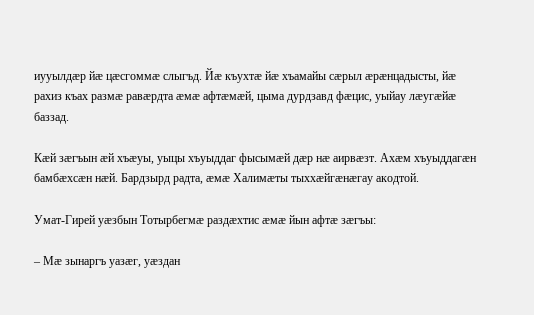иууылдæр йæ цæсгоммæ слыгъд. Йæ къухтæ йæ хъамайы сæрыл æрæнцадысты, йæ рахиз къах размæ равæрдта æмæ афтæмæй, цыма дурдзавд фæцис, уыйау лæугæйæ баззад.

Кæй зæгъын æй хъæуы, уыцы хъуыддаг фысымæй дæр нæ аирвæзт. Ахæм хъуыддагæн бамбæхсæн нæй. Бардзырд радта, æмæ Халимæты тыххæйгæнæгау акодтой.

Умат-Гирей уæзбын Тотырбегмæ раздæхтис æмæ йын афтæ зæгъы:

– Мæ зынаргъ уазæг, уæздан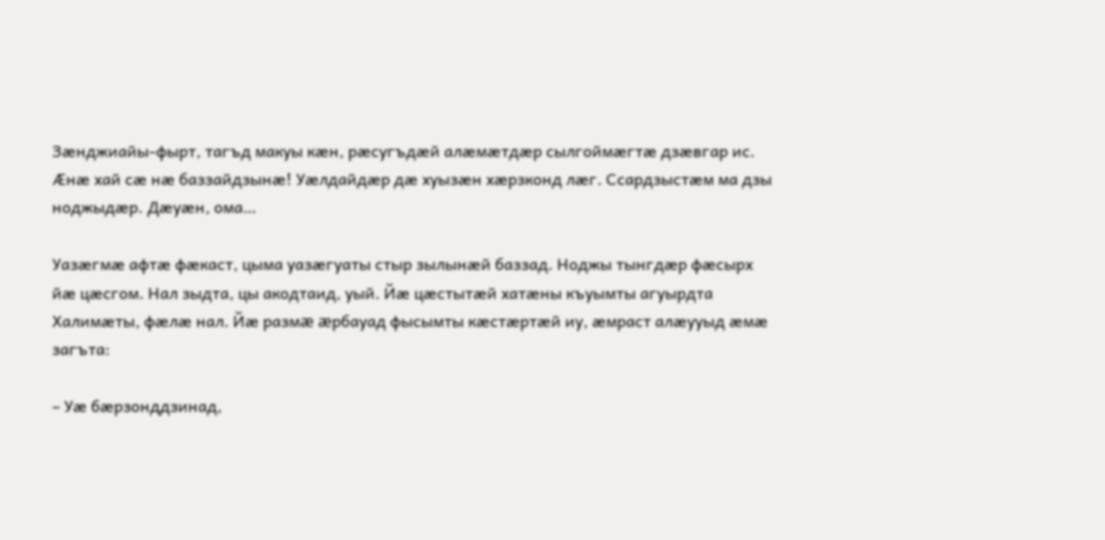Зæнджиайы-фырт, тагъд макуы кæн, рæсугъдæй алæмæтдæр сылгоймæгтæ дзæвгар ис. Æнæ хай сæ нæ баззайдзынæ! Уæлдайдæр дæ хуызæн хæрзконд лæг. Ссардзыстæм ма дзы ноджыдæр. Дæуæн, ома…

Уазæгмæ афтæ фæкаст, цыма уазæгуаты стыр зылынæй баззад. Ноджы тынгдæр фæсырх йæ цæсгом. Нал зыдта, цы акодтаид, уый. Йæ цæстытæй хатæны къуымты агуырдта Халимæты, фæлæ нал. Йæ размæ æрбауад фысымты кæстæртæй иу, æмраст алæууыд æмæ загъта:

– Уæ бæрзонддзинад,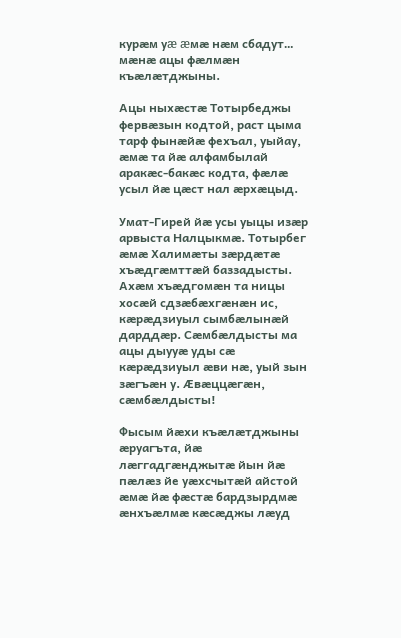курæм уæ æмæ нæм сбадут… мæнæ ацы фæлмæн къæлæтджыны.

Ацы ныхæстæ Тотырбеджы фервæзын кодтой, раст цыма тарф фынæйæ фехъал, уыйау, æмæ та йæ алфамбылай аракæс-бакæс кодта, фæлæ усыл йæ цæст нал æрхæцыд.

Умат-Гирей йæ усы уыцы изæр арвыста Налцыкмæ. Тотырбег æмæ Халимæты зæрдæтæ хъæдгæмттæй баззадысты. Ахæм хъæдгомæн та ницы хосæй сдзæбæхгæнæн ис, кæрæдзиуыл сымбæлынæй дарддæр. Сæмбæлдысты ма ацы дыууæ уды сæ кæрæдзиуыл æви нæ, уый зын зæгъæн у. Æвæццæгæн, сæмбæлдысты!

Фысым йæхи къæлæтджыны æруагъта, йæ лæггадгæнджытæ йын йæ пæлæз йе уæхсчытæй айстой æмæ йæ фæстæ бардзырдмæ æнхъæлмæ кæсæджы лæуд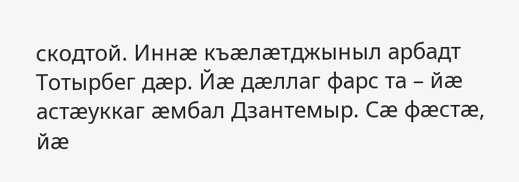скодтой. Иннæ къæлæтджыныл арбадт Тотырбег дæр. Йæ дæллаг фарс та – йæ астæуккаг æмбал Дзантемыр. Сæ фæстæ, йæ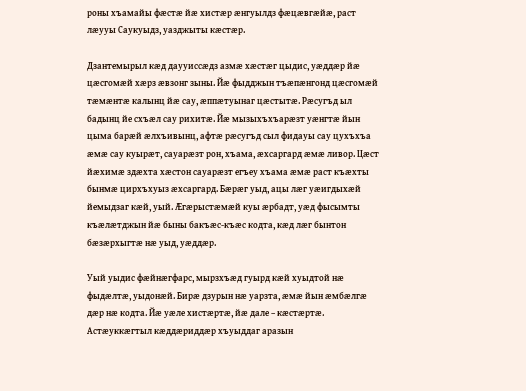роны хъамайы фæстæ йæ хистæр æнгуылдз фæцæвгæйæ, раст лæууы Саукуыдз, уазджыты кæстæр.

Дзантемырыл кæд даууиссæдз азмæ хæстæг цыдис, уæддæр йæ цæсгомæй хæрз æвзонг зыны. Йæ фыдджын тъæпæнгонд цæсгомæй тæмæнтæ калынц йæ сау, æппæтуынаг цæстытæ. Рæсугъд ыл бадынц йе схъæл сау рихитæ. Йæ мызыхъхъарæзт уæнгтæ йын цыма барæй æлхъивынц, афтæ рæсугъд сыл фидауы сау цухъхъа æмæ сау куырæт, сауарæзт рон, хъама, æхсаргард æмæ ливор. Цæст йæхимæ здæхта хæстон сауарæзт егъеу хъама æмæ раст къæхты бынмæ цирхъхуыз æхсаргард. Бæрæг уыд, ацы лæг уæигдыхæй йемыдзаг кæй, уый. Æгæрыстæмæй куы æрбадт, уæд фысымты къæлæтджын йæ быны бакъæс-къæс кодта, кæд лæг бынтон бæзæрхыгтæ нæ уыд, уæддæр.

Уый уыдис фæйнæгфарс, мырзхъæд гуырд кæй хуыдтой нæ фыдæлтæ, уыдонæй. Бирæ дзурын нæ уарзта, æмæ йын æмбæлгæ дæр нæ кодта. Йæ уæле хистæртæ, йæ дале – кæстæртæ. Астæуккæгтыл кæддæриддæр хъуыддаг аразын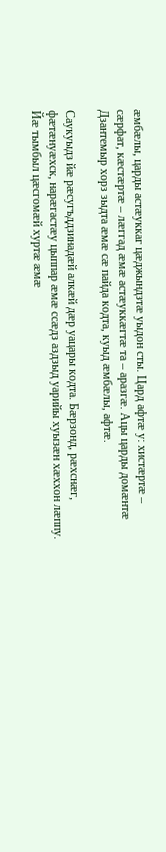æмбæлы, царды астæуккаг цæджындзтæ уыдон сты. Цард афтæ у: хистæртæ – сæрфат, кæстæртæ – лæггад æмæ астæуккæгтæ та – аразгæ. Ацы царды домæнтæ Дзантемыр хорз зыдта æмæ сæ пайда кодта, куыд æмбæлы, афтæ.

Саукуыдз йæ рæсугъддзинадæй алкæй дæр уацары кодта. Бæpзонд, рæхснæг, фæтæнуæхск, нарæгастæу цыппар æмæ ссæдз аздзыд уарийы хуызæн хæххон лæппу. Йæ тымбыл цæсгомæй хуртæ æмæ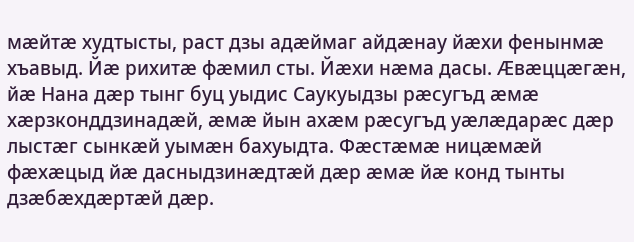мæйтæ худтысты, раст дзы адæймаг айдæнау йæхи фенынмæ хъавыд. Йæ рихитæ фæмил сты. Йæхи нæма дасы. Æвæццæгæн, йæ Нана дæр тынг буц уыдис Саукуыдзы рæсугъд æмæ хæрзконддзинадæй, æмæ йын ахæм рæсугъд уæлæдарæс дæр лыстæг сынкæй уымæн бахуыдта. Фæстæмæ ницæмæй фæхæцыд йæ дасныдзинæдтæй дæр æмæ йæ конд тынты дзæбæхдæртæй дæр.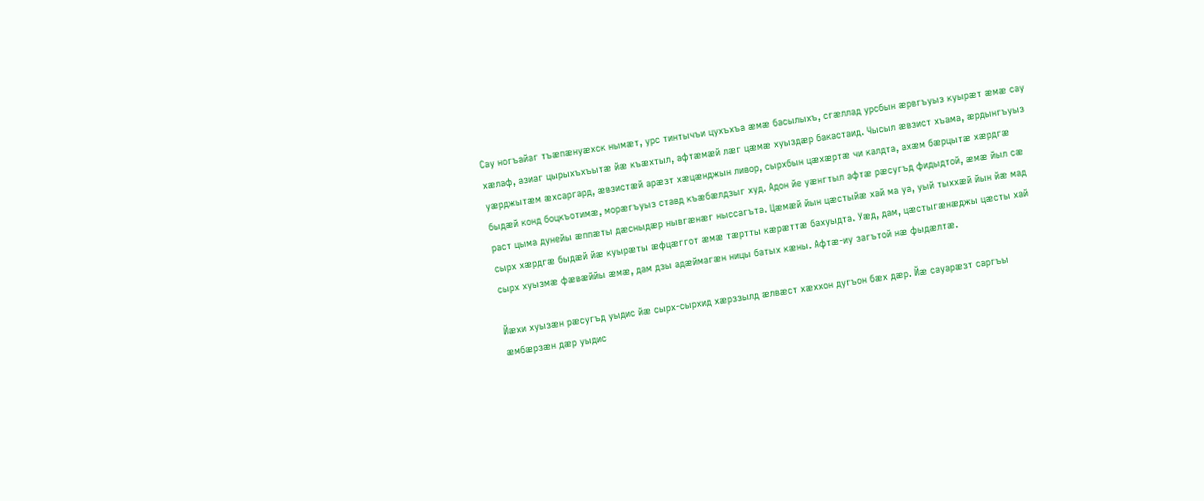Сау ногъайаг тъæпæнуæхск нымæт, урс тинтычъи цухъхъа æмæ басылыхъ, сгæллад урсбын æрвгъуыз куырæт æмæ сау хæлаф, азиаг цырыхъхъытæ йæ къæхтыл, афтæмæй лæг цæмæ хуыздæр бакастаид. Чысыл æвзист хъама, æрдынгъуыз уæрджытæм æхсаргард, æвзистæй арæзт хæцæнджын ливор, сырхбын цæхæртæ чи калдта, ахæм бæрцытæ хæрдгæ быдæй конд боцкъотимæ, морæгъуыз ставд къæбæлдзыг худ. Адон йе уæнгтыл афтæ рæсугъд фидыдтой, æмæ йыл сæ раст цыма дунейы æппæты дæсныдæр нывгæнæг ныссагъта. Цæмæй йын цæстыйæ хай ма уа, уый тыххæй йын йæ мад сырх хæрдгæ быдæй йæ куырæты æфцæггот æмæ тæртты кæрæттæ бахуыдта. Уæд, дам, цæстыгæнæджы цæсты хай сырх хуызмæ фæвæййы æмæ, дам дзы адæймагæн ницы батых кæны. Афтæ-иу загътой нæ фыдæлтæ.

Йæхи хуызæн рæсугъд уыдис йæ сырх-сырхид хæрззылд æлвæст хæххон дугъон бæх дæр. Йæ сауарæзт саргъы æмбæрзæн дæр уыдис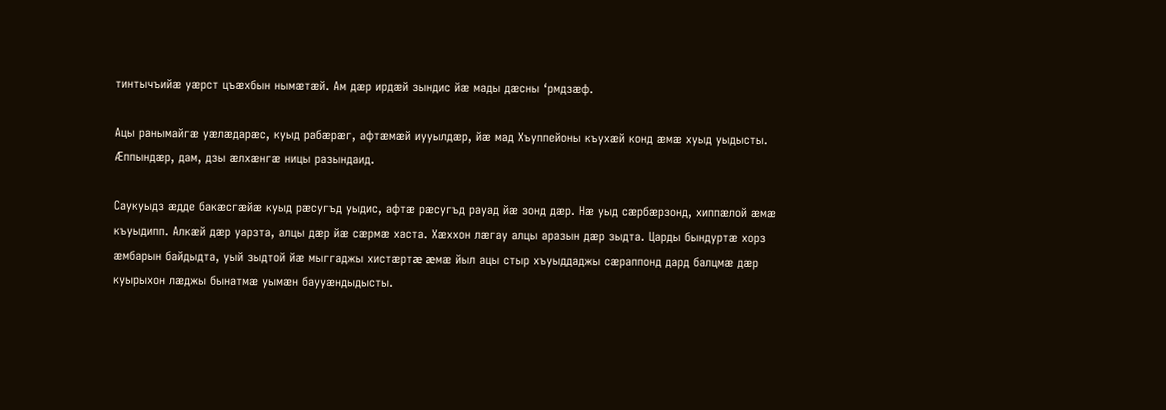тинтычъийæ уæрст цъæхбын нымæтæй. Ам дæр ирдæй зындис йæ мады дæсны ‘рмдзæф.

Ацы ранымайгæ уæлæдарæс, куыд рабæрæг, афтæмæй иууылдæр, йæ мад Хъуппейоны къухæй конд æмæ хуыд уыдысты. Æппындæр, дам, дзы æлхæнгæ ницы разындаид.

Саукуыдз æдде бакæсгæйæ куыд рæсугъд уыдис, афтæ рæсугъд рауад йæ зонд дæр. Нæ уыд сæрбæрзонд, хиппæлой æмæ къуыдипп. Алкæй дæр уарзта, алцы дæр йæ сæрмæ хаста. Хæххон лæгау алцы аразын дæр зыдта. Царды бындуртæ хорз æмбарын байдыдта, уый зыдтой йæ мыггаджы хистæртæ æмæ йыл ацы стыр хъуыддаджы сæраппонд дард балцмæ дæр куырыхон лæджы бынатмæ уымæн баууæндыдысты.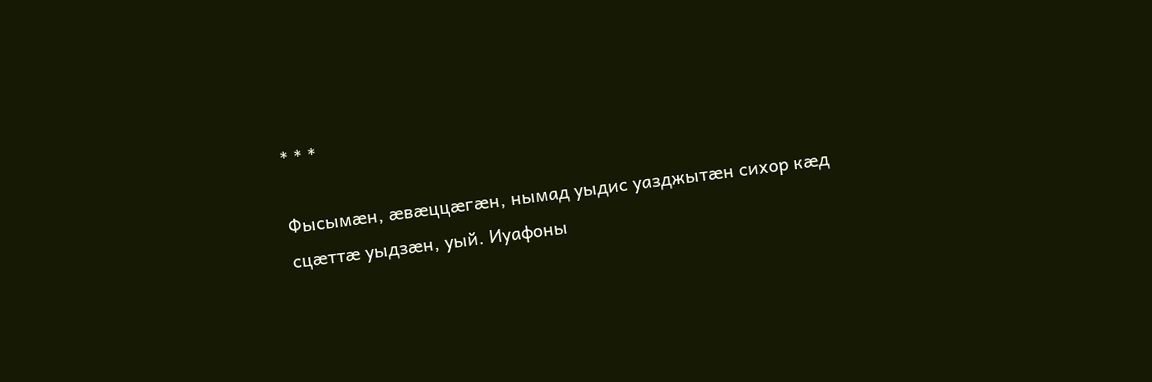* * *

Фысымæн, æвæццæгæн, нымад уыдис уазджытæн сихор кæд сцæттæ уыдзæн, уый. Иуафоны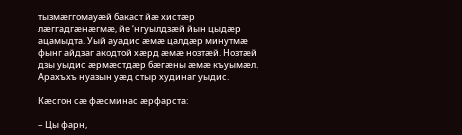тызмæггомауæй бакаст йæ хистæр лæггадгæнæгмæ, йе ‘нгуылдзæй йын цыдæр ацамыдта. Уый ауадис æмæ цалдæр минутмæ фынг айдзаг акодтой хæрд æмæ нозтæй. Нозтæй дзы уыдис æрмæстдæр бæгæны æмæ къуымæл. Арахъхъ нуазын уæд стыр худинаг уыдис.

Кæсгон сæ фæсминас æрфарста:

– Цы фарн,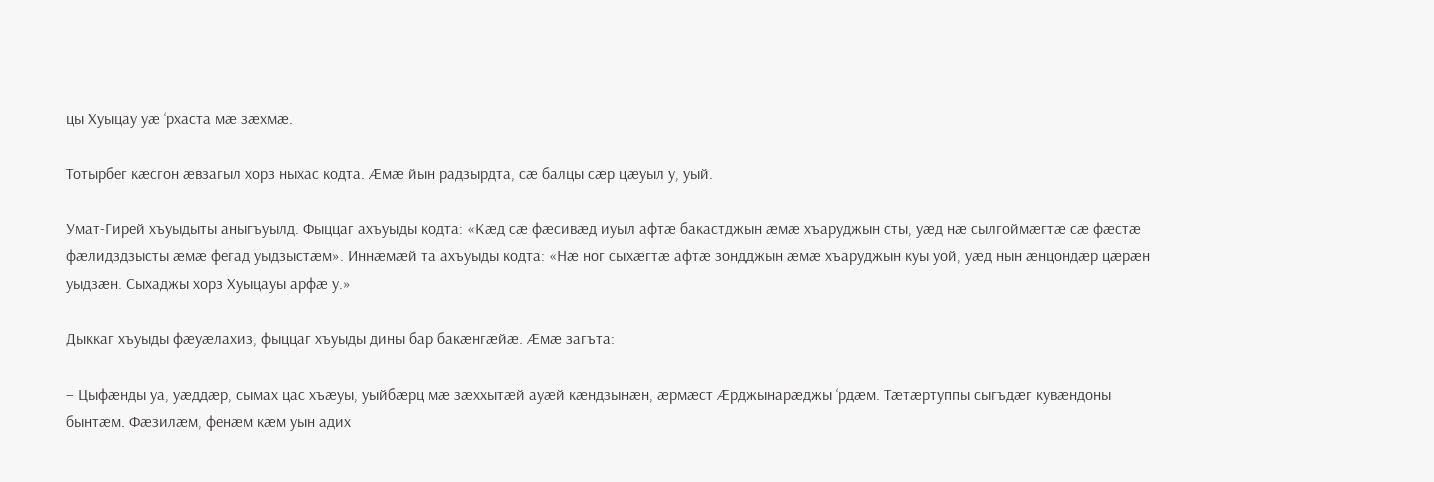цы Хуыцау уæ ‘рхаста мæ зæхмæ.

Тотырбег кæсгон æвзагыл хорз ныхас кодта. Æмæ йын радзырдта, сæ балцы сæр цæуыл у, уый.

Умат-Гирей хъуыдыты аныгъуылд. Фыццаг ахъуыды кодта: «Кæд сæ фæсивæд иуыл афтæ бакастджын æмæ хъаруджын сты, уæд нæ сылгоймæгтæ сæ фæстæ фæлидздзысты æмæ фегад уыдзыстæм». Иннæмæй та ахъуыды кодта: «Нæ ног сыхæгтæ афтæ зондджын æмæ хъаруджын куы уой, уæд нын æнцондæр цæрæн уыдзæн. Сыхаджы хорз Хуыцауы арфæ у.»

Дыккаг хъуыды фæуæлахиз, фыццаг хъуыды дины бар бакæнгæйæ. Æмæ загъта:

– Цыфæнды уа, уæддæр, сымах цас хъæуы, уыйбæрц мæ зæххытæй ауæй кæндзынæн, æрмæст Æрджынарæджы ‘рдæм. Тæтæртуппы сыгъдæг кувæндоны бынтæм. Фæзилæм, фенæм кæм уын адих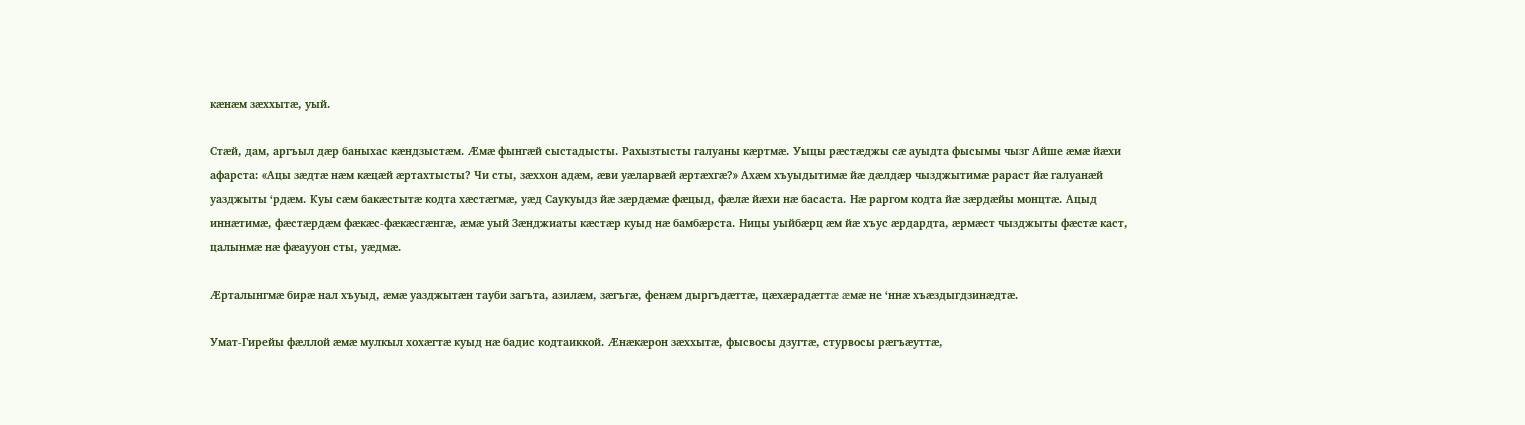кæнæм зæххытæ, уый.

Стæй, дам, аргъыл дæр баныхас кæндзыстæм. Æмæ фынгæй сыстадысты. Рахызтысты галуаны кæртмæ. Уыцы рæстæджы сæ ауыдта фысымы чызг Айше æмæ йæхи афарста: «Ацы зæдтæ нæм кæцæй æртахтысты? Чи сты, зæххон адæм, æви уæларвæй æртæхгæ?» Ахæм хъуыдытимæ йæ дæлдæр чызджытимæ рараст йæ галуанæй уазджыты ‘рдæм. Куы сæм бакæстытæ кодта хæстæгмæ, уæд Саукуыдз йæ зæрдæмæ фæцыд, фæлæ йæхи нæ басаста. Нæ раргом кодта йæ зæрдæйы монцтæ. Ацыд иннæтимæ, фæстæрдæм фæкæс-фæкæсгæнгæ, æмæ уый Зæнджиаты кæстæр куыд нæ бамбæрста. Ницы уыйбæрц æм йæ хъус æрдардта, æрмæст чызджыты фæстæ каст, цалынмæ нæ фæаууон сты, уæдмæ.

Æрталынгмæ бирæ нал хъуыд, æмæ уазджытæн тауби загъта, азилæм, зæгъгæ, фенæм дыргъдæттæ, цæхæрадæттæ æмæ не ‘ннæ хъæздыгдзинæдтæ.

Умат-Гирейы фæллой æмæ мулкыл хохæгтæ куыд нæ бадис кодтаиккой. Æнæкæрон зæххытæ, фысвосы дзугтæ, стурвосы рæгъæуттæ,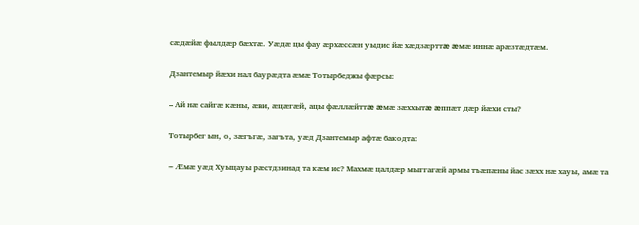сæдæйæ фылдæр бæхтæ. Уæдæ цы фау æрхæссæн уыдис йæ хæдзæрттæ æмæ иннæ арæзтæдтæм.

Дзантемыр йæхи нал баурæдта æмæ Тотырбеджы фæрсы:

– Ай нæ сайгæ кæны, æви, æцæгæй, ацы фæллæйттæ æмæ зæххытæ æппæт дæр йæхи сты?

Тотырбег ын, о, зæгъгæ, загъта, уæд Дзантемыр афтæ бакодта:

– Æмæ уæд Хуыцауы рæстдзинад та кæм ис? Махмæ цалдæр мыггагæй армы тъæпæны йас зæхх нæ хауы, амæ та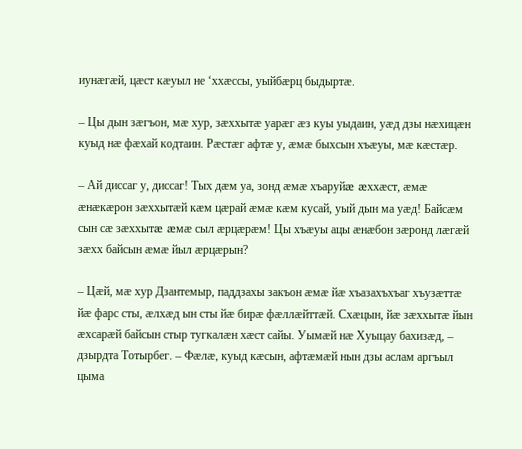иунæгæй, цæст кæуыл не ‘ххæссы, уыйбæрц быдыртæ.

– Цы дын зæгъон, мæ хур, зæххытæ уарæг æз куы уыдаин, уæд дзы нæхицæн куыд нæ фæхай кодтаин. Рæстæг афтæ у, æмæ быхсын хъæуы, мæ кæстæр.

– Ай диссаг у, диссаг! Тых дæм уа, зонд æмæ хъаруйæ æххæст, æмæ æнæкæрон зæххытæй кæм цæрай æмæ кæм кусай, уый дын ма уæд! Байсæм сын сæ зæххытæ æмæ сыл æрцæрæм! Цы хъæуы ацы æнæбон зæронд лæгæй зæхх байсын æмæ йыл æрцæрын?

– Цæй, мæ хур Дзантемыр, паддзахы закъон æмæ йæ хъазахъхъаг хъузæттæ йæ фарс сты, æлхæд ын сты йæ бирæ фæллæйттæй. Схæцын, йæ зæххытæ йын æхсарæй байсын стыр тугкалæн хæст сайы. Уымæй нæ Хуыцау бахизæд, – дзырдта Тотырбег. – Фæлæ, куыд кæсын, афтæмæй нын дзы аслам аргъыл цыма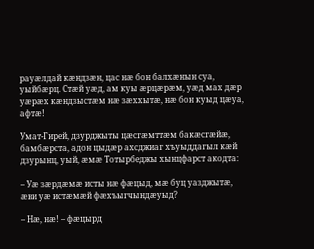рауæлдай кæндзæн, цас нæ бон балхæнын суа, уыйбæрц. Стæй уæд, ам куы æрцæрæм, уæд мах дæр уæрæх кæндзыстæм нæ зæххытæ, нæ бон куыд цæуа, афтæ!

Умат-Гирей, дзурджыты цæсгæмттæм бакæсгæйæ, бамбæрста, адон цыдæр ахсджиаг хъуыддагыл кæй дзурынц, уый, æмæ Тотырбеджы хынцфарст акодта:

– Уæ зæрдæмæ исты нæ фæцыд, мæ буц уазджытæ, æви уæ истæмæй фæхъыгчындæуыд?

– Нæ, нæ! – фæцырд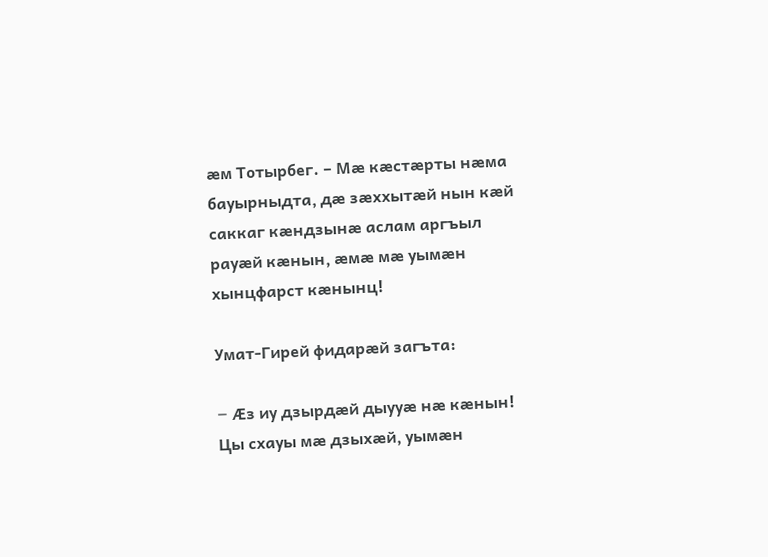æм Тотырбег. – Мæ кæстæрты нæма бауырныдта, дæ зæххытæй нын кæй саккаг кæндзынæ аслам аргъыл рауæй кæнын, æмæ мæ уымæн хынцфарст кæнынц!

Умат-Гирей фидарæй загъта:

– Æз иу дзырдæй дыууæ нæ кæнын! Цы схауы мæ дзыхæй, уымæн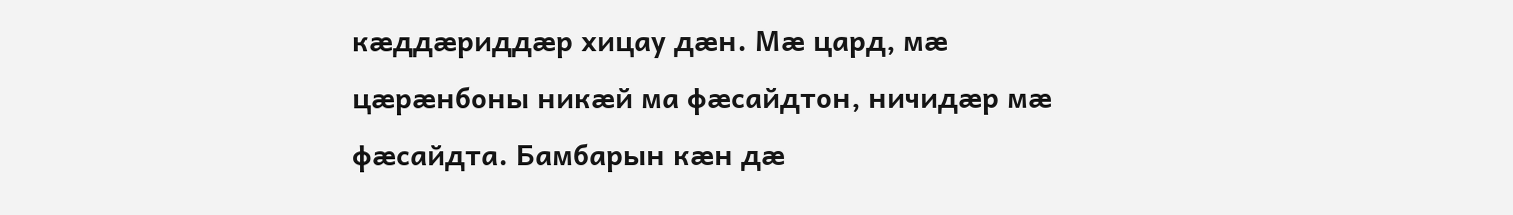кæддæриддæр хицау дæн. Мæ цард, мæ цæрæнбоны никæй ма фæсайдтон, ничидæр мæ фæсайдта. Бамбарын кæн дæ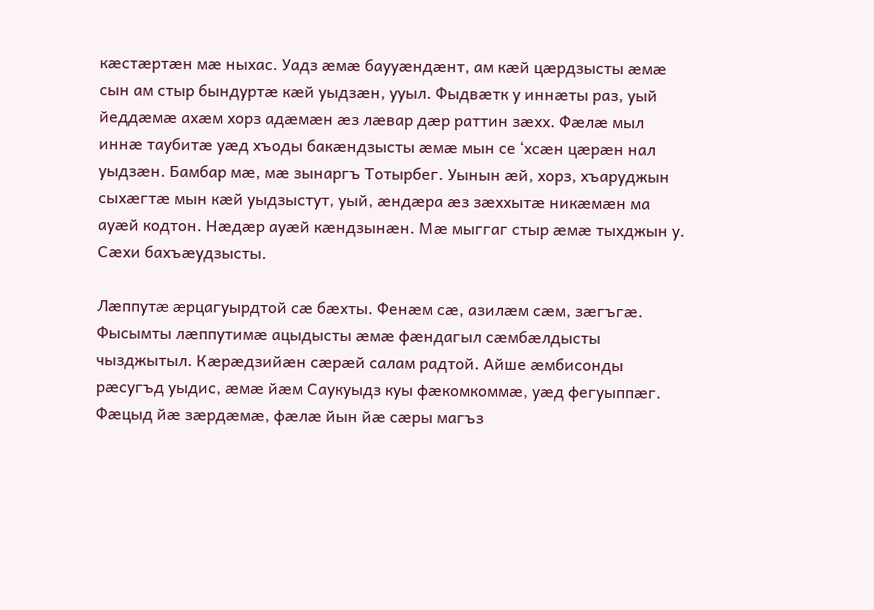кæстæртæн мæ ныхас. Уадз æмæ баууæндæнт, ам кæй цæрдзысты æмæ сын ам стыр бындуртæ кæй уыдзæн, ууыл. Фыдвæтк у иннæты раз, уый йеддæмæ ахæм хорз адæмæн æз лæвар дæр раттин зæхх. Фæлæ мыл иннæ таубитæ уæд хъоды бакæндзысты æмæ мын се ‘хсæн цæрæн нал уыдзæн. Бамбар мæ, мæ зынаргъ Тотырбег. Уынын æй, хорз, хъаруджын сыхæгтæ мын кæй уыдзыстут, уый, æндæра æз зæххытæ никæмæн ма ауæй кодтон. Нæдæр ауæй кæндзынæн. Мæ мыггаг стыр æмæ тыхджын у. Сæхи бахъæудзысты.

Лæппутæ æрцагуырдтой сæ бæхты. Фенæм сæ, азилæм сæм, зæгъгæ. Фысымты лæппутимæ ацыдысты æмæ фæндагыл сæмбæлдысты чызджытыл. Кæрæдзийæн сæрæй салам радтой. Айше æмбисонды рæсугъд уыдис, æмæ йæм Саукуыдз куы фæкомкоммæ, уæд фегуыппæг. Фæцыд йæ зæрдæмæ, фæлæ йын йæ сæры магъз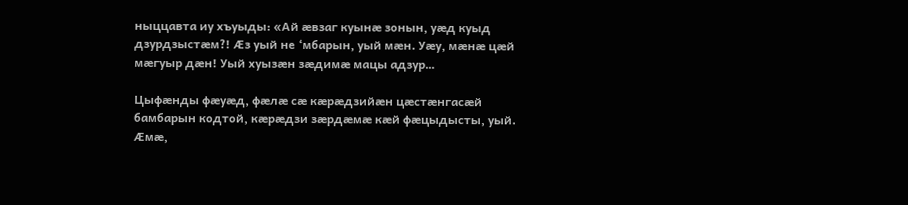ныццавта иу хъуыды: «Ай æвзаг куынæ зонын, уæд куыд дзурдзыстæм?! Æз уый не ‘мбарын, уый мæн. Уæу, мæнæ цæй мæгуыр дæн! Уый хуызæн зæдимæ мацы адзур…

Цыфæнды фæуæд, фæлæ сæ кæрæдзийæн цæстæнгасæй бамбарын кодтой, кæрæдзи зæрдæмæ кæй фæцыдысты, уый. Æмæ,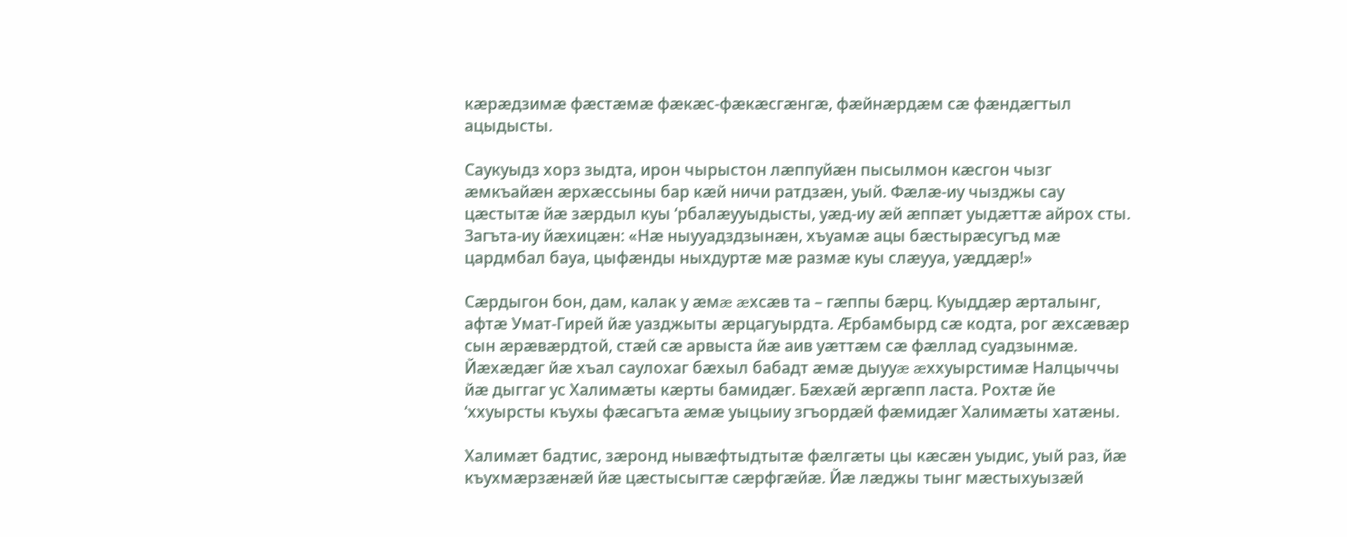кæрæдзимæ фæстæмæ фæкæс-фæкæсгæнгæ, фæйнæрдæм сæ фæндæгтыл ацыдысты.

Саукуыдз хорз зыдта, ирон чырыстон лæппуйæн пысылмон кæсгон чызг æмкъайæн æрхæссыны бар кæй ничи ратдзæн, уый. Фæлæ-иу чызджы сау цæстытæ йæ зæрдыл куы ‘рбалæууыдысты, уæд-иу æй æппæт уыдæттæ айрох сты. Загъта-иу йæхицæн: «Нæ ныууадздзынæн, хъуамæ ацы бæстырæсугъд мæ цардмбал бауа, цыфæнды ныхдуртæ мæ размæ куы слæууа, уæддæр!»

Сæрдыгон бон, дам, калак у æмæ æхсæв та – гæппы бæрц. Куыддæр æрталынг, афтæ Умат-Гирей йæ уазджыты æрцагуырдта. Æрбамбырд сæ кодта, рог æхсæвæр сын æрæвæрдтой, стæй сæ арвыста йæ аив уæттæм сæ фæллад суадзынмæ. Йæхæдæг йæ хъал саулохаг бæхыл бабадт æмæ дыууæ æххуырстимæ Налцыччы йæ дыггаг ус Халимæты кæрты бамидæг. Бæхæй æргæпп ласта. Рохтæ йе ‘ххуырсты къухы фæсагъта æмæ уыцыиу згъордæй фæмидæг Халимæты хатæны.

Халимæт бадтис, зæронд нывæфтыдтытæ фæлгæты цы кæсæн уыдис, уый раз, йæ къухмæрзæнæй йæ цæстысыгтæ сæрфгæйæ. Йæ лæджы тынг мæстыхуызæй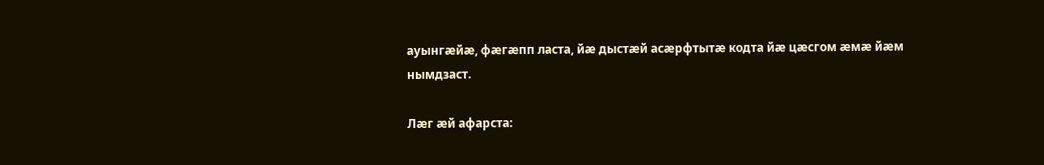ауынгæйæ, фæгæпп ласта, йæ дыстæй асæрфтытæ кодта йæ цæсгом æмæ йæм нымдзаст.

Лæг æй афарста: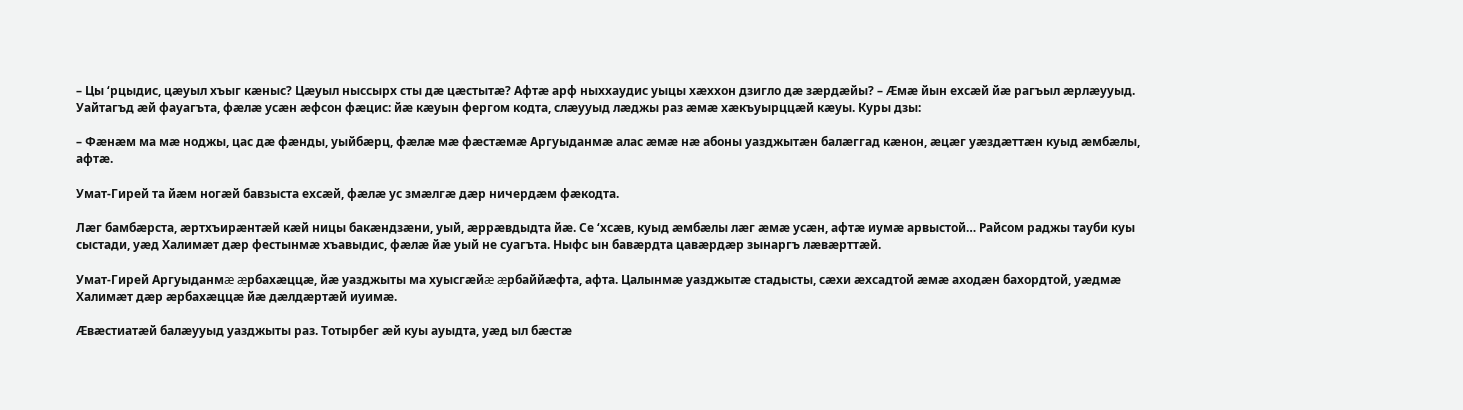– Цы ‘рцыдис, цæуыл хъыг кæныс? Цæуыл ныссырх сты дæ цæстытæ? Афтæ арф ныххаудис уыцы хæххон дзигло дæ зæрдæйы? – Æмæ йын exсæй йæ рагъыл æрлæууыд. Уайтагъд æй фауагъта, фæлæ усæн æфсон фæцис: йæ кæуын фергом кодта, слæууыд лæджы раз æмæ хæкъуырццæй кæуы. Куры дзы:

– Фæнæм ма мæ ноджы, цас дæ фæнды, уыйбæрц, фæлæ мæ фæстæмæ Аргуыданмæ алас æмæ нæ абоны уазджытæн балæггад кæнон, æцæг уæздæттæн куыд æмбæлы, афтæ.

Умат-Гирей та йæм ногæй бавзыста ехсæй, фæлæ ус змæлгæ дæр ничердæм фæкодта.

Лæг бамбæрста, æртхъирæнтæй кæй ницы бакæндзæни, уый, æррæвдыдта йæ. Се ‘хсæв, куыд æмбæлы лæг æмæ усæн, афтæ иумæ арвыстой… Райсом раджы тауби куы сыстади, уæд Халимæт дæр фестынмæ хъавыдис, фæлæ йæ уый не суагъта. Ныфс ын бавæрдта цавæрдæр зынаргъ лæвæрттæй.

Умат-Гирей Аргуыданмæ æрбахæццæ, йæ уазджыты ма хуысгæйæ æрбаййæфта, афта. Цалынмæ уазджытæ стадысты, сæхи æхсадтой æмæ аходæн бахордтой, уæдмæ Халимæт дæр æрбахæццæ йæ дæлдæртæй иуимæ.

Æвæстиатæй балæууыд уазджыты раз. Тотырбег æй куы ауыдта, уæд ыл бæстæ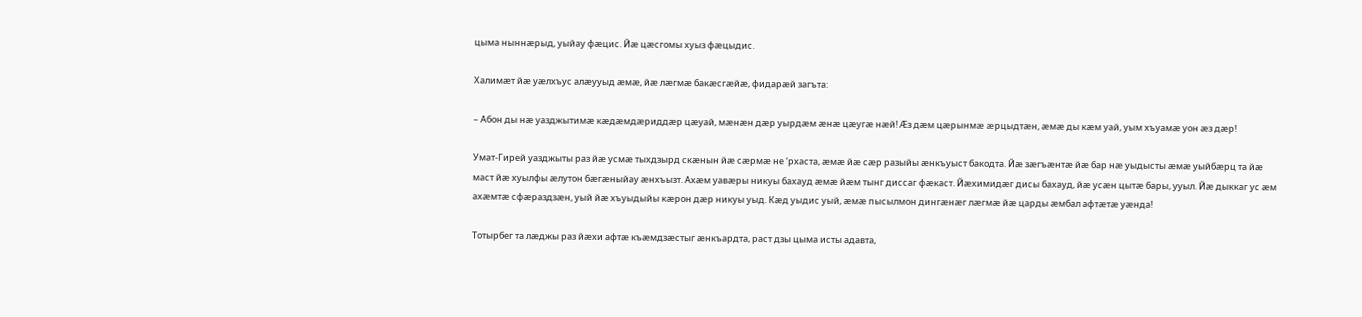цыма ныннæрыд, уыйау фæцис. Йæ цæсгомы хуыз фæцыдис.

Халимæт йæ уæлхъус алæууыд æмæ, йæ лæгмæ бакæсгæйæ, фидарæй загъта:

– Абон ды нæ уазджытимæ кæдæмдæриддæр цæуай, мæнæн дæр уырдæм æнæ цæугæ нæй! Æз дæм цæрынмæ æрцыдтæн, æмæ ды кæм уай, уым хъуамæ уон æз дæр!

Умат-Гирей уазджыты раз йæ усмæ тыхдзырд скæнын йæ сæрмæ не ‘рхаста, æмæ йæ сæр разыйы æнкъуыст бакодта. Йæ зæгъæнтæ йæ бар нæ уыдысты æмæ уыйбæрц та йæ маст йæ хуылфы æлутон бæгæныйау æнхъызт. Ахæм уавæры никуы бахауд æмæ йæм тынг диссаг фæкаст. Йæхимидæг дисы бахауд, йæ усæн цытæ бары, ууыл. Йæ дыккаг ус æм ахæмтæ сфæраздзæн, уый йæ хъуыдыйы кæрон дæр никуы уыд. Кæд уыдис уый, æмæ пысылмон дингæнæг лæгмæ йæ царды æмбал афтæтæ уæнда!

Тотырбег та лæджы раз йæхи афтæ къæмдзæстыг æнкъардта, раст дзы цыма исты адавта,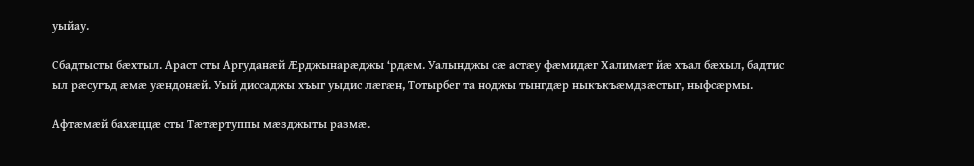уыйау.

Сбадтысты бæхтыл. Араст сты Аргуданæй Æрджынарæджы ‘рдæм. Уалынджы сæ астæу фæмидæг Халимæт йæ хъал бæхыл, бадтис ыл рæсугъд æмæ уæндонæй. Уый диссаджы хъыг уыдис лæгæн, Тотырбег та ноджы тынгдæр ныкъкъæмдзæстыг, ныфсæрмы.

Афтæмæй бахæццæ сты Тæтæртуппы мæзджыты размæ.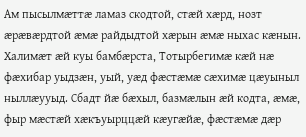Ам пысылмæттæ ламаз скодтой, стæй хæрд, нозт æрæвæрдтой æмæ райдыдтой хæрын æмæ ныхас кæнын. Халимæт æй куы бамбæрста, Тотырбегимæ кæй нæ фæхибар уыдзæн, уый, уæд фæстæмæ сæхимæ цæуыныл ныллæууыд. Сбадт йæ бæхыл, базмæлын æй кодта, æмæ, фыр мæстæй хæкъуырццæй кæугæйæ, фæстæмæ дæр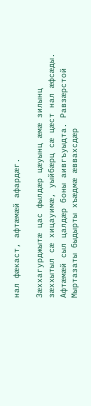нал фæкаст, афтæмæй афардæг.

Зæххагурджытæ цас фылдæр цæуынц æмæ зилынц зæххытыл сæ хицауимæ, уыйбæрц сæ цæст нал æфсæды. Афтæмæй сыл цалдæр боны аивгъуыдта. Равзæрстой Мыртазаты быдырты хъæдмæ æввахсдæр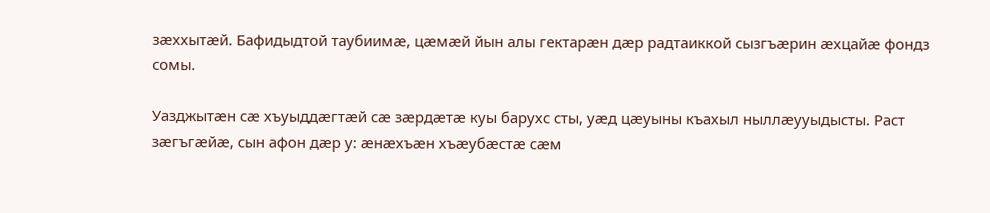зæххытæй. Бафидыдтой таубиимæ, цæмæй йын алы гектарæн дæр радтаиккой сызгъæрин æхцайæ фондз сомы.

Уазджытæн сæ хъуыддæгтæй сæ зæрдæтæ куы барухс сты, уæд цæуыны къахыл ныллæууыдысты. Раст зæгъгæйæ, сын афон дæр у: æнæхъæн хъæубæстæ сæм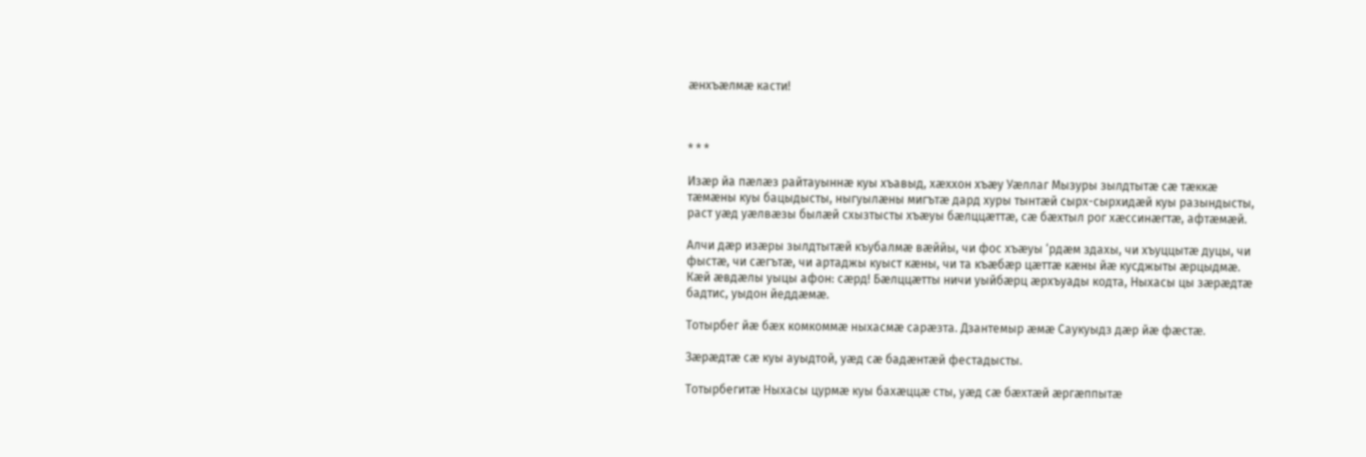æнхъæлмæ касти!



* * *

Изæр йа пæлæз райтауыннæ куы хъавыд, хæххон хъæу Уæллаг Мызуры зылдтытæ сæ тæккæ тæмæны куы бацыдысты, ныгуылæны мигътæ дард хуры тынтæй сырх-сырхидæй куы разындысты, раст уæд уæлвæзы былæй схызтысты хъæуы бæлццæттæ, сæ бæхтыл рог хæссинæгтæ, афтæмæй.

Алчи дæр изæры зылдтытæй къубалмæ вæййы, чи фос хъæуы ‘рдæм здахы, чи хъуццытæ дуцы, чи фыстæ, чи сæгътæ, чи артаджы куыст кæны, чи та къæбæр цæттæ кæны йæ кусджыты æрцыдмæ. Кæй æвдæлы уыцы афон: сæрд! Бæлццæтты ничи уыйбæрц æрхъуады кодта, Ныхасы цы зæрæдтæ бадтис, уыдон йеддæмæ.

Тотырбег йæ бæх комкоммæ ныхасмæ сарæзта. Дзантемыр æмæ Саукуыдз дæр йæ фæстæ.

Зæрæдтæ сæ куы ауыдтой, уæд сæ бадæнтæй фестадысты.

Тотырбегитæ Ныхасы цурмæ куы бахæццæ сты, уæд сæ бæхтæй æргæппытæ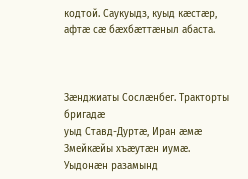кодтой. Саукуыдз, куыд кæстæр, афтæ сæ бæхбæттæныл абаста.



Зæнджиаты Сослæнбег. Тракторты бригадæ
уыд Ставд-Дуртæ, Иран æмæ Змейкæйы хъæутæн иумæ.
Уыдонæн разамынд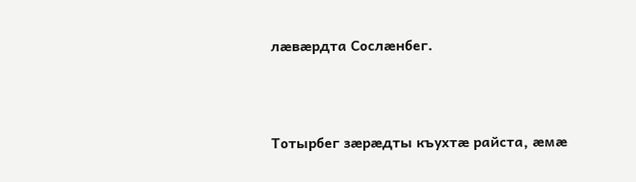лæвæрдта Сослæнбег.



Тотырбег зæрæдты къухтæ райста, æмæ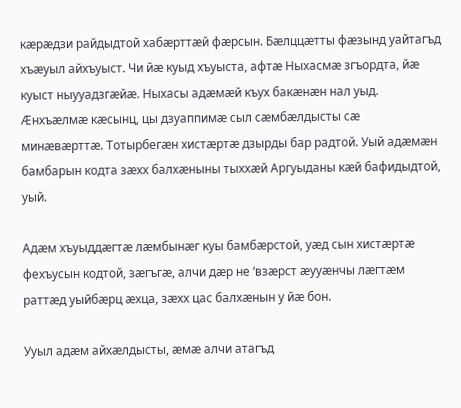кæрæдзи райдыдтой хабæрттæй фæрсын. Бæлццæтты фæзынд уайтагъд хъæуыл айхъуыст. Чи йæ куыд хъуыста, афтæ Ныхасмæ згъордта, йæ куыст ныууадзгæйæ. Ныхасы адæмæй къух бакæнæн нал уыд. Æнхъæлмæ кæсынц, цы дзуаппимæ сыл сæмбæлдысты сæ минæвæрттæ. Тотырбегæн хистæртæ дзырды бар радтой. Уый адæмæн бамбарын кодта зæхх балхæныны тыххæй Аргуыданы кæй бафидыдтой, уый.

Адæм хъуыддæгтæ лæмбынæг куы бамбæрстой, уæд сын хистæртæ фехъусын кодтой, зæгъгæ, алчи дæр не ‘взæрст æууæнчы лæгтæм раттæд уыйбæрц æхца, зæхх цас балхæнын у йæ бон.

Ууыл адæм айхæлдысты, æмæ алчи атагъд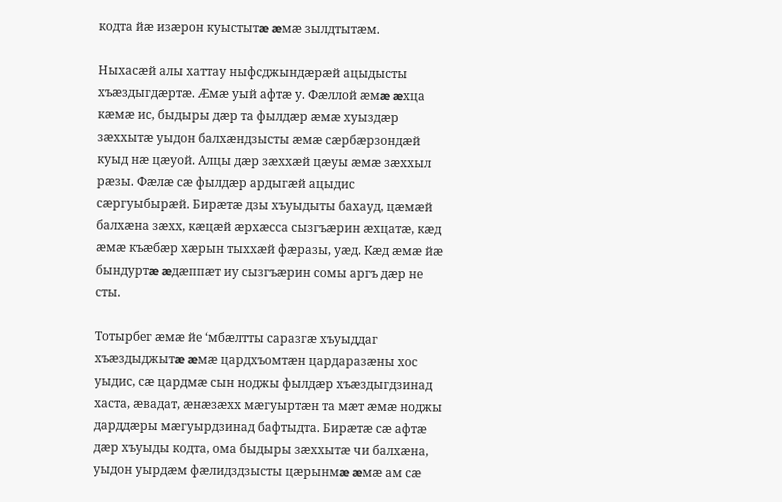кодта йæ изæрон куыстытæ æмæ зылдтытæм.

Ныхасæй алы хаттау ныфсджындæрæй ацыдысты хъæздыгдæртæ. Æмæ уый афтæ у. Фæллой æмæ æхца кæмæ ис, быдыры дæр та фылдæр æмæ хуыздæр зæххытæ уыдон балхæндзысты æмæ сæрбæрзондæй куыд нæ цæуой. Алцы дæр зæххæй цæуы æмæ зæххыл рæзы. Фæлæ сæ фылдæр ардыгæй ацыдис сæргуыбырæй. Бирæтæ дзы хъуыдыты бахауд, цæмæй балхæна зæхх, кæцæй æрхæсса сызгъæрин æхцатæ, кæд æмæ къæбæр хæрын тыххæй фæразы, уæд. Кæд æмæ йæ бындуртæ æдæппæт иу сызгъæрин сомы аргъ дæр не сты.

Тотырбег æмæ йе ‘мбæлтты саразгæ хъуыддаг хъæздыджытæ æмæ цардхъомтæн цардаразæны хос уыдис, сæ цардмæ сын ноджы фылдæр хъæздыгдзинад хаста, æвадат, æнæзæхх мæгуыртæн та мæт æмæ ноджы дарддæры мæгуырдзинад бафтыдта. Бирæтæ сæ афтæ дæр хъуыды кодта, ома быдыры зæххытæ чи балхæна, уыдон уырдæм фæлидздзысты цæрынмæ æмæ ам сæ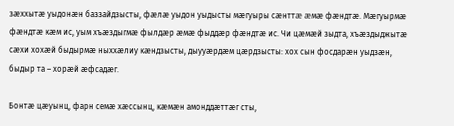зæххытæ уыдонæн баззайдзысты, фæлæ уыдон уыдысты мæгуыры сæнттæ æмæ фæндтæ. Мæгуырмæ фæндтæ кæм ис, уым хъæздыгмæ фылдæр æмæ фыддæр фæндтæ ис. Чи цæмæй зыдта, хъæздыджытæ сæхи хохæй быдырмæ ныххæлиу кæндзысты, дыууæрдæм цæрдзысты: хох сын фосдарæн уыдзæн, быдыр та – хорæй æфсадæг.

Бонтæ цæуынц, фарн семæ хæссынц, кæмæн амонддæттæг сты,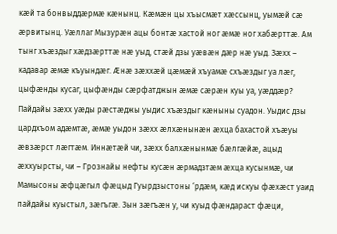кæй та бонвыддæрмæ кæнынц. Кæмæн цы хъысмæт хæссынц, уымæй сæ æрвитынц. Уæллаг Мызурæн ацы бонтæ хастой ног æмæ ног хабæрттæ. Ам тынг хъæздыг хæдзæрттæ нæ уыд, стæй дзы уæвæн дæр нæ уыд. Зæхх – кадавар æмæ къуындæг. Æнæ зæххæй цæмæй хъуамæ схъæздыг уа лæг, цыфæнды кусаг, цыфæнды сæрфатджын æмæ сæрæн куы уа, уæддæр? Пайдайы зæхх уæды рæстæджы уыдис хъæздыг кæныны суадон. Уыдис дзы цардхъом адæмтæ, æмæ уыдон зæхх æлхæнынæн æхца бахастой хъæуы æвзæрст лæгтæм. Иннæтæй чи, зæхх балхæнынмæ бæлгæйæ, ацыд æххуырсты, чи – Грознайы нефты кусæн æрмадзтæм æхца кусынмæ, чи Мамысоны æфцæгыл фæцыд Гуырдзыстоны ‘рдæм, кæд искуы фæхæст уаид пайдайы куыстыл, зæгъгæ. Зын зæгъæн у, чи куыд фæндараст фæци,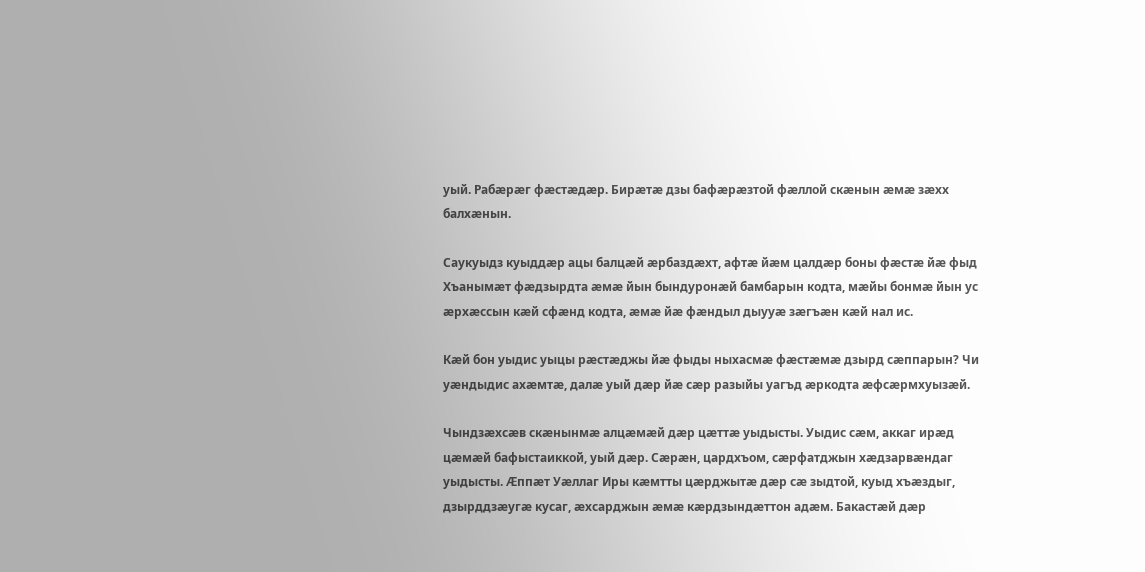уый. Рабæрæг фæстæдæр. Бирæтæ дзы бафæрæзтой фæллой скæнын æмæ зæхх балхæнын.

Саукуыдз куыддæр ацы балцæй æрбаздæхт, афтæ йæм цалдæр боны фæстæ йæ фыд Хъанымæт фæдзырдта æмæ йын бындуронæй бамбарын кодта, мæйы бонмæ йын ус æрхæссын кæй сфæнд кодта, æмæ йæ фæндыл дыууæ зæгъæн кæй нал ис.

Кæй бон уыдис уыцы рæстæджы йæ фыды ныхасмæ фæстæмæ дзырд сæппарын? Чи уæндыдис ахæмтæ, далæ уый дæр йæ сæр разыйы уагъд æркодта æфсæрмхуызæй.

Чындзæхсæв скæнынмæ алцæмæй дæр цæттæ уыдысты. Уыдис сæм, аккаг ирæд цæмæй бафыстаиккой, уый дæр. Сæрæн, цардхъом, сæрфатджын хæдзарвæндаг уыдысты. Æппæт Уæллаг Иры кæмтты цæрджытæ дæр сæ зыдтой, куыд хъæздыг, дзырддзæугæ кусаг, æхсарджын æмæ кæрдзындæттон адæм. Бакастæй дæр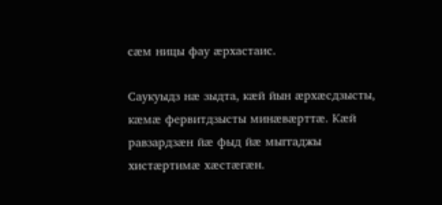сæм ницы фау æрхастаис.

Саукуыдз нæ зыдта, кæй йын æрхæсдзысты, кæмæ фервитдзысты минæвæрттæ. Кæй равзардзæн йæ фыд йæ мыггаджы хистæртимæ хæстæгæн.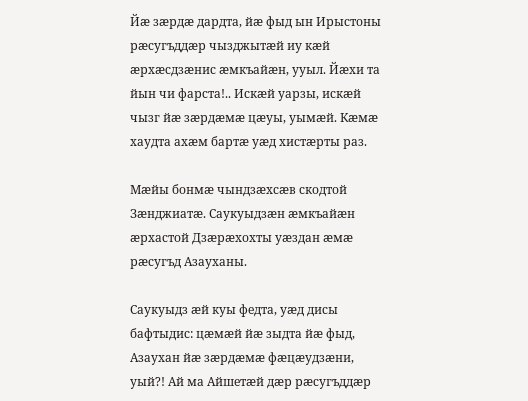Йæ зæрдæ дардта, йæ фыд ын Ирыстоны рæсугъддæр чызджытæй иу кæй æрхæсдзæнис æмкъайæн, ууыл. Йæхи та йын чи фарста!.. Искæй уарзы, искæй чызг йæ зæрдæмæ цæуы, уымæй. Кæмæ хаудта ахæм бартæ уæд хистæрты раз.

Мæйы бонмæ чындзæхсæв скодтой Зæнджиатæ. Саукуыдзæн æмкъайæн æрхастой Дзæрæхохты уæздан æмæ рæсугъд Азауханы.

Саукуыдз æй куы федта, уæд дисы бафтыдис: цæмæй йæ зыдта йæ фыд, Азаухан йæ зæрдæмæ фæцæудзæни, уый?! Ай ма Айшетæй дæр рæсугъддæр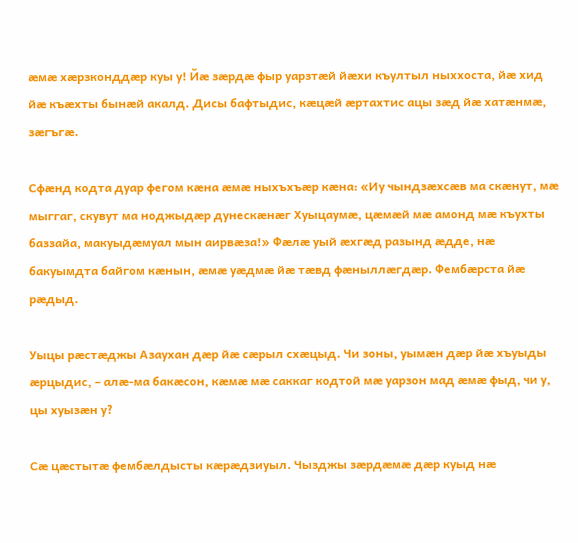æмæ хæрзконддæр куы у! Йæ зæрдæ фыр уарзтæй йæхи къултыл ныххоста, йæ хид йæ къæхты бынæй акалд. Дисы бафтыдис, кæцæй æртахтис ацы зæд йæ хатæнмæ, зæгъгæ.

Сфæнд кодта дуар фегом кæна æмæ ныхъхъæр кæна: «Иу чындзæхсæв ма скæнут, мæ мыггаг, скувут ма ноджыдæр дунескæнæг Хуыцаумæ, цæмæй мæ амонд мæ къухты баззайа, макуыдæмуал мын аирвæза!» Фæлæ уый æхгæд разынд æдде, нæ бакуымдта байгом кæнын, æмæ уæдмæ йæ тæвд фæныллæгдæр. Фембæрста йæ рæдыд.

Уыцы рæстæджы Азаухан дæр йæ сæрыл схæцыд. Чи зоны, уымæн дæр йæ хъуыды æрцыдис, – алæ-ма бакæсон, кæмæ мæ саккаг кодтой мæ уарзон мад æмæ фыд, чи у, цы хуызæн у?

Сæ цæстытæ фембæлдысты кæрæдзиуыл. Чызджы зæрдæмæ дæр куыд нæ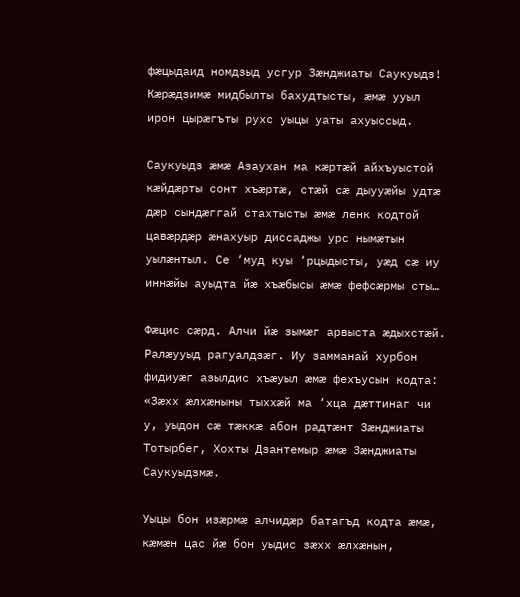фæцыдаид номдзыд усгур Зæнджиаты Саукуыдз! Кæрæдзимæ мидбылты бахудтысты, æмæ ууыл ирон цырæгъты рухс уыцы уаты ахуыссыд.

Саукуыдз æмæ Азаухан ма кæртæй айхъуыстой кæйдæрты сонт хъæртæ, стæй сæ дыууæйы удтæ дæр сындæггай стахтысты æмæ ленк кодтой цавæрдæр æнахуыр диссаджы урс нымæтын уылæнтыл. Се ‘муд куы ‘рцыдысты, уæд сæ иу иннæйы ауыдта йæ хъæбысы æмæ фефсæрмы сты…

Фæцис сæрд. Алчи йæ зымæг арвыста æдыхстæй. Ралæууыд рагуалдзæг. Иу замманай хурбон фидиуæг азылдис хъæуыл æмæ фехъусын кодта: «Зæхх æлхæныны тыххæй ма ‘хца дæттинаг чи у, уыдон сæ тæккæ абон радтæнт Зæнджиаты Тотырбег, Хохты Дзантемыр æмæ Зæнджиаты Саукуыдзмæ.

Уыцы бон изæрмæ алчидæр батагъд кодта æмæ, кæмæн цас йæ бон уыдис зæхх æлхæнын,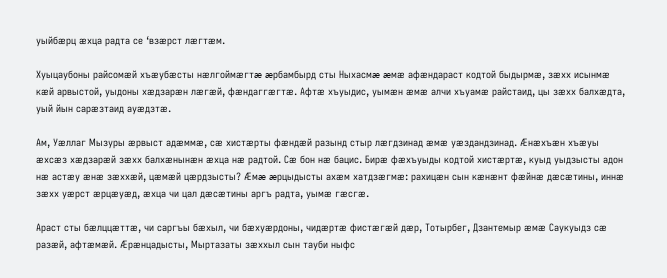уыйбæрц æхца радта се ‘взæрст лæгтæм.

Хуыцаубоны райсомæй хъæубæсты нæлгоймæгтæ æрбамбырд сты Ныхасмæ æмæ афæндараст кодтой быдырмæ, зæхх исынмæ кæй арвыстой, уыдоны хæдзарæн лæгæй, фæндаггæгтæ. Афтæ хъуыдис, уымæн æмæ алчи хъуамæ райстаид, цы зæхх балхæдта, уый йын сарæзтаид ауæдзтæ.

Ам, Уæллаг Мызуры æрвыст адæммæ, сæ хистæрты фæндæй разынд стыр лæгдзинад æмæ уæздандзинад. Æнæхъæн хъæуы æхсæз хæдзарæй зæхх балхæнынæн æхца нæ радтой. Сæ бон нæ бацис. Бирæ фæхъуыды кодтой хистæртæ, куыд уыдзысты адон нæ астæу æнæ зæххæй, цæмæй цæрдзысты? Æмæ æрцыдысты ахæм хатдзæгмæ: рахицæн сын кæнæнт фæйнæ дæсæтины, иннæ зæхх уæрст æрцæуæд, æхца чи цал дæсæтины аргъ радта, уымæ гæсгæ.

Араст сты бæлццæттæ, чи саргъы бæхыл, чи бæхуæрдоны, чидæртæ фистæгæй дæр, Тотырбег, Дзантемыр æмæ Саукуыдз сæ разæй, афтæмæй. Æрæнцадысты, Мыртазаты зæххыл сын тауби ныфс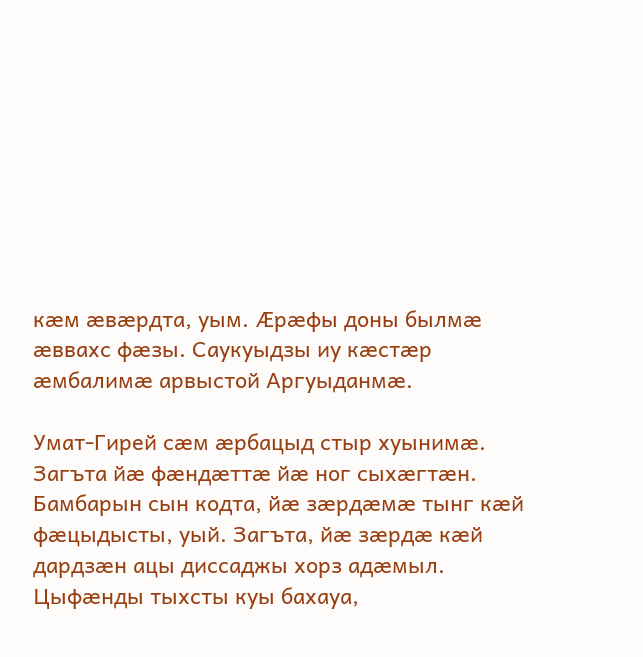кæм æвæрдта, уым. Æрæфы доны былмæ æввахс фæзы. Саукуыдзы иу кæстæр æмбалимæ арвыстой Аргуыданмæ.

Умат-Гирей сæм æрбацыд стыр хуынимæ. Загъта йæ фæндæттæ йæ ног сыхæгтæн. Бамбарын сын кодта, йæ зæрдæмæ тынг кæй фæцыдысты, уый. Загъта, йæ зæрдæ кæй дардзæн ацы диссаджы хорз адæмыл. Цыфæнды тыхсты куы бахауа,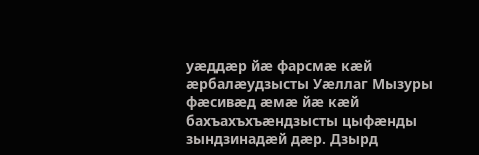уæддæр йæ фарсмæ кæй æрбалæудзысты Уæллаг Мызуры фæсивæд æмæ йæ кæй бахъахъхъæндзысты цыфæнды зындзинадæй дæр. Дзырд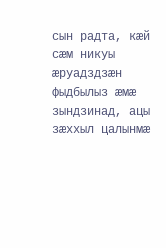сын радта, кæй сæм никуы æруадздзæн фыдбылыз æмæ зындзинад, ацы зæххыл цалынмæ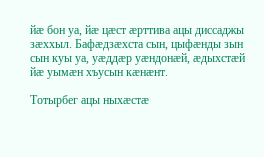йæ бон уа, йæ цæст æрттива ацы диссаджы зæххыл. Бафæдзæхста сын, цыфæнды зын сын куы уа, уæддæр уæндонæй, æдыхстæй йæ уымæн хъусын кæнæнт.

Тотырбег ацы ныхæстæ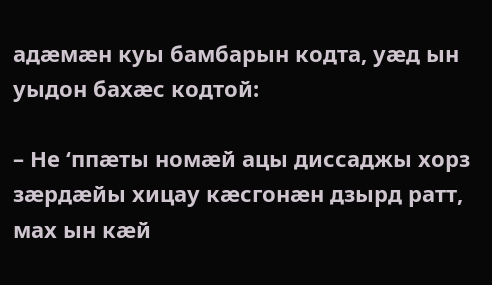адæмæн куы бамбарын кодта, уæд ын уыдон бахæс кодтой:

– Не ‘ппæты номæй ацы диссаджы хорз зæрдæйы хицау кæсгонæн дзырд ратт, мах ын кæй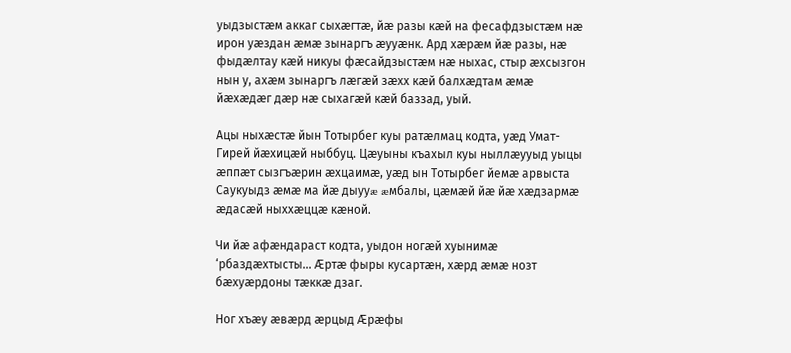уыдзыстæм аккаг сыхæгтæ, йæ разы кæй на фесафдзыстæм нæ ирон уæздан æмæ зынаргъ æууæнк. Ард хæрæм йæ разы, нæ фыдæлтау кæй никуы фæсайдзыстæм нæ ныхас, стыр æхсызгон нын у, ахæм зынаргъ лæгæй зæхх кæй балхæдтам æмæ йæхæдæг дæр нæ сыхагæй кæй баззад, уый.

Ацы ныхæстæ йын Тотырбег куы ратæлмац кодта, уæд Умат-Гирей йæхицæй ныббуц. Цæуыны къахыл куы ныллæууыд уыцы æппæт сызгъæрин æхцаимæ, уæд ын Тотырбег йемæ арвыста Саукуыдз æмæ ма йæ дыууæ æмбалы, цæмæй йæ йæ хæдзармæ æдасæй ныххæццæ кæной.

Чи йæ афæндараст кодта, уыдон ногæй хуынимæ ‘рбаздæхтысты… Æртæ фыры кусартæн, хæрд æмæ нозт бæхуæрдоны тæккæ дзаг.

Ног хъæу æвæрд æрцыд Æрæфы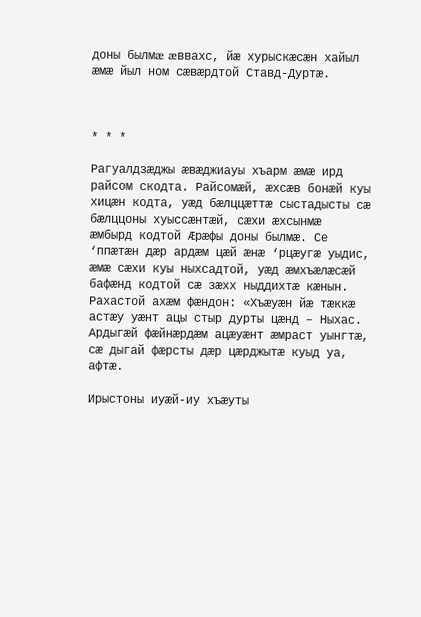доны былмæ æввахс, йæ хурыскæсæн хайыл æмæ йыл ном сæвæрдтой Ставд-Дуртæ.



* * *

Рагуалдзæджы æвæджиауы хъарм æмæ ирд райсом скодта. Райсомæй, æхсæв бонæй куы хицæн кодта, уæд бæлццæттæ сыстадысты сæ бæлццоны хуыссæнтæй, сæхи æхсынмæ æмбырд кодтой Æрæфы доны былмæ. Се ‘ппæтæн дæр ардæм цæй æнæ ‘рцæугæ уыдис, æмæ сæхи куы ныхсадтой, уæд æмхъæлæсæй бафæнд кодтой сæ зæхх ныддихтæ кæнын. Рахастой ахæм фæндон: «Хъæуæн йæ тæккæ астæу уæнт ацы стыр дурты цæнд – Ныхас. Ардыгæй фæйнæрдæм ацæуæнт æмраст уынгтæ, сæ дыгай фæрсты дæр цæрджытæ куыд уа, афтæ.

Ирыстоны иуæй-иу хъæуты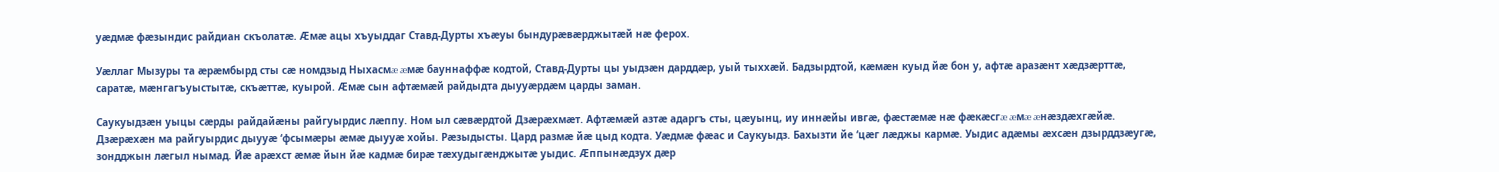уæдмæ фæзындис райдиан скъолатæ. Æмæ ацы хъуыддаг Ставд-Дурты хъæуы бындурæвæрджытæй нæ ферох.

Уæллаг Мызуры та æрæмбырд сты сæ номдзыд Ныхасмæ æмæ бауннаффæ кодтой, Ставд-Дурты цы уыдзæн дарддæр, уый тыххæй. Бадзырдтой, кæмæн куыд йæ бон у, афтæ аразæнт хæдзæрттæ, саратæ, мæнгагъуыстытæ, скъæттæ, куырой. Æмæ сын афтæмæй райдыдта дыууæрдæм царды заман.

Саукуыдзæн уыцы сæрды райдайæны райгуырдис лæппу. Ном ыл сæвæрдтой Дзæрæхмæт. Афтæмæй азтæ адаргъ сты, цæуынц, иу иннæйы ивгæ, фæстæмæ нæ фæкæсгæ æмæ æнæздæхгæйæ. Дзæрæхæн ма райгуырдис дыууæ ‘фсымæры æмæ дыууæ хойы. Рæзыдысты. Цард размæ йæ цыд кодта. Уæдмæ фæас и Саукуыдз. Бахызти йе ‘цæг лæджы кармæ. Уыдис адæмы æхсæн дзырддзæугæ, зондджын лæгыл нымад. Йæ арæхст æмæ йын йæ кадмæ бирæ тæхудыгæнджытæ уыдис. Æппынæдзух дæр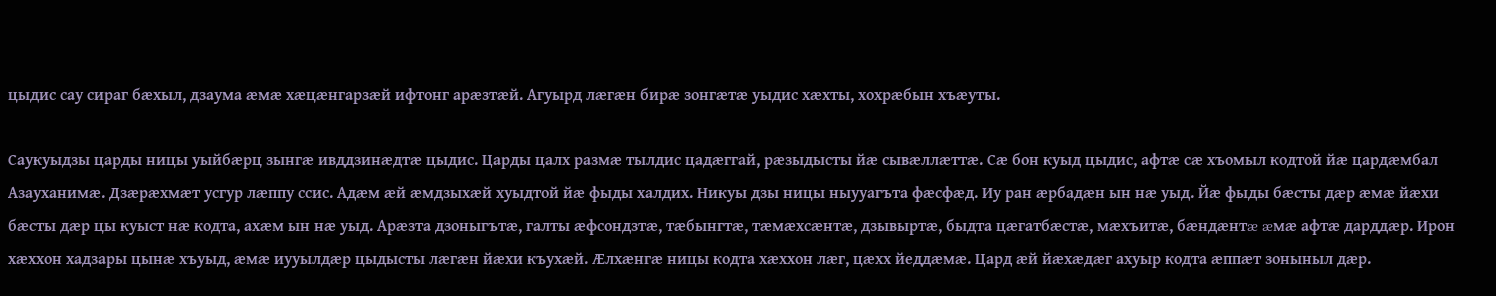цыдис сау сираг бæхыл, дзаума æмæ хæцæнгарзæй ифтонг арæзтæй. Агуырд лæгæн бирæ зонгæтæ уыдис хæхты, хохрæбын хъæуты.

Саукуыдзы царды ницы уыйбæрц зынгæ ивддзинæдтæ цыдис. Царды цалх размæ тылдис цадæггай, рæзыдысты йæ сывæллæттæ. Сæ бон куыд цыдис, афтæ сæ хъомыл кодтой йæ цардæмбал Азауханимæ. Дзæрæхмæт усгур лæппу ссис. Адæм æй æмдзыхæй хуыдтой йæ фыды халдих. Никуы дзы ницы ныууагъта фæсфæд. Иу ран æрбадæн ын нæ уыд. Йæ фыды бæсты дæр æмæ йæхи бæсты дæр цы куыст нæ кодта, ахæм ын нæ уыд. Арæзта дзоныгътæ, галты æфсондзтæ, тæбынгтæ, тæмæхсæнтæ, дзывыртæ, быдта цæгатбæстæ, мæхъитæ, бæндæнтæ æмæ афтæ дарддæр. Ирон хæххон хадзары цынæ хъуыд, æмæ иууылдæр цыдысты лæгæн йæхи къухæй. Æлхæнгæ ницы кодта хæххон лæг, цæхх йеддæмæ. Цард æй йæхæдæг ахуыр кодта æппæт зоныныл дæр.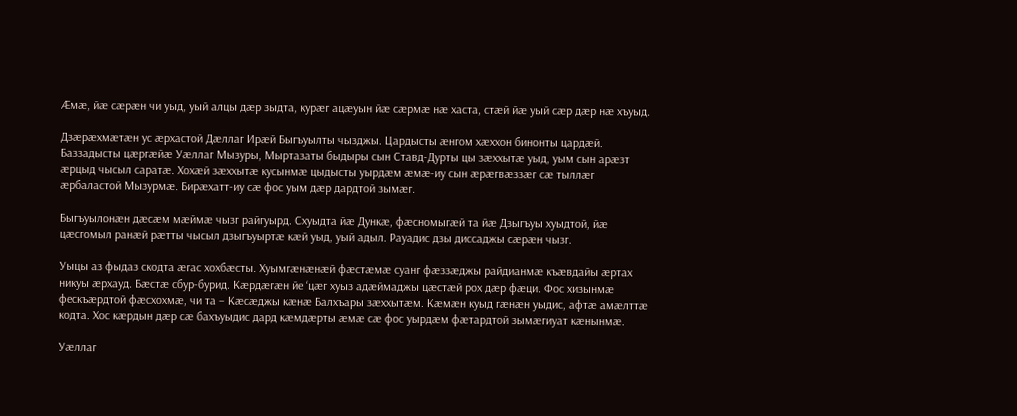Æмæ, йæ сæрæн чи уыд, уый алцы дæр зыдта, курæг ацæуын йæ сæрмæ нæ хаста, стæй йæ уый сæр дæр нæ хъуыд.

Дзæрæхмæтæн ус æрхастой Дæллаг Ирæй Быгъуылты чызджы. Цардысты æнгом хæххон бинонты цардæй. Баззадысты цæргæйæ Уæллаг Мызуры, Мыртазаты быдыры сын Ставд-Дурты цы зæххытæ уыд, уым сын арæзт æрцыд чысыл саратæ. Хохæй зæххытæ кусынмæ цыдысты уырдæм æмæ-иу сын æрæгвæззæг сæ тыллæг æрбаластой Мызурмæ. Бирæхатт-иу сæ фос уым дæр дардтой зымæг.

Быгъуылонæн дæсæм мæймæ чызг райгуырд. Схуыдта йæ Дункæ, фæсномыгæй та йæ Дзыгъуы хуыдтой, йæ цæсгомыл ранæй рæтты чысыл дзыгъуыртæ кæй уыд, уый адыл. Рауадис дзы диссаджы сæрæн чызг.

Уыцы аз фыдаз скодта æгас хохбæсты. Хуымгæнæнæй фæстæмæ суанг фæззæджы райдианмæ къæвдайы æртах никуы æрхауд. Бæстæ сбур-бурид. Кæрдæгæн йе ‘цæг хуыз адæймаджы цæстæй рох дæр фæци. Фос хизынмæ фескъæрдтой фæсхохмæ, чи та – Кæсæджы кæнæ Балхъары зæххытæм. Кæмæн куыд гæнæн уыдис, афтæ амæлттæ кодта. Хос кæрдын дæр сæ бахъуыдис дард кæмдæрты æмæ сæ фос уырдæм фæтардтой зымæгиуат кæнынмæ.

Уæллаг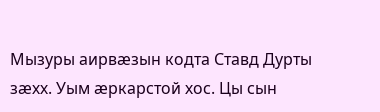Мызуры аирвæзын кодта Ставд Дурты зæхх. Уым æркарстой хос. Цы сын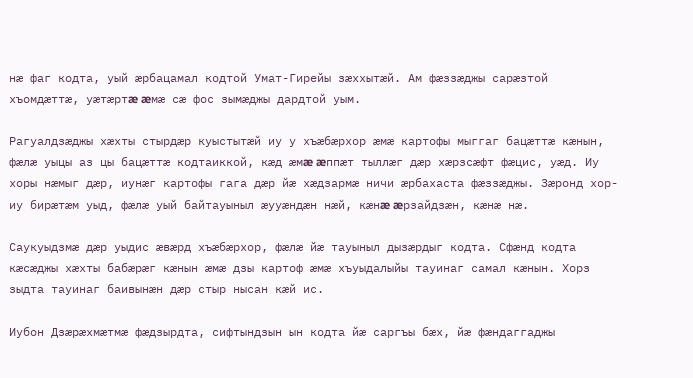нæ фаг кодта, уый æрбацамал кодтой Умат-Гирейы зæххытæй. Ам фæззæджы сарæзтой хъомдæттæ, уæтæртæ æмæ сæ фос зымæджы дардтой уым.

Рагуалдзæджы хæхты стырдæр куыстытæй иу у хъæбæрхор æмæ картофы мыггаг бацæттæ кæнын, фæлæ уыцы аз цы бацæттæ кодтаиккой, кæд æмæ æппæт тыллæг дæр хæрзсæфт фæцис, уæд. Иу хоры нæмыг дæр, иунæг картофы гага дæр йæ хæдзармæ ничи æрбахаста фæззæджы. Зæронд хор-иу бирæтæм уыд, фæлæ уый байтауыныл æууæндæн нæй, кæнæ æрзайдзæн, кæнæ нæ.

Саукуыдзмæ дæр уыдис æвæрд хъæбæрхор, фæлæ йæ тауыныл дызæрдыг кодта. Сфæнд кодта кæсæджы хæхты бабæрæг кæнын æмæ дзы картоф æмæ хъуыдалыйы тауинаг самал кæнын. Хорз зыдта тауинаг баивынæн дæр стыр нысан кæй ис.

Иубон Дзæрæхмæтмæ фæдзырдта, сифтындзын ын кодта йæ саргъы бæх, йæ фæндаггаджы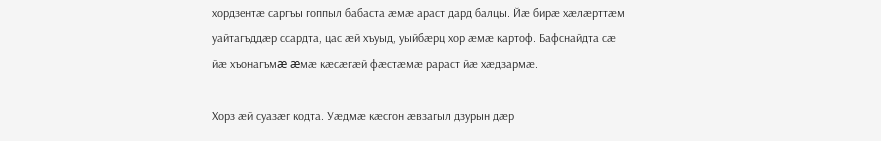хордзентæ саргъы гоппыл бабаста æмæ араст дард балцы. Йæ бирæ хæлæрттæм уайтагъддæр ссардта, цас æй хъуыд, уыйбæрц хор æмæ картоф. Бафснайдта сæ йæ хъонагъмæ æмæ кæсæгæй фæстæмæ рараст йæ хæдзармæ.

Хорз æй суазæг кодта. Уæдмæ кæсгон æвзагыл дзурын дæр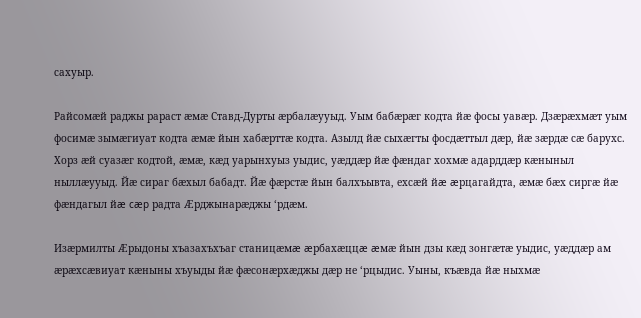сахуыр.

Райсомæй раджы рараст æмæ Ставд-Дурты æрбалæууыд. Уым бабæрæг кодта йæ фосы уавæр. Дзæрæхмæт уым фосимæ зымæгиуат кодта æмæ йын хабæрттæ кодта. Азылд йæ сыхæгты фосдæттыл дæр, йæ зæрдæ сæ барухс. Хорз æй суазæг кодтой, æмæ, кæд уарынхуыз уыдис, уæддæр йæ фæндаг хохмæ адарддæр кæныныл ныллæууыд. Йæ сираг бæхыл бабадт. Йæ фæрстæ йын балхъывта, ехсæй йæ æрцагайдта, æмæ бæх сиргæ йæ фæндагыл йæ cæp радта Æрджынарæджы ‘рдæм.

Изæрмилты Æрыдоны хъазахъхъаг станицæмæ æрбахæццæ æмæ йын дзы кæд зонгæтæ уыдис, уæддæр ам æрæхсæвиуат кæныны хъуыды йæ фæсонæрхæджы дæр не ‘рцыдис. Уыны, къæвда йæ ныхмæ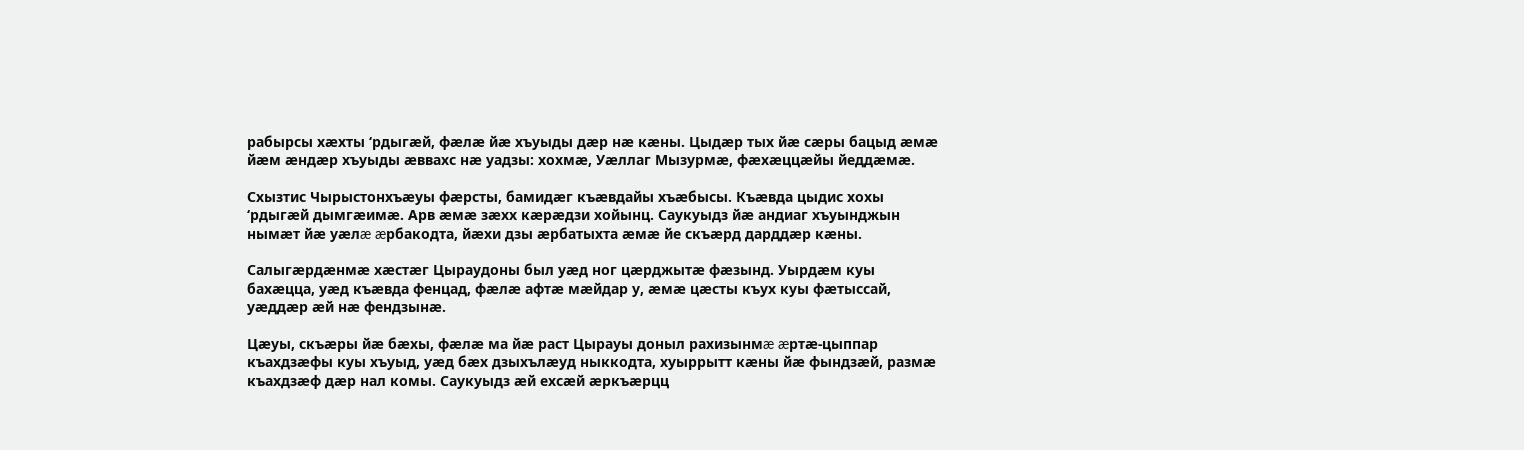рабырсы хæхты ‘рдыгæй, фæлæ йæ хъуыды дæр нæ кæны. Цыдæр тых йæ сæры бацыд æмæ йæм æндæр хъуыды æввахс нæ уадзы: хохмæ, Уæллаг Мызурмæ, фæхæццæйы йеддæмæ.

Схызтис Чырыстонхъæуы фæрсты, бамидæг къæвдайы хъæбысы. Къæвда цыдис хохы ‘рдыгæй дымгæимæ. Арв æмæ зæхх кæрæдзи хойынц. Саукуыдз йæ андиаг хъуынджын нымæт йæ уæлæ æрбакодта, йæхи дзы æрбатыхта æмæ йе скъæрд дарддæр кæны.

Салыгæрдæнмæ хæстæг Цыраудоны был уæд ног цæрджытæ фæзынд. Уырдæм куы бахæцца, уæд къæвда фенцад, фæлæ афтæ мæйдар у, æмæ цæсты къух куы фæтыссай, уæддæр æй нæ фендзынæ.

Цæуы, скъæры йæ бæхы, фæлæ ма йæ раст Цырауы доныл рахизынмæ æртæ-цыппар къахдзæфы куы хъуыд, уæд бæх дзыхълæуд ныккодта, хуыррытт кæны йæ фындзæй, размæ къахдзæф дæр нал комы. Саукуыдз æй ехсæй æркъæрцц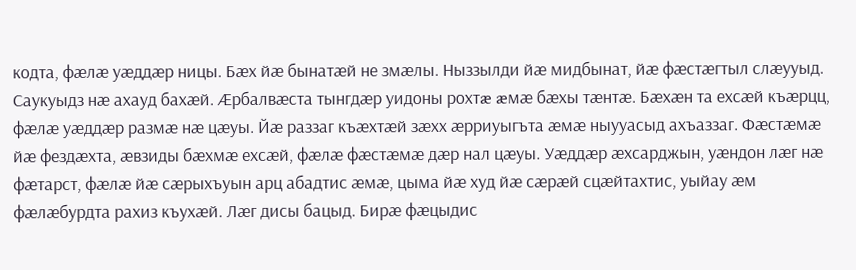кодта, фæлæ уæддæр ницы. Бæх йæ бынатæй не змæлы. Ныззылди йæ мидбынат, йæ фæстæгтыл слæууыд. Саукуыдз нæ ахауд бахæй. Æрбалвæста тынгдæр уидоны рохтæ æмæ бæхы тæнтæ. Бæхæн та ехсæй къæрцц, фæлæ уæддæр размæ нæ цæуы. Йæ раззаг къæхтæй зæхх æрриуыгъта æмæ ныууасыд ахъаззаг. Фæстæмæ йæ фездæхта, æвзиды бæхмæ ехсæй, фæлæ фæстæмæ дæр нал цæуы. Уæддæр æхсарджын, уæндон лæг нæ фæтарст, фæлæ йæ сæрыхъуын арц абадтис æмæ, цыма йæ худ йæ сæрæй сцæйтахтис, уыйау æм фæлæбурдта рахиз къухæй. Лæг дисы бацыд. Бирæ фæцыдис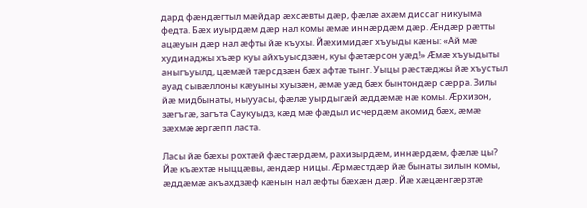дард фæндæгтыл мæйдар æхсæвты дæр, фæлæ ахæм диссаг никуыма федта. Бæx иуырдæм дæр нал комы æмæ иннæрдæм дæр. Æндæр рæтты ацæуын дæр нал æфты йæ къухы. Йæхимидæг хъуыды кæны: «Ай мæ худинаджы хъæр куы айхъуысдзæн, куы фæтæрсон уæд!» Æмæ хъуыдыты аныгъуылд, цæмæй тæрсдзæн бæх афтæ тынг. Уыцы рæстæджы йæ хъустыл ауад сывæллоны кæуыны хуызæн, æмæ уæд бæх бынтондæр сæрра. Зилы йæ мидбынаты, ныууасы, фæлæ уырдыгæй æддæмæ нæ комы. Æрхизон, зæгъгæ, загъта Саукуыдз, кæд мæ фæдыл исчердæм акомид бæх, æмæ зæхмæ æргæпп ласта.

Ласы йæ бæхы рохтæй фæстæрдæм, рахизырдæм, иннæрдæм, фæлæ цы? Йæ къæхтæ ныццæвы, æндæр ницы. Æрмæстдæр йæ бынаты зилын комы, æддæмæ акъахдзæф кæнын нал æфты бæхæн дæр. Йæ хæцæнгæрзтæ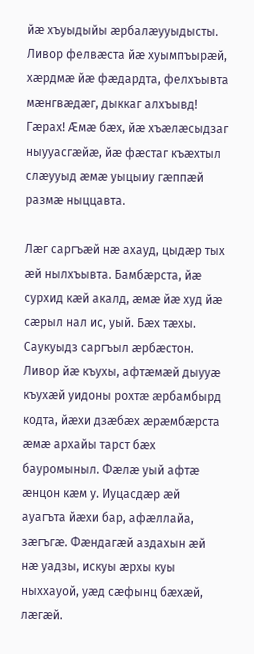йæ хъуыдыйы æрбалæууыдысты. Ливор фелвæста йæ хуымпъырæй, хæрдмæ йæ фæдардта, фелхъывта мæнгвæдæг, дыккаг алхъывд! Гæрах! Æмæ бæх, йæ хъæлæсыдзаг ныууасгæйæ, йæ фæстаг къæхтыл слæууыд æмæ уыцыиу гæппæй размæ ныццавта.

Лæг саргъæй нæ ахауд, цыдæр тых æй нылхъывта. Бамбæрста, йæ сурхид кæй акалд, æмæ йæ худ йæ сæрыл нал ис, уый. Бæx тæхы. Саукуыдз саргъыл æрбæстон. Ливор йæ къухы, афтæмæй дыууæ къухæй уидоны рохтæ æрбамбырд кодта, йæхи дзæбæх æрæмбæрста æмæ архайы тарст бæх бауромыныл. Фæлæ уый афтæ æнцон кæм у. Иуцасдæр æй ауагъта йæхи бар, афæллайа, зæгъгæ. Фæндагæй аздахын æй нæ уадзы, искуы æрхы куы ныххауой, уæд сæфынц бæхæй, лæгæй.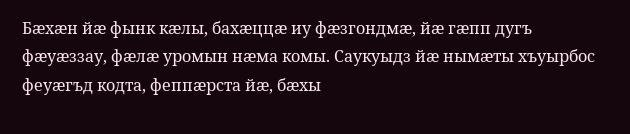Бæхæн йæ фынк кæлы, бахæццæ иу фæзгондмæ, йæ гæпп дугъ фæуæззау, фæлæ уромын нæма комы. Саукуыдз йæ нымæты хъуырбос феуæгъд кодта, феппæрста йæ, бæхы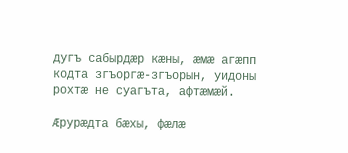дугъ сабырдæр кæны, æмæ агæпп кодта згъоргæ-згъорын, уидоны рохтæ не суагъта, афтæмæй.

Æрурæдта бæхы, фæлæ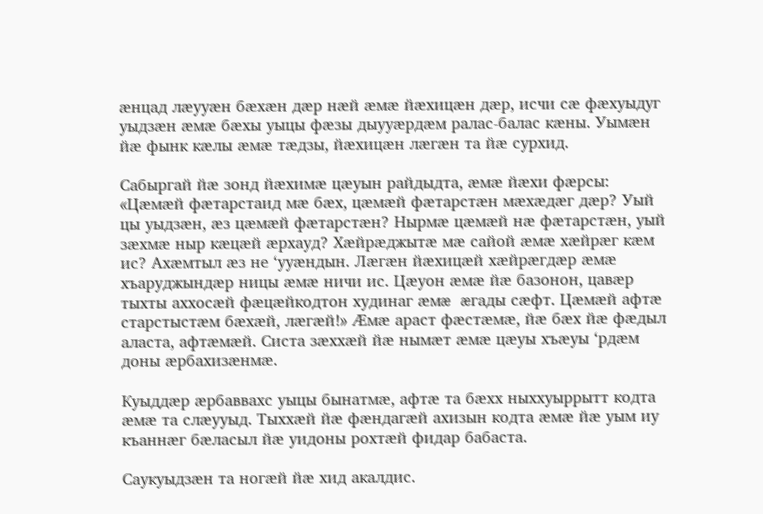æнцад лæууæн бæхæн дæр нæй æмæ йæхицæн дæр, исчи сæ фæхуыдуг уыдзæн æмæ бæхы уыцы фæзы дыууæрдæм ралас-балас кæны. Уымæн йæ фынк кæлы æмæ тæдзы, йæхицæн лæгæн та йæ сурхид.

Сабыргай йæ зонд йæхимæ цæуын райдыдта, æмæ йæхи фæрсы: «Цæмæй фæтарстаид мæ бæх, цæмæй фæтарстæн мæхæдæг дæр? Уый цы уыдзæн, æз цæмæй фæтарстæн? Нырмæ цæмæй нæ фæтарстæн, уый зæхмæ ныр кæцæй æрхауд? Хæйрæджытæ мæ сайой æмæ хæйрæг кæм ис? Ахæмтыл æз не ‘ууæндын. Лæгæн йæхицæй хæйрæгдæр æмæ хъаруджындæр ницы æмæ ничи ис. Цæуон æмæ йæ базонон, цавæр тыхты аххосæй фæцæйкодтон худинаг æмæ æгады сæфт. Цæмæй афтæ старстыстæм бæхæй, лæгæй!» Æмæ араст фæстæмæ, йæ бæх йæ фæдыл аласта, афтæмæй. Систа зæххæй йæ нымæт æмæ цæуы хъæуы ‘рдæм доны æрбахизæнмæ.

Куыддæр æрбаввахс уыцы бынатмæ, афтæ та бæхх ныххуыррытт кодта æмæ та слæууыд. Тыххæй йæ фæндагæй ахизын кодта æмæ йæ уым иу къаннæг бæласыл йæ уидоны рохтæй фидар бабаста.

Саукуыдзæн та ногæй йæ хид акалдис.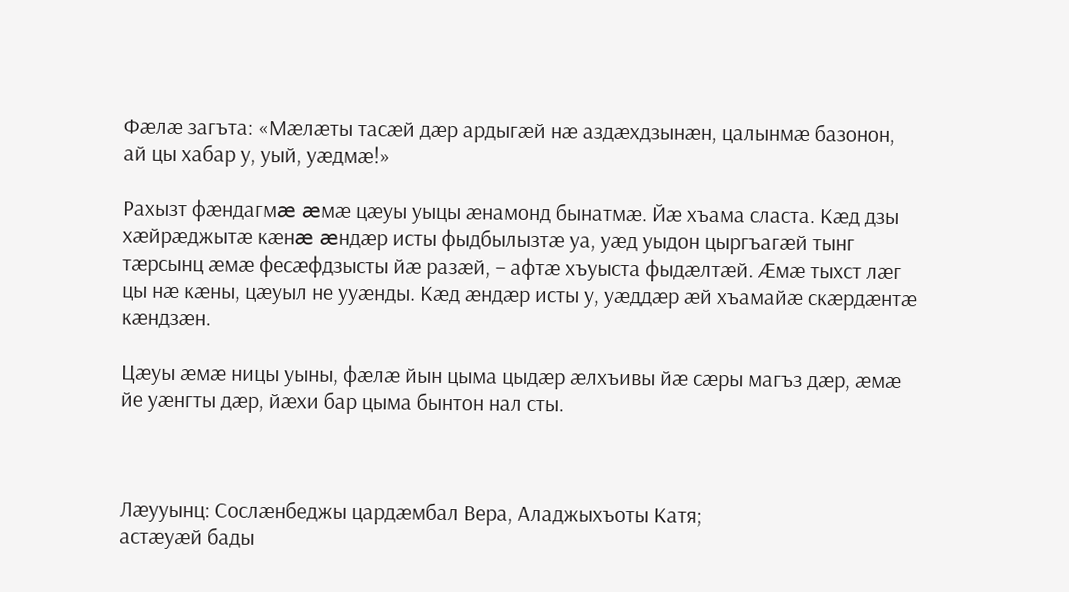Фæлæ загъта: «Мæлæты тасæй дæр ардыгæй нæ аздæхдзынæн, цалынмæ базонон, ай цы хабар у, уый, уæдмæ!»

Рахызт фæндагмæ æмæ цæуы уыцы æнамонд бынатмæ. Йæ хъама сласта. Кæд дзы хæйрæджытæ кæнæ æндæр исты фыдбылызтæ уа, уæд уыдон цыргъагæй тынг тæрсынц æмæ фесæфдзысты йæ разæй, – афтæ хъуыста фыдæлтæй. Æмæ тыхст лæг цы нæ кæны, цæуыл не ууæнды. Кæд æндæр исты у, уæддæр æй хъамайæ скæрдæнтæ кæндзæн.

Цæуы æмæ ницы уыны, фæлæ йын цыма цыдæр æлхъивы йæ сæры магъз дæр, æмæ йе уæнгты дæр, йæхи бар цыма бынтон нал сты.



Лæууынц: Сослæнбеджы цардæмбал Вера, Аладжыхъоты Катя;
астæуæй бады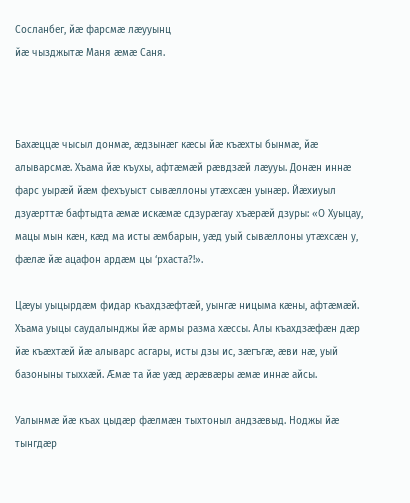Сосланбег, йæ фарсмæ лæууынц
йæ чызджытæ Маня æмæ Саня.



Бахæццæ чысыл донмæ, æдзынæг кæсы йæ къæхты бынмæ, йæ алыварсмæ. Хъама йæ къухы, афтæмæй рæвдзæй лæууы. Донæн иннæ фарс уырæй йæм фехъуыст сывæллоны утæхсæн уынæр. Йæхиуыл дзуæрттæ бафтыдта æмæ искæмæ сдзурæгау хъæрæй дзуры: «О Хуыцау, мацы мын кæн, кæд ма исты æмбарын, уæд уый сывæллоны утæхсæн у, фæлæ йæ ацафон ардæм цы ‘рхаста?!».

Цæуы уыцырдæм фидар къахдзæфтæй, уынгæ ницыма кæны, афтæмæй. Хъама уыцы саудалынджы йæ армы разма хæссы. Алы къахдзæфæн дæр йæ къæхтæй йæ алыварс асгары, исты дзы ис, зæгъгæ, æви нæ, уый базоныны тыххæй. Æмæ та йæ уæд æрæвæры æмæ иннæ айсы.

Уалынмæ йæ къах цыдæр фæлмæн тыхтоныл андзæвыд. Ноджы йæ тынгдæр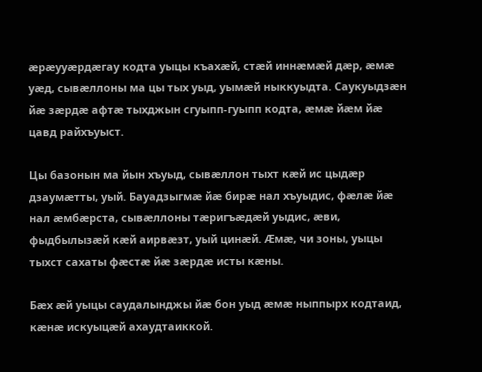æрæууæрдæгау кодта уыцы къахæй, стæй иннæмæй дæр, æмæ уæд, сывæллоны ма цы тых уыд, уымæй ныккуыдта. Саукуыдзæн йæ зæрдæ афтæ тыхджын сгуыпп-гуыпп кодта, æмæ йæм йæ цавд райхъуыст.

Цы базонын ма йын хъуыд, сывæллон тыхт кæй ис цыдæр дзаумæтты, уый. Бауадзыгмæ йæ бирæ нал хъуыдис, фæлæ йæ нал æмбæрста, сывæллоны тæригъæдæй уыдис, æви, фыдбылызæй кæй аирвæзт, уый цинæй. Æмæ, чи зоны, уыцы тыхст сахаты фæстæ йæ зæрдæ исты кæны.

Бæх æй уыцы саудалынджы йæ бон уыд æмæ ныппырх кодтаид, кæнæ искуыцæй ахаудтаиккой.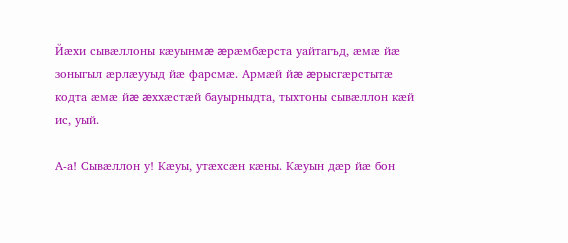Йæхи сывæллоны кæуынмæ æрæмбæрста уайтагъд, æмæ йæ зоныгыл æрлæууыд йæ фарсмæ. Армæй йæ æрысгæрстытæ кодта æмæ йæ æххæстæй бауырныдта, тыхтоны сывæллон кæй ис, уый.

А-а! Сывæллон у! Кæуы, утæхсæн кæны. Кæуын дæр йæ бон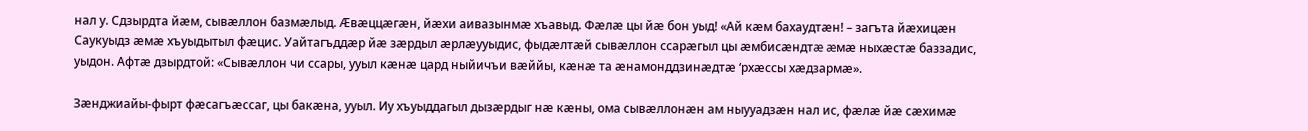нал у. Сдзырдта йæм, сывæллон базмæлыд. Æвæццæгæн, йæхи аивазынмæ хъавыд. Фæлæ цы йæ бон уыд! «Ай кæм бахаудтæн! – загъта йæхицæн Саукуыдз æмæ хъуыдытыл фæцис. Уайтагъддæр йæ зæрдыл æрлæууыдис, фыдæлтæй сывæллон ссарæгыл цы æмбисæндтæ æмæ ныхæстæ баззадис, уыдон. Афтæ дзырдтой: «Сывæллон чи ссары, ууыл кæнæ цард ныйичъи вæййы, кæнæ та æнамонддзинæдтæ ‘рхæссы хæдзармæ».

Зæнджиайы-фырт фæсагъæссаг, цы бакæна, ууыл. Иу хъуыддагыл дызæрдыг нæ кæны, ома сывæллонæн ам ныууадзæн нал ис, фæлæ йæ сæхимæ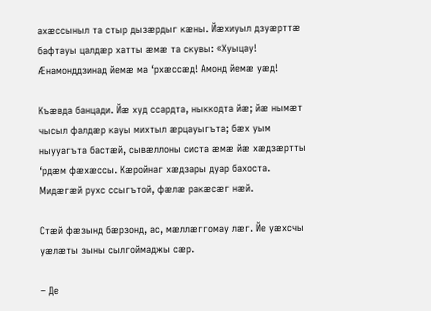ахæссыныл та стыр дызæрдыг кæны. Йæхиуыл дзуæрттæ бафтауы цалдæр хатты æмæ та скувы: «Хуыцау! Æнамонддзинад йемæ ма ‘рхæссæд! Амонд йемæ уæд!

Къæвда банцади. Йæ худ ссардта, ныккодта йæ; йæ нымæт чысыл фалдæр кауы михтыл æрцауыгъта; бæх уым ныууагъта бастæй, сывæллоны систа æмæ йæ хæдзæртты ‘рдæм фæхæссы. Кæройнаг хæдзары дуар бахоста. Мидæгæй рухс ссыгътой, фæлæ ракæсæг нæй.

Стæй фæзынд бæрзонд, ас, мæллæггомау лæг. Йе уæхсчы уæлæты зыны сылгоймаджы сæр.

– Де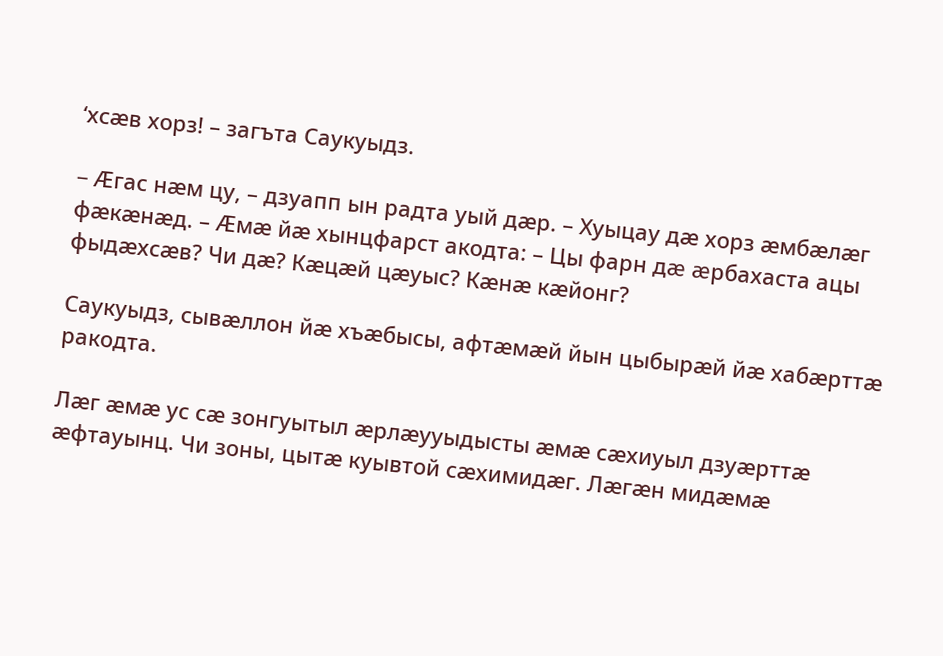‘хсæв хорз! – загъта Саукуыдз.

– Æгас нæм цу, – дзуапп ын радта уый дæр. – Хуыцау дæ хорз æмбæлæг фæкæнæд. – Æмæ йæ хынцфарст акодта: – Цы фарн дæ æрбахаста ацы фыдæхсæв? Чи дæ? Кæцæй цæуыс? Кæнæ кæйонг?

Саукуыдз, сывæллон йæ хъæбысы, афтæмæй йын цыбырæй йæ хабæрттæ ракодта.

Лæг æмæ ус сæ зонгуытыл æрлæууыдысты æмæ сæхиуыл дзуæрттæ æфтауынц. Чи зоны, цытæ куывтой сæхимидæг. Лæгæн мидæмæ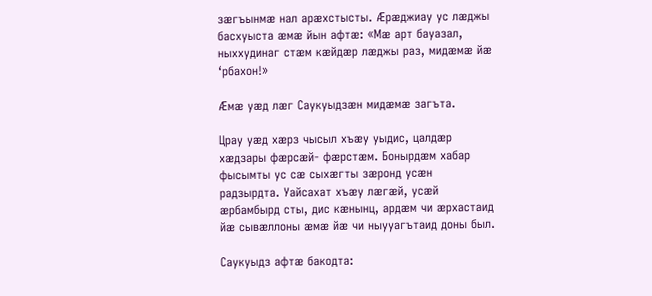зæгъынмæ нал арæхстысты. Æрæджиау ус лæджы басхуыста æмæ йын афтæ: «Мæ арт бауазал, ныххудинаг стæм кæйдæр лæджы раз, мидæмæ йæ ‘рбахон!»

Æмæ уæд лæг Саукуыдзæн мидæмæ загъта.

Црау уæд хæрз чысыл хъæу уыдис, цалдæр хæдзары фæрсæй- фæрстæм. Бонырдæм хабар фысымты ус сæ сыхæгты зæронд усæн радзырдта. Уайсахат хъæу лæгæй, усæй æрбамбырд сты, дис кæнынц, ардæм чи æрхастаид йæ сывæллоны æмæ йæ чи ныууагътаид доны был.

Саукуыдз афтæ бакодта: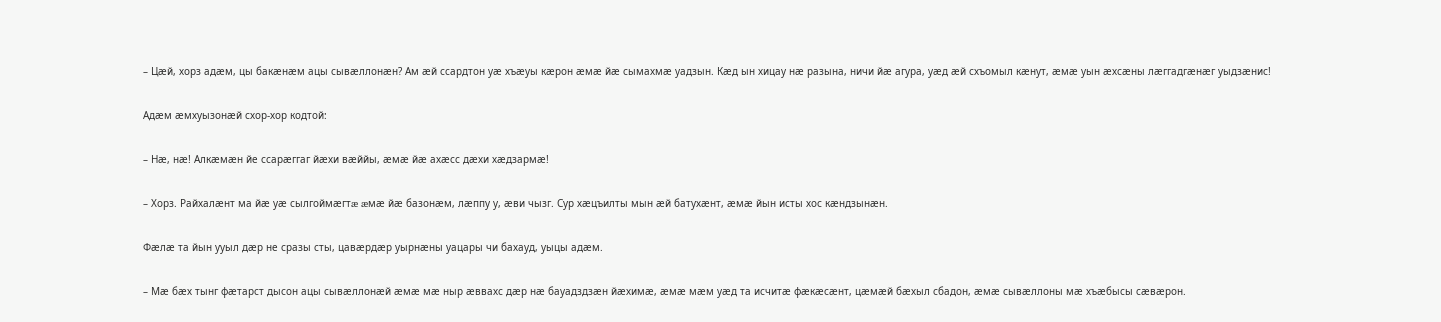– Цæй, хорз адæм, цы бакæнæм ацы сывæллонæн? Ам æй ссардтон уæ хъæуы кæрон æмæ йæ сымахмæ уадзын. Кæд ын хицау нæ разына, ничи йæ агура, уæд æй схъомыл кæнут, æмæ уын æхсæны лæггадгæнæг уыдзæнис!

Адæм æмхуызонæй схор-хор кодтой:

– Нæ, нæ! Алкæмæн йе ссарæггаг йæхи вæййы, æмæ йæ ахæсс дæхи хæдзармæ!

– Хорз. Райхалæнт ма йæ уæ сылгоймæгтæ æмæ йæ базонæм, лæппу у, æви чызг. Сур хæцъилты мын æй батухæнт, æмæ йын исты хос кæндзынæн.

Фæлæ та йын ууыл дæр не сразы сты, цавæрдæр уырнæны уацары чи бахауд, уыцы адæм.

– Мæ бæх тынг фæтарст дысон ацы сывæллонæй æмæ мæ ныр æввахс дæр нæ бауадздзæн йæхимæ, æмæ мæм уæд та исчитæ фæкæсæнт, цæмæй бæхыл сбадон, æмæ сывæллоны мæ хъæбысы сæвæрон.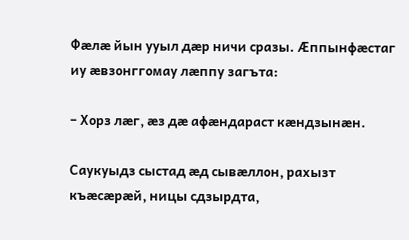Фæлæ йын ууыл дæр ничи сразы. Æппынфæстаг иу æвзонггомау лæппу загъта:

– Хорз лæг, æз дæ афæндараст кæндзынæн.

Саукуыдз сыстад æд сывæллон, рахызт къæсæрæй, ницы сдзырдта,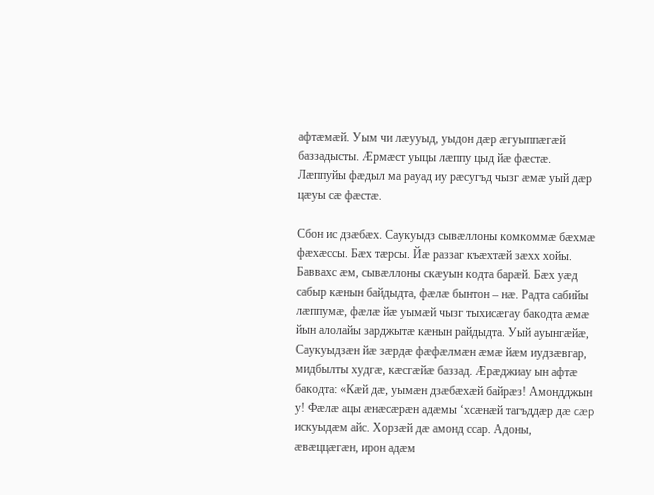афтæмæй. Уым чи лæууыд, уыдон дæр æгуыппæгæй баззадысты. Æрмæст уыцы лæппу цыд йæ фæстæ. Лæппуйы фæдыл ма рауад иу рæсугъд чызг æмæ уый дæр цæуы сæ фæстæ.

Сбон ис дзæбæх. Саукуыдз сывæллоны комкоммæ бæхмæ фæхæссы. Бæх тæрсы. Йæ раззаг къæхтæй зæхх хойы. Баввахс æм, сывæллоны скæуын кодта барæй. Бæx уæд сабыр кæнын байдыдта, фæлæ бынтон – нæ. Радта сабийы лæппумæ, фæлæ йæ уымæй чызг тыхисæгау бакодта æмæ йын алолайы зарджытæ кæнын райдыдта. Уый ауынгæйæ, Саукуыдзæн йæ зæрдæ фæфæлмæн æмæ йæм иудзæвгар, мидбылты худгæ, кæсгæйæ баззад. Æрæджиау ын афтæ бакодта: «Кæй дæ, уымæн дзæбæхæй байрæз! Амондджын у! Фæлæ ацы æнæсæрæн адæмы ‘хсæнæй тагъддæр дæ cæp искуыдæм айс. Хорзæй дæ амонд ссар. Адоны, æвæццæгæн, ирон адæм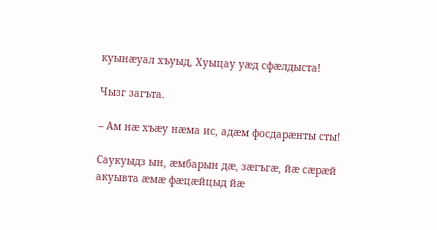куынæуал хъуыд, Хуыцау уæд сфæлдыста!

Чызг загъта.

– Ам нæ хъæу нæма ис, адæм фосдарæнты сты!

Саукуыдз ын, æмбарын дæ, зæгъгæ, йæ сæрæй акуывта æмæ фæцæйцыд йæ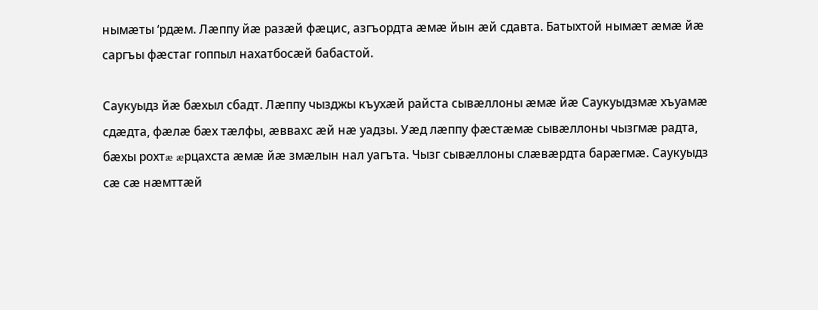нымæты ‘рдæм. Лæппу йæ разæй фæцис, азгъордта æмæ йын æй сдавта. Батыхтой нымæт æмæ йæ саргъы фæстаг гоппыл нахатбосæй бабастой.

Саукуыдз йæ бæхыл сбадт. Лæппу чызджы къухæй райста сывæллоны æмæ йæ Саукуыдзмæ хъуамæ сдæдта, фæлæ бæх тæлфы, æввахс æй нæ уадзы. Уæд лæппу фæстæмæ сывæллоны чызгмæ радта, бæхы рохтæ æрцахста æмæ йæ змæлын нал уагъта. Чызг сывæллоны слæвæрдта барæгмæ. Саукуыдз сæ сæ нæмттæй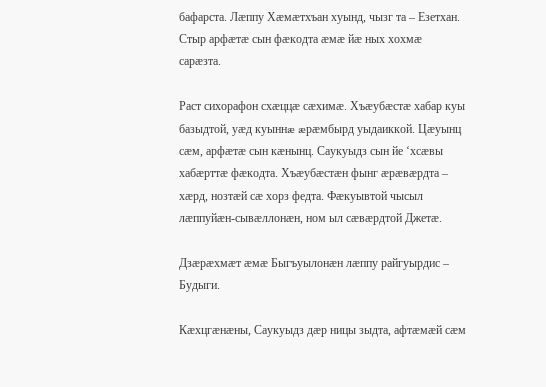бафарста. Лæппу Хæмæтхъан хуынд, чызг та – Езетхан. Стыр арфæтæ сын фæкодта æмæ йæ ных хохмæ сарæзта.

Раст сихорафон схæццæ сæхимæ. Хъæубæстæ хабар куы базыдтой, уæд куыннæ æрæмбырд уыдаиккой. Цæуынц сæм, арфæтæ сын кæнынц. Саукуыдз сын йе ‘хсæвы хабæрттæ фæкодта. Хъæубæстæн фынг æрæвæрдта – хæрд, нозтæй сæ хорз федта. Фæкуывтой чысыл лæппуйæн-сывæллонæн, ном ыл сæвæрдтой Джетæ.

Дзæрæхмæт æмæ Быгъуылонæн лæппу райгуырдис – Будыги.

Кæхцгæнæны, Саукуыдз дæр ницы зыдта, афтæмæй сæм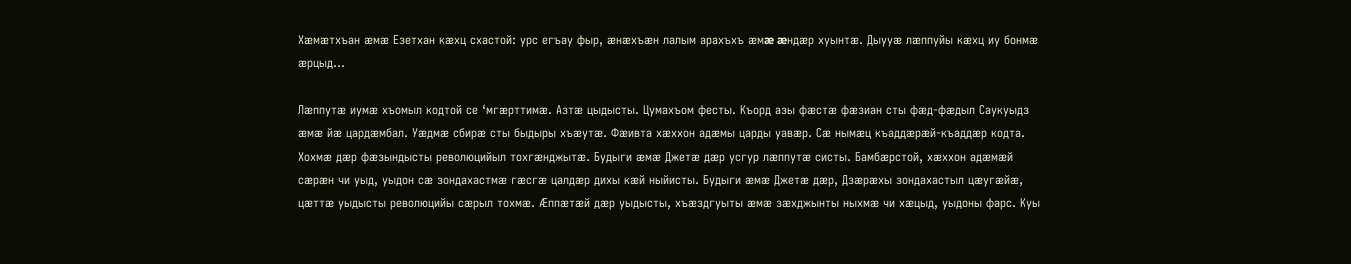Хæмæтхъан æмæ Езетхан кæхц схастой: урс егъау фыр, æнæхъæн лалым арахъхъ æмæ æндæр хуынтæ. Дыууæ лæппуйы кæхц иу бонмæ æрцыд…

Лæппутæ иумæ хъомыл кодтой се ‘мгæрттимæ. Азтæ цыдысты. Цумахъом фесты. Къорд азы фæстæ фæзиан сты фæд-фæдыл Саукуыдз æмæ йæ цардæмбал. Уæдмæ сбирæ сты быдыры хъæутæ. Фæивта хæххон адæмы царды уавæр. Сæ нымæц къаддæрæй-къаддæр кодта. Хохмæ дæр фæзындысты революцийыл тохгæнджытæ. Будыги æмæ Джетæ дæр усгур лæппутæ систы. Бамбæрстой, хæххон адæмæй сæрæн чи уыд, уыдон сæ зондахастмæ гæсгæ цалдæр дихы кæй ныйисты. Будыги æмæ Джетæ дæр, Дзæрæхы зондахастыл цæугæйæ, цæттæ уыдысты революцийы сæрыл тохмæ. Æппæтæй дæр уыдысты, хъæздгуыты æмæ зæхджынты ныхмæ чи хæцыд, уыдоны фарс. Куы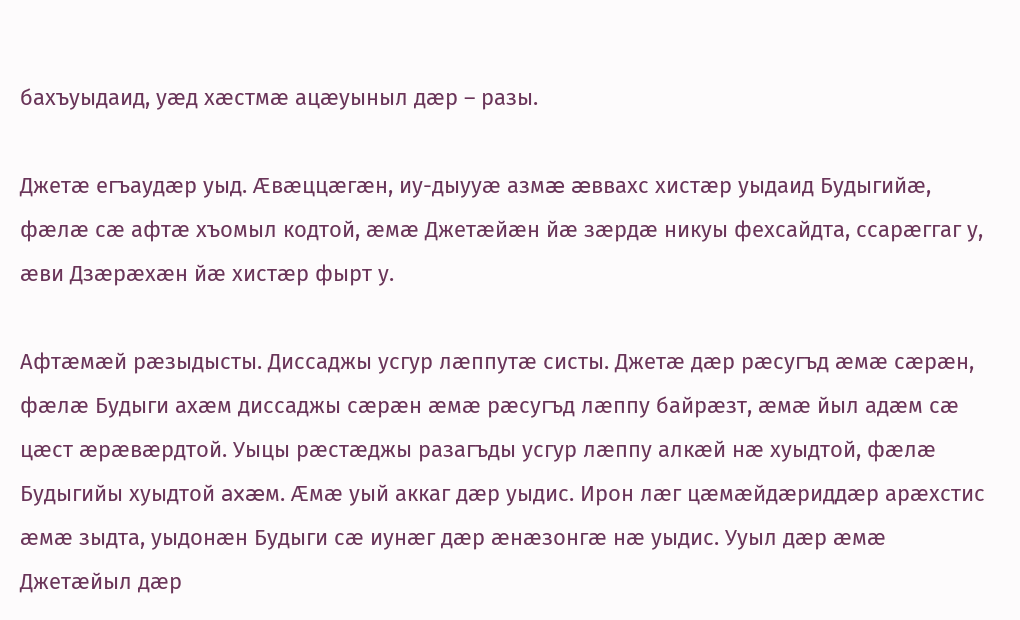бахъуыдаид, уæд хæстмæ ацæуыныл дæр – разы.

Джетæ егъаудæр уыд. Æвæццæгæн, иу-дыууæ азмæ æввахс хистæр уыдаид Будыгийæ, фæлæ сæ афтæ хъомыл кодтой, æмæ Джетæйæн йæ зæрдæ никуы фехсайдта, ссарæггаг у, æви Дзæрæхæн йæ хистæр фырт у.

Афтæмæй рæзыдысты. Диссаджы усгур лæппутæ систы. Джетæ дæр рæсугъд æмæ сæрæн, фæлæ Будыги ахæм диссаджы сæрæн æмæ рæсугъд лæппу байрæзт, æмæ йыл адæм сæ цæст æрæвæрдтой. Уыцы рæстæджы разагъды усгур лæппу алкæй нæ хуыдтой, фæлæ Будыгийы хуыдтой axæм. Æмæ уый аккаг дæр уыдис. Ирон лæг цæмæйдæриддæр арæхстис æмæ зыдта, уыдонæн Будыги сæ иунæг дæр æнæзонгæ нæ уыдис. Ууыл дæр æмæ Джетæйыл дæр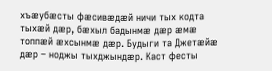хъæубæсты фæсивæдæй ничи тых кодта тыхæй дæр, бæхыл бадынмæ дæр æмæ топпæй æхсынмæ дæр. Будыги та Джетæйæ дæр – ноджы тыхджындæр. Каст фесты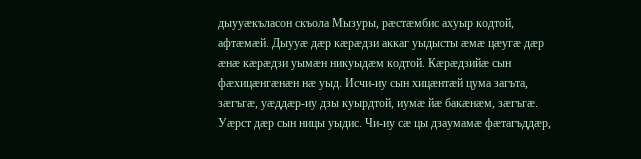дыууæкъласон скъола Мызуры, рæстæмбис ахуыр кодтой, афтæмæй. Дыууæ дæр кæрæдзи аккаг уыдысты æмæ цæугæ дæр æнæ кæрæдзи уымæн никуыдæм кодтой. Кæрæдзийæ сын фæхицæнгæнæн нæ уыд. Исчи-иу сын хицæнтæй цума загъта, зæгъгæ, уæддæр-иу дзы куырдтой, иумæ йæ бакæнæм, зæгъгæ. Уæрст дæр сын ницы уыдис. Чи-иу сæ цы дзаумамæ фæтагъддæр,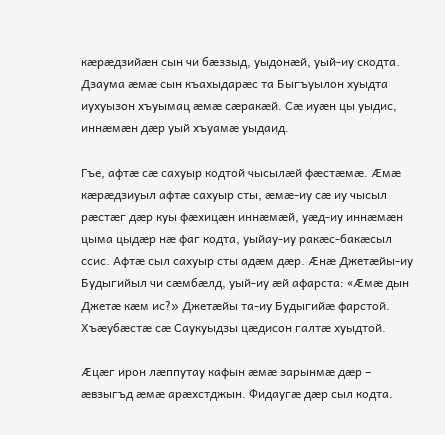кæрæдзийæн сын чи бæззыд, уыдонæй, уый-иу скодта. Дзаума æмæ сын къахыдарæс та Быгъуылон хуыдта иухуызон хъуымац æмæ сæракæй. Сæ иуæн цы уыдис, иннæмæн дæр уый хъуамæ уыдаид.

Гъе, афтæ сæ сахуыр кодтой чысылæй фæстæмæ. Æмæ кæрæдзиуыл афтæ сахуыр сты, æмæ-иу сæ иу чысыл рæстæг дæр куы фæхицæн иннæмæй, уæд-иу иннæмæн цыма цыдæр нæ фаг кодта, уыйау-иу ракæс-бакæсыл ссис. Афтæ сыл сахуыр сты адæм дæр. Æнæ Джетæйы-иу Будыгийыл чи сæмбæлд, уый-иу æй афарста: «Æмæ дын Джетæ кæм ис?» Джетæйы та-иу Будыгийæ фарстой. Хъæубæстæ сæ Саукуыдзы цæдисон галтæ хуыдтой.

Æцæг ирон лæппутау кафын æмæ зарынмæ дæр – æвзыгъд æмæ арæхстджын. Фидаугæ дæр сыл кодта.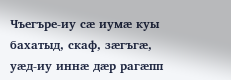Чъегъре-иу сæ иумæ куы бахатыд, скаф, зæгъгæ, уæд-иу иннæ дæр рагæпп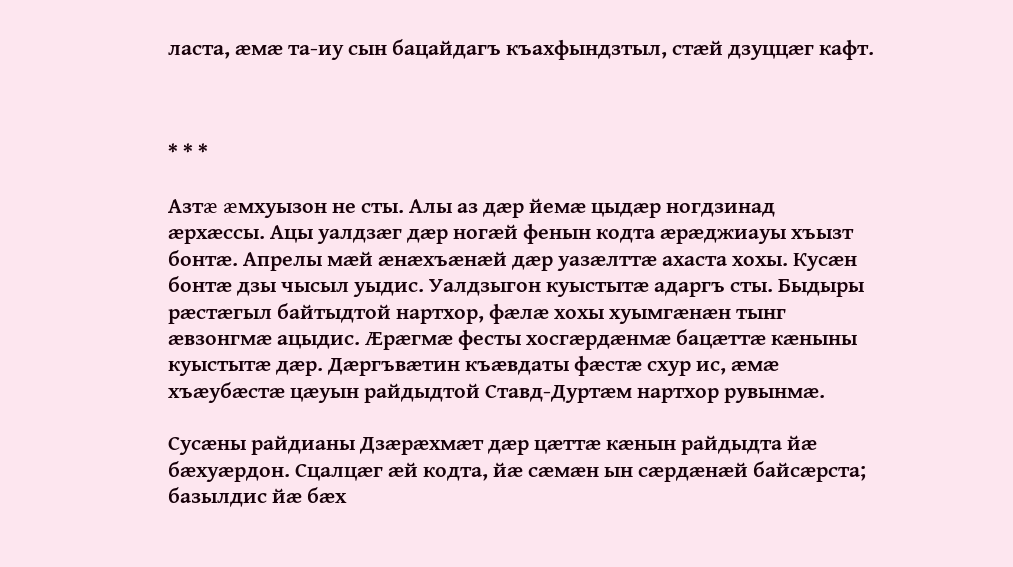ласта, æмæ та-иу сын бацайдагъ къахфындзтыл, стæй дзуццæг кафт.



* * *

Азтæ æмхуызон не сты. Алы аз дæр йемæ цыдæр ногдзинад æрхæссы. Ацы уалдзæг дæр ногæй фенын кодта æрæджиауы хъызт бонтæ. Апрелы мæй æнæхъæнæй дæр уазæлттæ ахаста хохы. Кусæн бонтæ дзы чысыл уыдис. Уалдзыгон куыстытæ адаргъ сты. Быдыры рæстæгыл байтыдтой нартхор, фæлæ хохы хуымгæнæн тынг æвзонгмæ ацыдис. Æрæгмæ фесты хосгæрдæнмæ бацæттæ кæныны куыстытæ дæр. Дæргъвæтин къæвдаты фæстæ схур ис, æмæ хъæубæстæ цæуын райдыдтой Ставд-Дуртæм нартхор рувынмæ.

Сусæны райдианы Дзæрæхмæт дæр цæттæ кæнын райдыдта йæ бæхуæрдон. Сцалцæг æй кодта, йæ сæмæн ын сæрдæнæй байсæрста; базылдис йæ бæх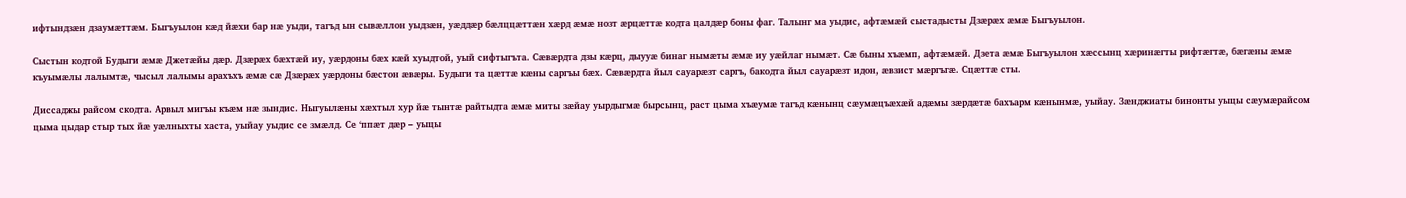ифтындзæн дзаумæттæм. Быгъуылон кæд йæхи бар нæ уыди, тагъд ын сывæллон уыдзæн, уæддæр бæлццæттæн хæрд æмæ нозт æрцæттæ кодта цалдæр боны фаг. Талынг ма уыдис, афтæмæй сыстадысты Дзæрæх æмæ Быгъуылон.

Сыстын кодтой Будыги æмæ Джетæйы дæр. Дзæрæх бæхтæй иу, уæрдоны бæх кæй хуыдтой, уый сифтыгъта. Сæвæрдта дзы кæрц, дыууæ бинаг нымæты æмæ иу уæйлаг нымæт. Сæ быны хъæмп, афтæмæй. Дзета æмæ Быгъуылон хæссынц хæринæгты рифтæгтæ, бæгæны æмæ къуымæлы лалымтæ, чысыл лалымы арахъхъ æмæ сæ Дзæрæх уæрдоны бæстон æвæры. Будыги та цæттæ кæны саргъы бæх. Сæвæрдта йыл сауарæзт саргъ, бакодта йыл сауарæзт идон, æвзист мæргъгæ. Сцæттæ сты.

Диссаджы райсом скодта. Арвыл мигъы къæм нæ зындис. Ныгуылæны хæхтыл хур йæ тынтæ райтыдта æмæ миты зæйау уырдыгмæ бырсынц, раст цыма хъæумæ тагъд кæнынц сæумæцъæхæй адæмы зæрдæтæ бахъарм кæнынмæ, уыйау. Зæнджиаты бинонты уыцы сæумæрайсом цыма цыдар стыр тых йæ уæлныхты хаста, уыйау уыдис се змæлд. Се ‘ппæт дæр – уыцы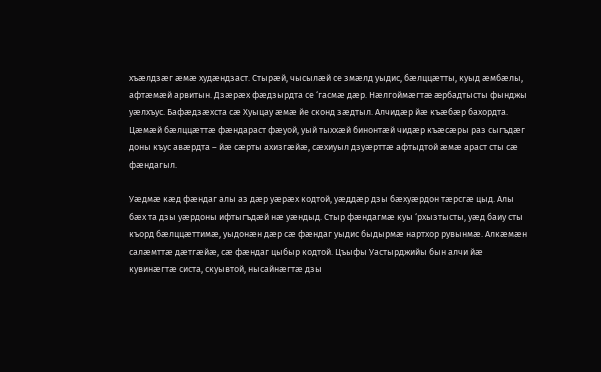хъæлдзæг æмæ худæндзаст. Стырæй, чысылæй се змæлд уыдис, бæлццæтты, куыд æмбæлы, афтæмæй арвитын. Дзæрæх фæдзырдта се ‘гасмæ дæр. Нæлгоймæгтæ æрбадтысты фынджы уæлхъус. Бафæдзæхста сæ Хуыцау æмæ йе сконд зæдтыл. Алчидæр йæ къæбæр бахордта. Цæмæй бæлццæттæ фæндараст фæуой, уый тыххæй бинонтæй чидæр къæсæры раз сыгъдæг доны къус авæрдта – йæ сæрты ахизгæйæ, сæхиуыл дзуæрттæ афтыдтой æмæ араст сты сæ фæндагыл.

Уæдмæ кæд фæндаг алы аз дæр уæрæх кодтой, уæддæр дзы бæхуæрдон тæрсгæ цыд. Алы бæх та дзы уæрдоны ифтыгъдæй нæ уæндыд. Стыр фæндагмæ куы ‘рхызтысты, уæд баиу сты къорд бæлццæттимæ, уыдонæн дæр сæ фæндаг уыдис быдырмæ нартхор рувынмæ. Алкæмæн салæмттæ дæтгæйæ, сæ фæндаг цыбыр кодтой. Цъыфы Уастырджийы бын алчи йæ кувинæгтæ систа, скуывтой, нысайнæгтæ дзы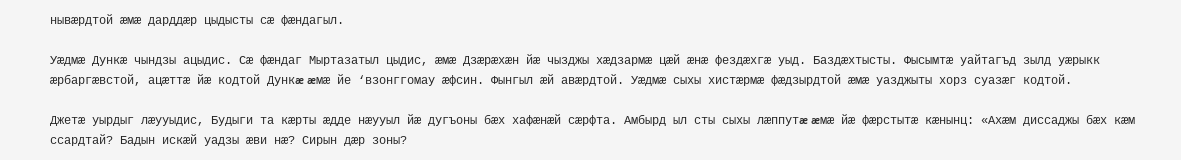нывæрдтой æмæ дарддæр цыдысты сæ фæндагыл.

Уæдмæ Дункæ чындзы ацыдис. Сæ фæндаг Мыртазатыл цыдис, æмæ Дзæрæхæн йæ чызджы хæдзармæ цæй æнæ фездæхгæ уыд. Баздæхтысты. Фысымтæ уайтагъд зылд уæрыкк æрбаргæвстой, ацæттæ йæ кодтой Дункæ æмæ йе ‘взонггомау æфсин. Фынгыл æй авæрдтой. Уæдмæ сыхы хистæрмæ фæдзырдтой æмæ уазджыты хорз суазæг кодтой.

Джетæ уырдыг лæууыдис, Будыги та кæрты æдде нæууыл йæ дугъоны бæх хафæнæй сæрфта. Амбырд ыл сты сыхы лæппутæ æмæ йæ фæрстытæ кæнынц: «Ахæм диссаджы бæх кæм ссардтай? Бадын искæй уадзы æви нæ? Сирын дæр зоны?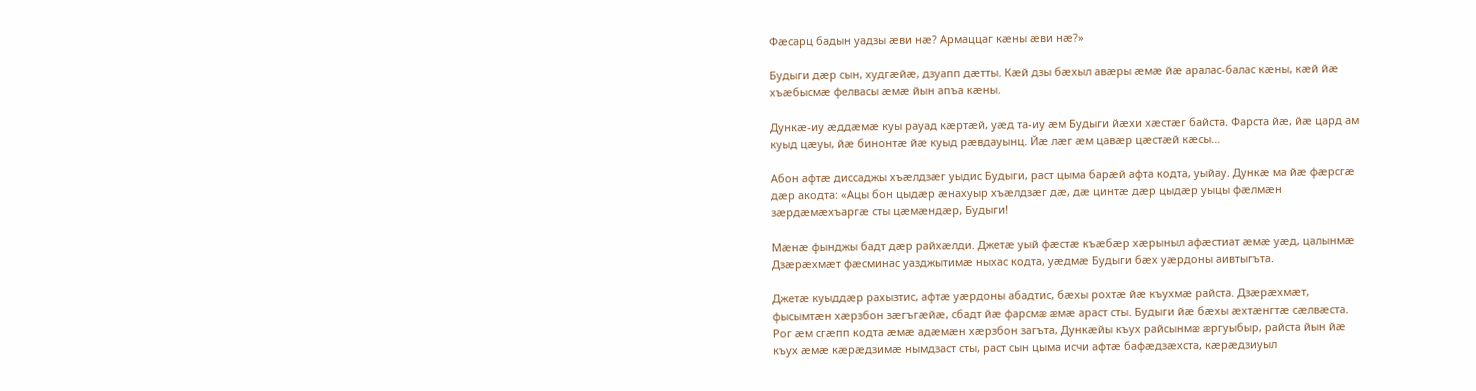Фæсарц бадын уадзы æви нæ? Армаццаг кæны æви нæ?»

Будыги дæр сын, худгæйæ, дзуапп дæтты. Кæй дзы бæхыл авæры æмæ йæ аралас-балас кæны, кæй йæ хъæбысмæ фелвасы æмæ йын апъа кæны.

Дункæ-иу æддæмæ куы рауад кæртæй, уæд та-иу æм Будыги йæхи хæстæг байста. Фарста йæ, йæ цард ам куыд цæуы, йæ бинонтæ йæ куыд рæвдауынц. Йæ лæг æм цавæр цæстæй кæсы…

Абон афтæ диссаджы хъæлдзæг уыдис Будыги, раст цыма барæй афта кодта, уыйау. Дункæ ма йæ фæрсгæ дæр акодта: «Ацы бон цыдæр æнахуыр хъæлдзæг дæ, дæ цинтæ дæр цыдæр уыцы фæлмæн зæрдæмæхъаргæ сты цæмæндæр, Будыги!

Мæнæ фынджы бадт дæр райхæлди. Джетæ уый фæстæ къæбæр хæрыныл афæстиат æмæ уæд, цалынмæ Дзæрæхмæт фæсминас уазджытимæ ныхас кодта, уæдмæ Будыги бæх уæрдоны аивтыгъта.

Джетæ куыддæр рахызтис, афтæ уæрдоны абадтис, бæхы рохтæ йæ къухмæ райста. Дзæрæхмæт, фысымтæн хæрзбон зæгъгæйæ, сбадт йæ фарсмæ æмæ араст сты. Будыги йæ бæхы æхтæнгтæ сæлвæста. Рог æм сгæпп кодта æмæ адæмæн хæрзбон загъта, Дункæйы къух райсынмæ æргуыбыр, райста йын йæ къух æмæ кæрæдзимæ нымдзаст сты, раст сын цыма исчи афтæ бафæдзæхста, кæрæдзиуыл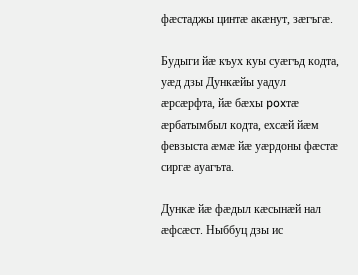фæстаджы цинтæ акæнут, зæгъгæ.

Будыги йæ къух куы суæгъд кодта, уæд дзы Дункæйы уадул æрсæрфта, йæ бæхы poxтæ æрбатымбыл кодта, ехсæй йæм февзыста æмæ йæ уæрдоны фæстæ сиргæ ауагъта.

Дункæ йæ фæдыл кæсынæй нал æфсæст. Ныббуц дзы ис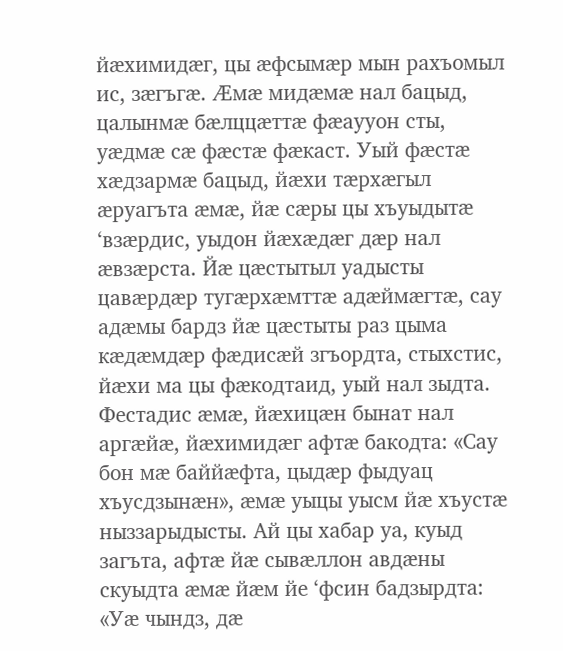йæхимидæг, цы æфсымæр мын рахъомыл ис, зæгъгæ. Æмæ мидæмæ нал бацыд, цалынмæ бæлццæттæ фæаууон сты, уæдмæ сæ фæстæ фæкаст. Уый фæстæ хæдзармæ бацыд, йæхи тæрхæгыл æруагъта æмæ, йæ сæры цы хъуыдытæ ‘взæрдис, уыдон йæхæдæг дæр нал æвзæрста. Йæ цæстытыл уадысты цавæрдæр тугæрхæмттæ адæймæгтæ, сау адæмы бардз йæ цæстыты раз цыма кæдæмдæр фæдисæй згъордта, стыхстис, йæхи ма цы фæкодтаид, уый нал зыдта. Фестадис æмæ, йæхицæн бынат нал аргæйæ, йæхимидæг афтæ бакодта: «Сау бон мæ баййæфта, цыдæр фыдуац хъусдзынæн», æмæ уыцы уысм йæ хъустæ ныззарыдысты. Ай цы хабар уа, куыд загъта, афтæ йæ сывæллон авдæны скуыдта æмæ йæм йе ‘фсин бадзырдта: «Уæ чындз, дæ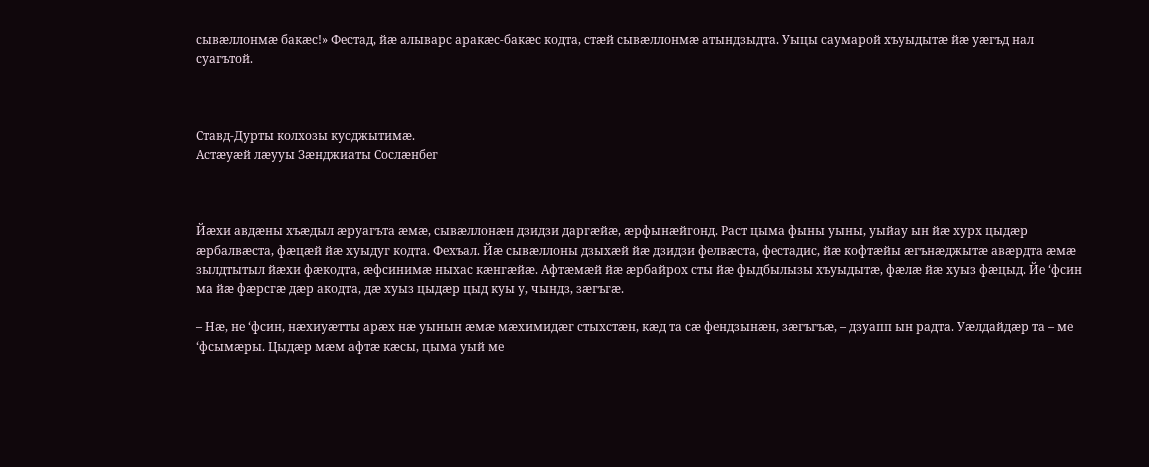сывæллонмæ бакæс!» Фестад, йæ алыварс аракæс-бакæс кодта, стæй сывæллонмæ атындзыдта. Уыцы саумарой хъуыдытæ йæ уæгъд нал суагътой.



Ставд-Дурты колхозы кусджытимæ.
Астæуæй лæууы Зæнджиаты Сослæнбег



Йæхи авдæны хъæдыл æруагъта æмæ, сывæллонæн дзидзи даргæйæ, æрфынæйгонд. Раст цыма фыны уыны, уыйау ын йæ хурх цыдæр æрбалвæста, фæцæй йæ хуыдуг кодта. Фехъал. Йæ сывæллоны дзыхæй йæ дзидзи фелвæста, фестадис, йæ кофтæйы æгънæджытæ авæрдта æмæ зылдтытыл йæхи фæкодта, æфсинимæ ныхас кæнгæйæ. Афтæмæй йæ æрбайрох сты йæ фыдбылызы хъуыдытæ, фæлæ йæ хуыз фæцыд. Йе ‘фсин ма йæ фæрсгæ дæр акодта, дæ хуыз цыдæр цыд куы у, чындз, зæгъгæ.

– Нæ, не ‘фсин, нæхиуæтты арæх нæ уынын æмæ мæхимидæг стыхстæн, кæд та сæ фендзынæн, зæгъгъæ, – дзуапп ын радта. Уæлдайдæр та – ме ‘фсымæры. Цыдæр мæм афтæ кæсы, цыма уый ме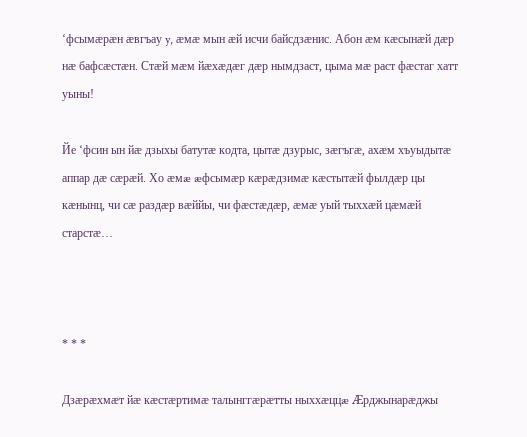‘фсымæрæн æвгъау y, æмæ мын æй исчи байсдзæнис. Абон æм кæсынæй дæр нæ бафсæстæн. Стæй мæм йæхæдæг дæр нымдзаст, цыма мæ раст фæстаг хатт уыны!

Йе ‘фсин ын йæ дзыхы батутæ кодта, цытæ дзурыс, зæгъгæ, ахæм хъуыдытæ аппар дæ сæрæй. Хо æмæ æфсымæр кæрæдзимæ кæстытæй фылдæр цы кæнынц, чи сæ раздæр вæййы, чи фæстæдæр, æмæ уый тыххæй цæмæй старстæ…



* * *

Дзæрæхмæт йæ кæстæртимæ талынггæрæтты ныххæццæ Æрджынарæджы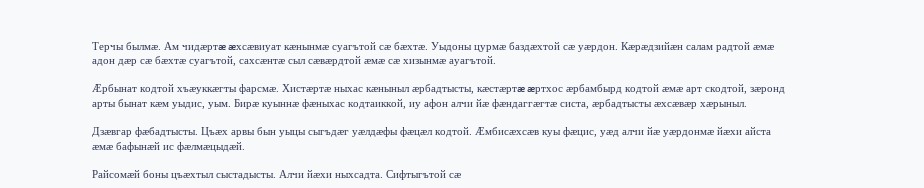Терчы былмæ. Ам чидæртæ æхсæвиуат кæнынмæ суагътой сæ бæхтæ. Уыдоны цурмæ баздæхтой сæ уæрдон. Кæрæдзийæн салам радтой æмæ адон дæр сæ бæхтæ суагътой, сахсæнтæ сыл сæвæрдтой æмæ сæ хизынмæ ауагътой.

Æрбынат кодтой хъæуккæгты фарсмæ. Хистæртæ ныхас кæныныл æрбадтысты, кæстæртæ æртхос æрбамбырд кодтой æмæ арт скодтой, зæронд арты бынат кæм уыдис, уым. Бирæ куыннæ фæныхас кодтаиккой, иу афон алчи йæ фæндаггæгтæ систа, æрбадтысты æхсæвæр хæрыныл.

Дзæвгар фæбадтысты. Цъæх арвы бын уыцы сыгъдæг уæлдæфы фæцæл кодтой. Æмбисæхсæв куы фæцис, уæд алчи йæ уæрдонмæ йæхи айста æмæ бафынæй ис фæлмæцыдæй.

Райсомæй боны цъæхтыл сыстадысты. Алчи йæхи ныхсадта. Сифтыгътой сæ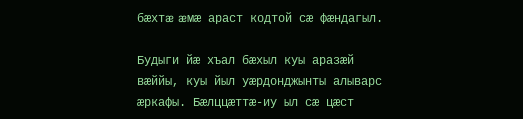бæхтæ æмæ араст кодтой сæ фæндагыл.

Будыги йæ хъал бæхыл куы аразæй вæййы, куы йыл уæрдонджынты алыварс æркафы. Бæлццæттæ-иу ыл сæ цæст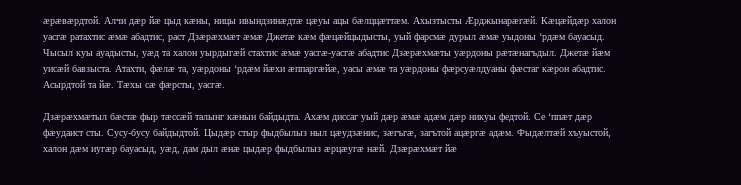æрæвæрдтой. Алчи дæр йæ цыд кæны, ницы ивындзинæдтæ цæуы ацы бæлццæттæм. Ахызтысты Æрджынарæгæй. Кæцæйдæр халон уасгæ ратахтис æмæ абадтис, раст Дзæрæхмæт æмæ Джетæ кæм фæцæйцыдысты, уый фарсмæ дурыл æмæ уыдоны ‘рдæм бауасыд. Чысыл куы ауадысты, уæд та халон уырдыгæй стахтис æмæ уасгæ-уасгæ абадтис Дзæрæхмæты уæрдоны рæтæнагъдыл. Джетæ йæм уисæй бавзыста. Атахти, фæлæ та, уæрдоны ‘рдæм йæхи æппаргæйæ, уасы æмæ та уæрдоны фæрсуæлдуаны фæстаг кæрон абадтис. Асырдтой та йæ. Тæхы сæ фæрсты, уасгæ.

Дзæрæхмæтыл бæстæ фыр тæссæй талынг кæнын байдыдта. Ахæм диссаг уый дæр æмæ адæм дæр никуы федтой. Се ‘ппæт дæр фæудаист сты. Сусу-бусу байдыдтой. Цыдæр стыр фыдбылыз ныл цæудзæнис, зæгъгæ, загътой ацæргæ адæм. Фыдæлтæй хъуыстой, халон дæм иугæр бауасыд, уæд, дам дыл æнæ цыдæр фыдбылыз æрцæугæ нæй. Дзæрæхмæт йæ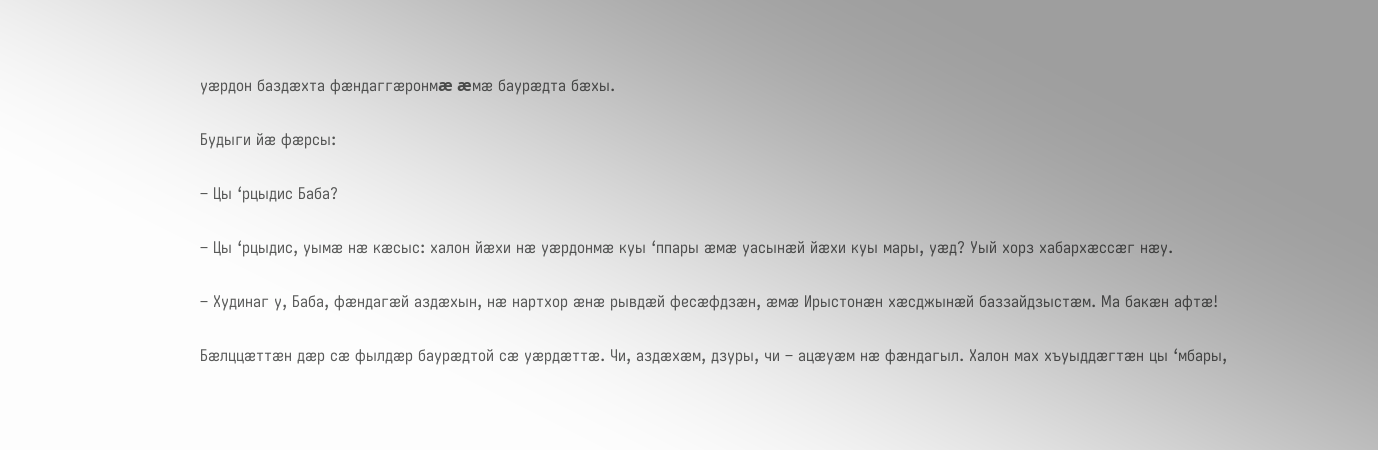уæрдон баздæхта фæндаггæронмæ æмæ баурæдта бæхы.

Будыги йæ фæрсы:

– Цы ‘рцыдис Баба?

– Цы ‘рцыдис, уымæ нæ кæсыс: халон йæхи нæ уæрдонмæ куы ‘ппары æмæ уасынæй йæхи куы мары, уæд? Уый хорз хабархæссæг нæу.

– Худинаг у, Баба, фæндагæй аздæхын, нæ нартхор æнæ рывдæй фесæфдзæн, æмæ Ирыстонæн хæсджынæй баззайдзыстæм. Ма бакæн афтæ!

Бæлццæттæн дæр сæ фылдæр баурæдтой сæ уæрдæттæ. Чи, аздæхæм, дзуры, чи – ацæуæм нæ фæндагыл. Халон мах хъуыддæгтæн цы ‘мбары,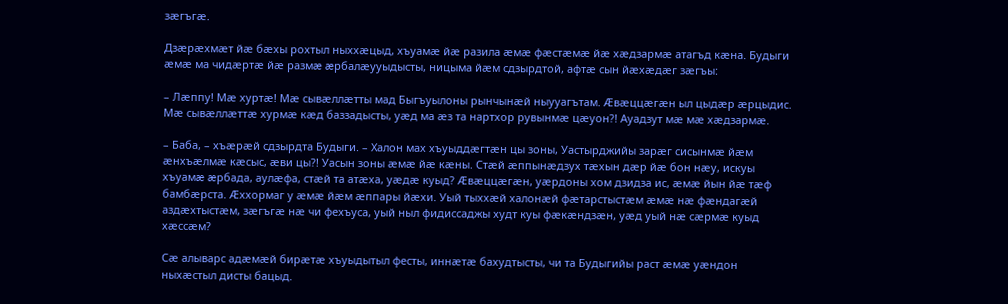зæгъгæ.

Дзæрæхмæт йæ бæхы рохтыл ныххæцыд, хъуамæ йæ разила æмæ фæстæмæ йæ хæдзармæ атагъд кæна. Будыги æмæ ма чидæртæ йæ размæ æрбалæууыдысты, ницыма йæм сдзырдтой, афтæ сын йæхæдæг зæгъы:

– Лæппу! Мæ хуртæ! Мæ сывæллæтты мад Быгъуылоны рынчынæй ныууагътам. Æвæццæгæн ыл цыдæр æрцыдис. Мæ сывæллæттæ хурмæ кæд баззадысты, уæд ма æз та нартхор рувынмæ цæуон?! Ауадзут мæ мæ хæдзармæ.

– Баба, – хъæрæй сдзырдта Будыги. – Халон мах хъуыддæгтæн цы зоны, Уастырджийы зарæг сисынмæ йæм æнхъæлмæ кæсыс, æви цы?! Уасын зоны æмæ йæ кæны. Стæй æппынæдзух тæхын дæр йæ бон нæу, искуы хъуамæ æрбада, аулæфа, стæй та атæха, уæдæ куыд? Æвæццæгæн, уæрдоны хом дзидза ис, æмæ йын йæ тæф бамбæрста. Æххормаг у æмæ йæм æппары йæхи. Уый тыххæй халонæй фæтарстыстæм æмæ нæ фæндагæй аздæхтыстæм, зæгъгæ нæ чи фехъуса, уый ныл фидиссаджы худт куы фæкæндзæн, уæд уый нæ сæрмæ куыд хæссæм?

Сæ алыварс адæмæй бирæтæ хъуыдытыл фесты, иннæтæ бахудтысты, чи та Будыгийы раст æмæ уæндон ныхæстыл дисты бацыд.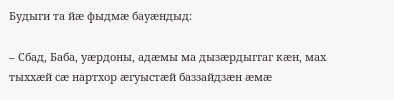Будыги та йæ фыдмæ бауæндыд:

– Сбад, Баба, уæрдоны, адæмы ма дызæрдыггаг кæн, мах тыххæй сæ нартхор æгуыстæй баззайдзæн æмæ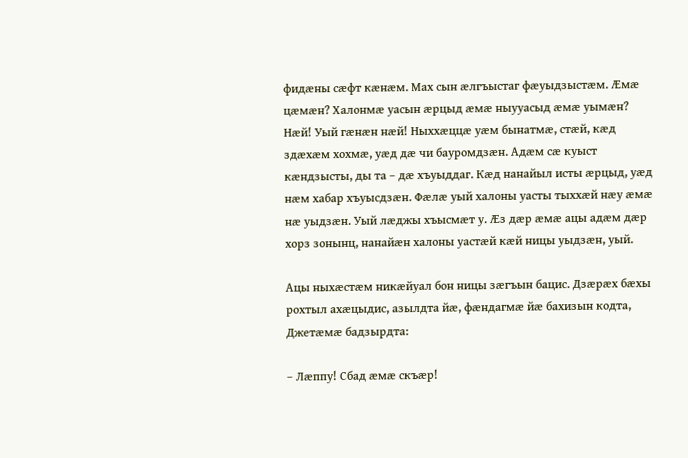фидæны сæфт кæнæм. Мax сын æлгъыстаг фæуыдзыстæм. Æмæ цæмæн? Халонмæ уасын æрцыд æмæ ныууасыд æмæ уымæн? Нæй! Уый гæнæн нæй! Ныххæццæ уæм бынатмæ, стæй, кæд здæхæм хохмæ, уæд дæ чи бауромдзæн. Адæм сæ куыст кæндзысты, ды та – дæ хъуыддаг. Кæд нанайыл исты æрцыд, уæд нæм хабар хъуысдзæн. Фæлæ уый халоны уасты тыххæй нæу æмæ нæ уыдзæн. Уый лæджы хъысмæт у. Æз дæр æмæ ацы адæм дæр хорз зонынц, нанайæн халоны уастæй кæй ницы уыдзæн, уый.

Ацы ныхæстæм никæйуал бон ницы зæгъын бацис. Дзæрæх бæхы рохтыл ахæцыдис, азылдта йæ, фæндагмæ йæ бахизын кодта, Джетæмæ бадзырдта:

– Лæппу! Сбад æмæ скъæр!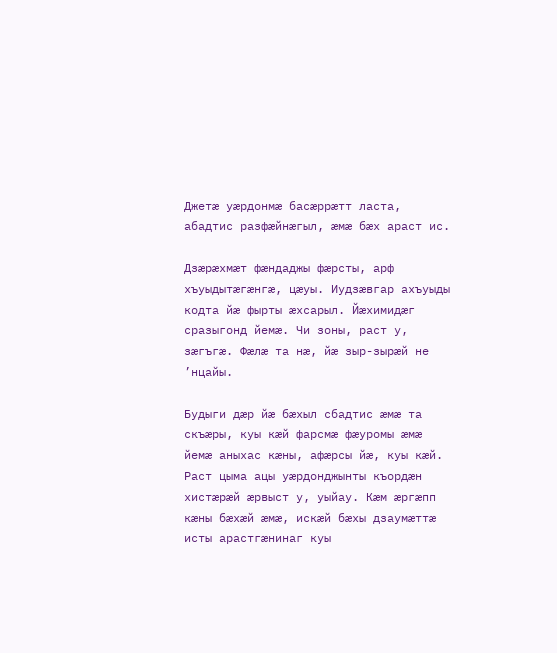Джетæ уæрдонмæ басæррæтт ласта, абадтис разфæйнæгыл, æмæ бæх араст ис.

Дзæрæхмæт фæндаджы фæрсты, арф хъуыдытæгæнгæ, цæуы. Иудзæвгар ахъуыды кодта йæ фырты æхсарыл. Йæхимидæг сразыгонд йемæ. Чи зоны, раст у, зæгъгæ. Фæлæ та нæ, йæ зыр-зырæй не ’нцайы.

Будыги дæр йæ бæхыл сбадтис æмæ та скъæры, куы кæй фарсмæ фæуромы æмæ йемæ аныхас кæны, афæрсы йæ, куы кæй. Раст цыма ацы уæрдонджынты къордæн хистæрæй æрвыст у, уыйау. Кæм æргæпп кæны бæхæй æмæ, искæй бæхы дзаумæттæ исты арастгæнинаг куы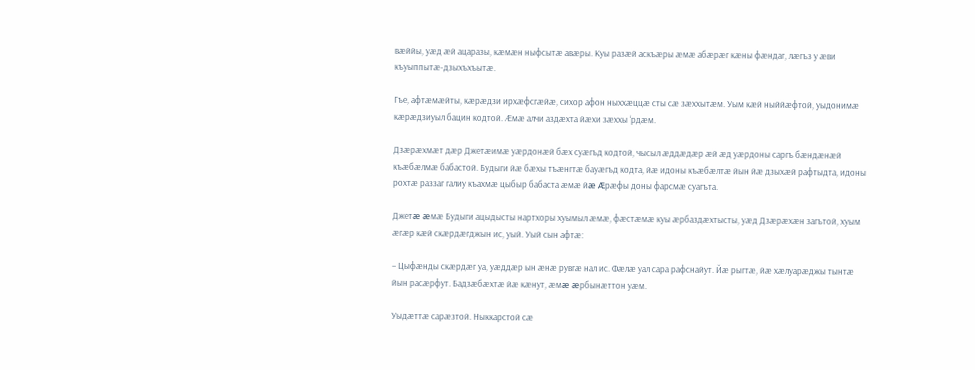вæййы, уæд æй ацаразы, кæмæн ныфсытæ авæры. Куы разæй аскъæры æмæ абæрæг кæны фæндаг, лæгъз у æви къуыппытæ-дзыхъхъытæ.

Гъе, афтæмæйты, кæрæдзи ирхæфсгæйæ, сихор афон ныххæццæ сты сæ зæххытæм. Уым кæй ныййæфтой, уыдонимæ кæрæдзиуыл бацин кодтой. Æмæ алчи аздæхта йæхи зæххы ‘рдæм.

Дзæрæхмæт дæр Джетæимæ уæрдонæй бæх суæгъд кодтой, чысыл æддæдæр æй æд уæрдоны саргъ бæндæнæй къæбæлмæ бабастой. Будыги йæ бæхы тъæнгтæ бауæгъд кодта, йæ идоны къæбæлтæ йын йæ дзыхæй рафтыдта, идоны рохтæ раззаг галиу къахмæ цыбыр бабаста æмæ йæ Æрæфы доны фарсмæ суагъта.

Джетæ æмæ Будыги ацыдысты нартхоры хуымыл æмæ, фæстæмæ куы æрбаздæхтысты, уæд Дзæрæхæн загътой, хуым æгæр кæй скæрдæгджын ис, уый. Уый сын афтæ:

– Цыфæнды скæрдæг уа, уæддæр ын æнæ рувгæ нал ис. Фæлæ уал сара рафснайут. Йæ рыгтæ, йæ хæлуарæджы тынтæ йын расæрфут. Бадзæбæхтæ йæ кæнут, æмæ æрбынæттон уæм.

Уыдæттæ сарæзтой. Ныккарстой сæ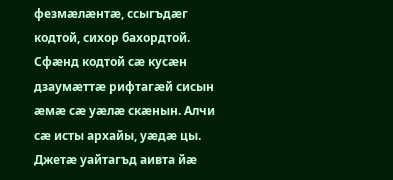фезмæлæнтæ, ссыгъдæг кодтой, сихор бахордтой. Сфæнд кодтой сæ кусæн дзаумæттæ рифтагæй сисын æмæ сæ уæлæ скæнын. Алчи сæ исты архайы, уæдæ цы. Джетæ уайтагъд аивта йæ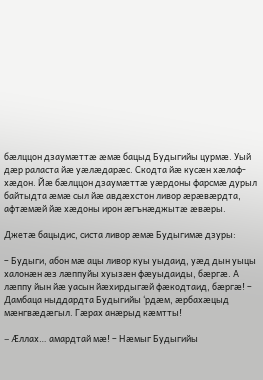бæлццон дзаумæттæ æмæ бацыд Будыгийы цурмæ. Уый дæр раласта йæ уæлæдарæс. Скодта йæ кусæн хæлаф-хæдон. Йæ бæлццон дзаумæттæ уæрдоны фарсмæ дурыл байтыдта æмæ сыл йæ авдæхстон ливор æрæвæрдта, афтæмæй йæ хæдоны ирон æгънæджытæ æвæры.

Джетæ бацыдис, систа ливор æмæ Будыгимæ дзуры:

– Будыги, абон мæ ацы ливор куы уыдаид, уæд дын уыцы халонæн æз лæппуйы хуызæн фæуыдаиды, бæргæ. А лæппу йын йæ уасын йæхирдыгæй фæкодтаид, бæргæ! – Дамбаца ныддардта Будыгийы ‘рдæм, æрбахæцыд мæнгвæдæгыл. Гæрах анæрыд кæмтты!

– Æллах… амардтай мæ! – Нæмыг Будыгийы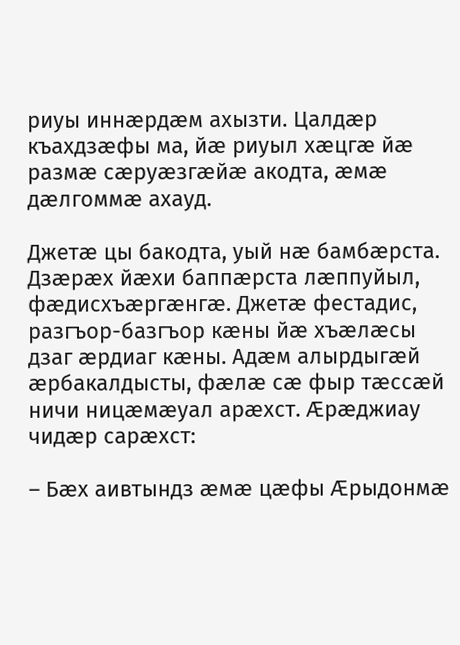риуы иннæрдæм ахызти. Цалдæр къахдзæфы ма, йæ риуыл хæцгæ йæ размæ сæруæзгæйæ акодта, æмæ дæлгоммæ ахауд.

Джетæ цы бакодта, уый нæ бамбæрста. Дзæрæх йæхи баппæрста лæппуйыл, фæдисхъæргæнгæ. Джетæ фестадис, разгъор-базгъор кæны йæ хъæлæсы дзаг æрдиаг кæны. Адæм алырдыгæй æрбакалдысты, фæлæ сæ фыр тæссæй ничи ницæмæуал арæхст. Æрæджиау чидæр сарæхст:

– Бæх аивтындз æмæ цæфы Æрыдонмæ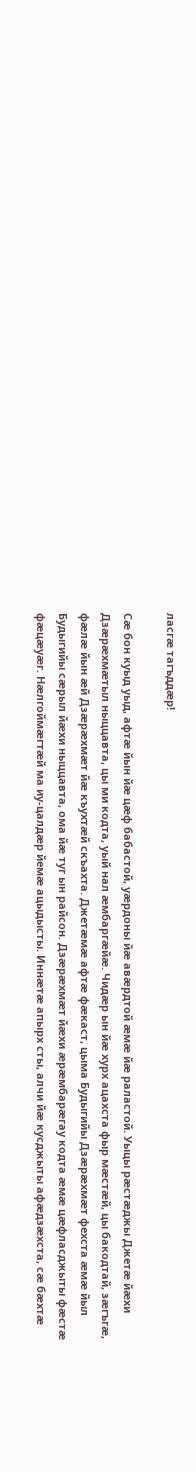ласгæ тагъддæр!

Сæ бон куыд уыд, афтæ йын йæ цæф бабастой, уæрдоны йæ авæрдтой æмæ йæ раластой. Уыцы рæстæджы Джетæ йæхи Дзæрæхмæтыл ныццавта, цы ми кодта, уый нал æмбаргæйæ. Чидæр ын йæ хурх ацахста фыр мæстæй, цы бакодтай, зæгъгæ, фæлæ йын æй Дзæрæхмæт йæ къухтæй скъахта. Джетæмæ афтæ фæкаст, цыма Будыгийы Дзæрæхмæт фехста æмæ йыл Будыгийы сæрыл йæхи ныццавта, ома йæ туг ын райсон. Дзæрæхмæт йæхи æрæмбарæгау кодта æмæ цæфласджыты фæстæ фæцæуæг. Нæлгоймæгтæй ма иу-цалдæр йемæ ацыдысты. Иннæтæ апырх сты, алчи йæ кусджыты афæдзæхста, сæ бæхтæ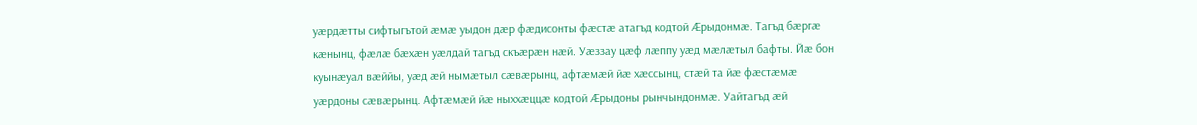уæрдæтты сифтыгътой æмæ уыдон дæр фæдисонты фæстæ атагъд кодтой Æрыдонмæ. Тагъд бæргæ кæнынц, фæлæ бæхæн уæлдай тагъд скъæрæн нæй. Уæззау цæф лæппу уæд мæлæтыл бафты. Йæ бон куынæуал вæййы, уæд æй нымæтыл сæвæрынц, афтæмæй йæ хæссынц, стæй та йæ фæстæмæ уæрдоны сæвæрынц. Афтæмæй йæ ныххæццæ кодтой Æрыдоны рынчындонмæ. Уайтагъд æй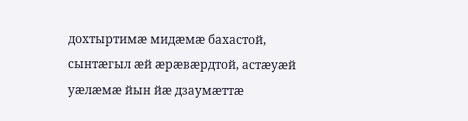дохтыртимæ мидæмæ бахастой, сынтæгыл æй æрæвæрдтой, астæуæй уæлæмæ йын йæ дзаумæттæ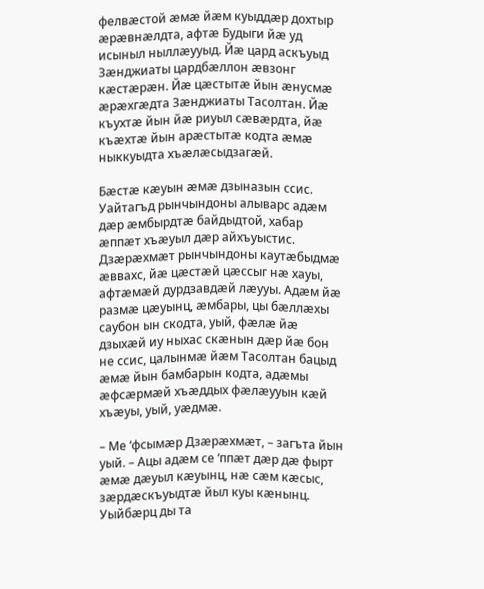фелвæстой æмæ йæм куыддæр дохтыр æрæвнæлдта, афтæ Будыги йæ уд исыныл ныллæууыд. Йæ цард аскъуыд Зæнджиаты цардбæллон æвзонг кæстæрæн. Йæ цæстытæ йын æнусмæ æрæхгæдта Зæнджиаты Тасолтан. Йæ къухтæ йын йæ риуыл сæвæрдта, йæ къæхтæ йын арæстытæ кодта æмæ ныккуыдта хъæлæсыдзагæй.

Бæстæ кæуын æмæ дзыназын ссис. Уайтагъд рынчындоны алыварс адæм дæр æмбырдтæ байдыдтой, хабар æппæт хъæуыл дæр айхъуыстис. Дзæрæхмæт рынчындоны каутæбыдмæ æввахс, йæ цæстæй цæссыг нæ хауы, афтæмæй дурдзавдæй лæууы. Адæм йæ размæ цæуынц, æмбары, цы бæллæхы саубон ын скодта, уый, фæлæ йæ дзыхæй иу ныхас скæнын дæр йæ бон не ссис, цалынмæ йæм Тасолтан бацыд æмæ йын бамбарын кодта, адæмы æфсæрмæй хъæддых фæлæууын кæй хъæуы, уый, уæдмæ.

– Ме ‘фсымæр Дзæрæхмæт, – загъта йын уый. – Ацы адæм се ‘ппæт дæр дæ фырт æмæ дæуыл кæуынц, нæ сæм кæсыс, зæрдæскъуыдтæ йыл куы кæнынц. Уыйбæрц ды та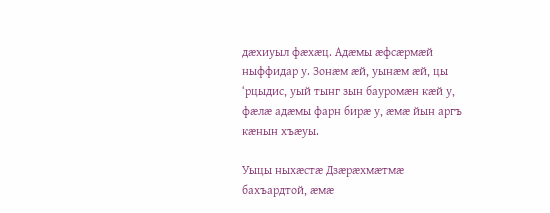дæхиуыл фæхæц. Адæмы æфсæрмæй ныффидар у. Зонæм æй, уынæм æй, цы ‘рцыдис, уый тынг зын бауромæн кæй у, фæлæ адæмы фарн бирæ у, æмæ йын аргъ кæнын хъæуы.

Уыцы ныхæстæ Дзæрæхмæтмæ бахъардтой, æмæ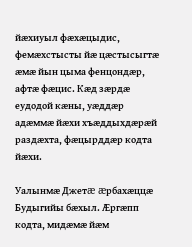йæхиуыл фæхæцыдис, фемæхстысты йæ цæстысыгтæ æмæ йын цыма фенцондæр, афтæ фæцис. Кæд зæрдæ еудодой кæны, уæддæр адæммæ йæхи хъæддыхдæрæй раздæхта, фæцырддæр кодта йæхи.

Уалынмæ Джетæ æрбахæццæ Будыгийы бæхыл. Æргæпп кодта, мидæмæ йæм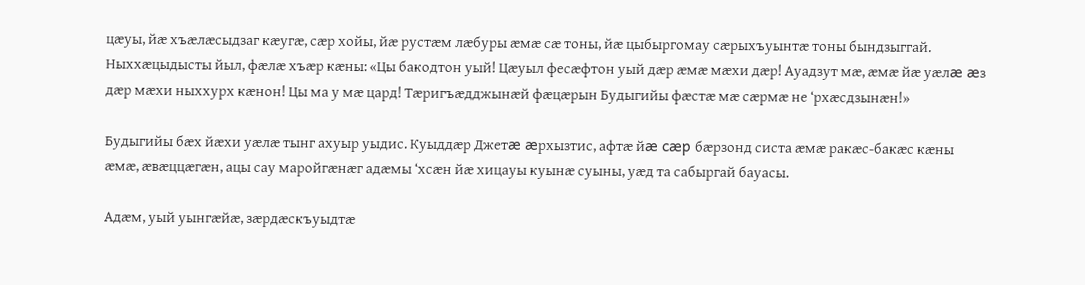цæуы, йæ хъæлæсыдзаг кæугæ, сæр хойы, йæ рустæм лæбуры æмæ сæ тоны, йæ цыбыргомау сæрыхъуынтæ тоны бындзыггай. Ныххæцыдысты йыл, фæлæ хъæр кæны: «Цы бакодтон уый! Цæуыл фесæфтон уый дæр æмæ мæхи дæр! Ауадзут мæ, æмæ йæ уæлæ æз дæр мæхи ныххурх кæнон! Цы ма у мæ цард! Тæригъæдджынæй фæцæрын Будыгийы фæстæ мæ сæрмæ не ‘рхæсдзынæн!»

Будыгийы бæх йæхи уæлæ тынг ахуыр уыдис. Куыддæр Джетæ æрхызтис, афтæ йæ cæp бæрзонд систа æмæ ракæс-бакæс кæны æмæ, æвæццæгæн, ацы сау маройгæнæг адæмы ‘хсæн йæ хицауы куынæ суыны, уæд та сабыргай бауасы.

Адæм, уый уынгæйæ, зæрдæскъуыдтæ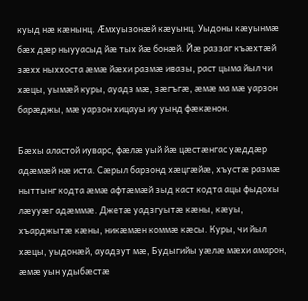куыд нæ кæнынц. Æмхуызонæй кæуынц. Уыдоны кæуынмæ бæх дæр ныууасыд йæ тых йæ бонæй. Йæ раззаг къæхтæй зæхх ныххоста æмæ йæхи размæ ивазы, раст цыма йыл чи хæцы, уымæй куры, ауадз мæ, зæгъгæ, æмæ ма мæ уарзон барæджы, мæ уарзон хицауы иу уынд фæкæнон.

Бæхы аластой иуварс, фæлæ уый йæ цæстæнгас уæддæр адæмæй нæ иста. Сæрыл барзонд хæцгæйæ, хъустæ размæ ныттынг кодта æмæ афтæмæй зыд каст кодта ацы фыдохы лæууæг адæммæ. Джетæ уадзгуытæ кæны, кæуы, хъарджытæ кæны, никæмæн коммæ кæсы. Куры, чи йыл хæцы, уыдонæй, ауадзут мæ, Будыгийы уæлæ мæхи амарон, æмæ уын удыбæстæ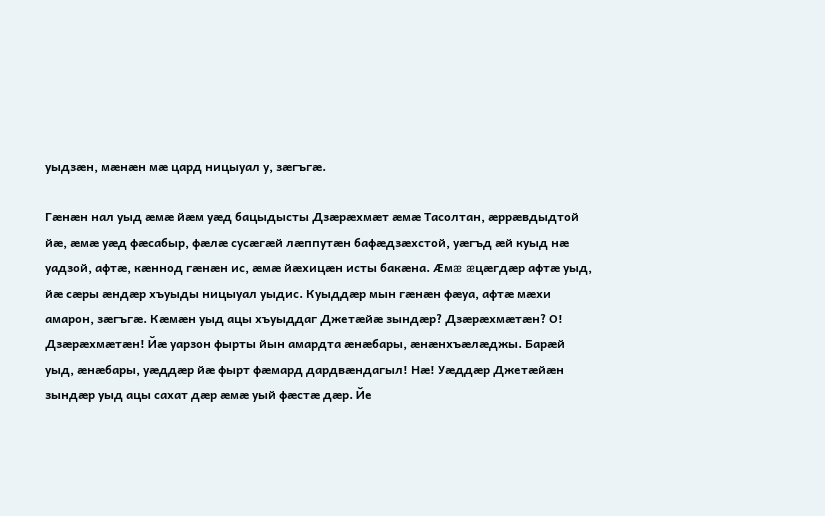уыдзæн, мæнæн мæ цард ницыуал у, зæгъгæ.

Гæнæн нал уыд æмæ йæм уæд бацыдысты Дзæрæхмæт æмæ Тасолтан, æррæвдыдтой йæ, æмæ уæд фæсабыр, фæлæ сусæгæй лæппутæн бафæдзæхстой, уæгъд æй куыд нæ уадзой, афтæ, кæннод гæнæн ис, æмæ йæхицæн исты бакæна. Æмæ æцæгдæр афтæ уыд, йæ сæры æндæр хъуыды ницыуал уыдис. Куыддæр мын гæнæн фæуа, афтæ мæхи амарон, зæгъгæ. Кæмæн уыд ацы хъуыддаг Джетæйæ зындæр? Дзæрæхмæтæн? О! Дзæрæхмæтæн! Йæ уарзон фырты йын амардта æнæбары, æнæнхъæлæджы. Барæй уыд, æнæбары, уæддæр йæ фырт фæмард дардвæндагыл! Нæ! Уæддæр Джетæйæн зындæр уыд ацы сахат дæр æмæ уый фæстæ дæр. Йе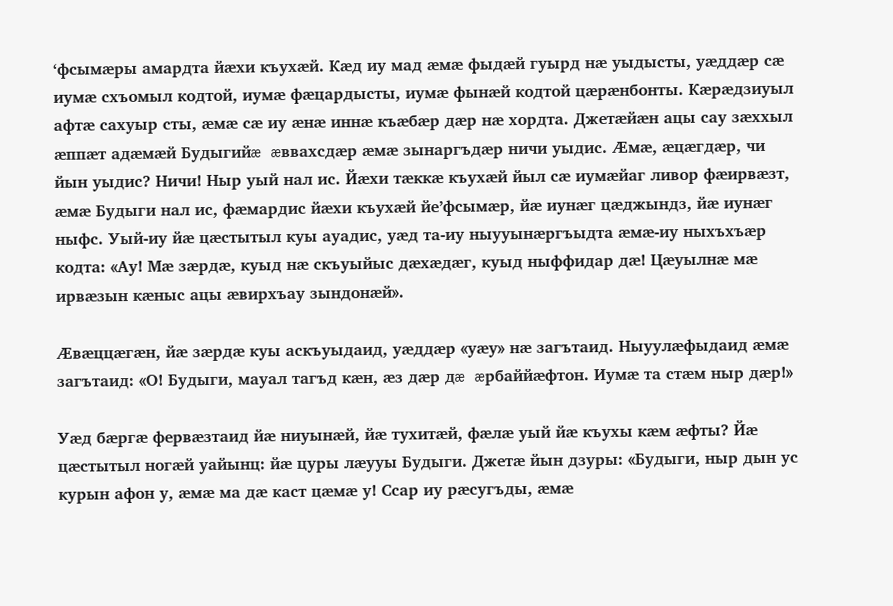‘фсымæры амардта йæхи къухæй. Кæд иу мад æмæ фыдæй гуырд нæ уыдысты, уæддæр сæ иумæ схъомыл кодтой, иумæ фæцардысты, иумæ фынæй кодтой цæрæнбонты. Кæрæдзиуыл афтæ сахуыр сты, æмæ сæ иу æнæ иннæ къæбæр дæр нæ хордта. Джетæйæн ацы сау зæххыл æппæт адæмæй Будыгийæ æввахсдæр æмæ зынаргъдæр ничи уыдис. Æмæ, æцæгдæр, чи йын уыдис? Ничи! Ныр уый нал ис. Йæхи тæккæ къухæй йыл сæ иумæйаг ливор фæирвæзт, æмæ Будыги нал ис, фæмардис йæхи къухæй йе’фсымæр, йæ иунæг цæджындз, йæ иунæг ныфс. Уый-иу йæ цæстытыл куы ауадис, уæд та-иу ныууынæргъыдта æмæ-иу ныхъхъæр кодта: «Ау! Мæ зæрдæ, куыд нæ скъуыйыс дæхæдæг, куыд ныффидар дæ! Цæуылнæ мæ ирвæзын кæныс ацы æвирхъау зындонæй».

Æвæццæгæн, йæ зæрдæ куы аскъуыдаид, уæддæр «уæу» нæ загътаид. Ныуулæфыдаид æмæ загътаид: «О! Будыги, мауал тагъд кæн, æз дæр дæ æрбаййæфтон. Иумæ та стæм ныр дæр!»

Уæд бæргæ фервæзтаид йæ ниуынæй, йæ тухитæй, фæлæ уый йæ къухы кæм æфты? Йæ цæстытыл ногæй уайынц: йæ цуры лæууы Будыги. Джетæ йын дзуры: «Будыги, ныр дын ус курын афон у, æмæ ма дæ каст цæмæ у! Ссар иу рæсугъды, æмæ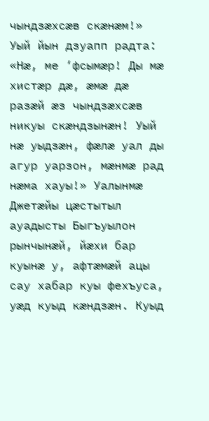чындзæхсæв скæнæм!» Уый йын дзуапп радта: «Нæ, ме ‘фсымæр! Ды мæ хистæр дæ, æмæ дæ разæй æз чындзæхсæв никуы скæндзынæн! Уый нæ уыдзæн, фæлæ уал ды агур уарзон, мæнмæ рад нæма хауы!» Уалынмæ Джетæйы цæстытыл ауадысты Быгъуылон рынчынæй, йæхи бар куынæ у, афтæмæй ацы сау хабар куы фехъуса, уæд куыд кæндзæн. Куыд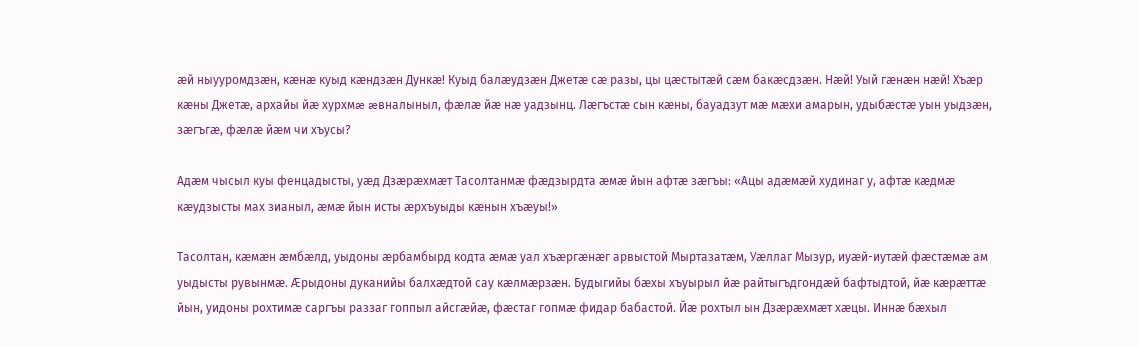æй ныууромдзæн, кæнæ куыд кæндзæн Дункæ! Куыд балæудзæн Джетæ сæ разы, цы цæстытæй сæм бакæсдзæн. Нæй! Уый гæнæн нæй! Хъæр кæны Джетæ, архайы йæ хурхмæ æвналыныл, фæлæ йæ нæ уадзынц. Лæгъстæ сын кæны, бауадзут мæ мæхи амарын, удыбæстæ уын уыдзæн, зæгъгæ, фæлæ йæм чи хъусы?

Адæм чысыл куы фенцадысты, уæд Дзæрæхмæт Тасолтанмæ фæдзырдта æмæ йын афтæ зæгъы: «Ацы адæмæй худинаг у, афтæ кæдмæ кæудзысты мах зианыл, æмæ йын исты æрхъуыды кæнын хъæуы!»

Тасолтан, кæмæн æмбæлд, уыдоны æрбамбырд кодта æмæ уал хъæргæнæг арвыстой Мыртазатæм, Уæллаг Мызур, иуæй-иутæй фæстæмæ ам уыдысты рувынмæ. Æрыдоны дуканийы балхæдтой сау кæлмæрзæн. Будыгийы бæхы хъуырыл йæ райтыгъдгондæй бафтыдтой, йæ кæрæттæ йын, уидоны рохтимæ саргъы раззаг гоппыл айсгæйæ, фæстаг гопмæ фидар бабастой. Йæ рохтыл ын Дзæрæхмæт хæцы. Иннæ бæхыл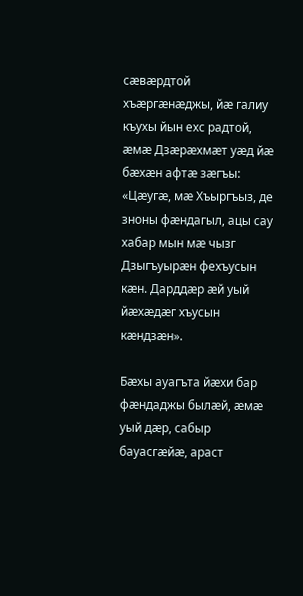сæвæрдтой хъæргæнæджы, йæ галиу къухы йын ехс радтой, æмæ Дзæрæхмæт уæд йæ бæхæн афтæ зæгъы: «Цæугæ, мæ Хъыргъыз, де зноны фæндагыл, ацы сау хабар мын мæ чызг Дзыгъуырæн фехъусын кæн. Дарддæр æй уый йæхæдæг хъусын кæндзæн».

Бæхы ауагъта йæхи бар фæндаджы былæй, æмæ уый дæр, сабыр бауасгæйæ, араст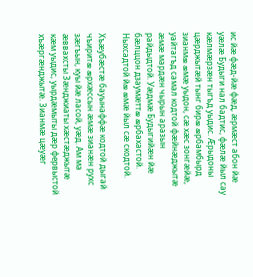ис йæ фæд-йæ фæд, æрмæст абон йæ уæлæ Будыги нал бадтис, фæлæ йыл сау кæлмæрзæн тыгъд уыдис. Æрыдоны цæрджытæй тынг бирæ æрбамбырд зианмæ æмæ уыдон, сæ хæс зонгæйæ, уайтагъд самал кодтой фæйнæджытæ æмæ мардæн чырын аразын райдыдтой. Уæдмæ Будыгийæн йæ бæлццон дзаумæттæ æрбахастой. Ныхсадтой йæ æмæ йыл сæ скодтой.

Хъæубæстæ бауынаффæ кодтой дыгай чъиритæ æрхæссын æмæ зианæн рухс зæгъын, куы йæ ласой, уæд. Ам ма æввахсты Зæнджиаты хæстæджытæ кæм уыдис, уырдæмыты дæр фервыстой хъæргæнджытæ. Зианмæ цæуæг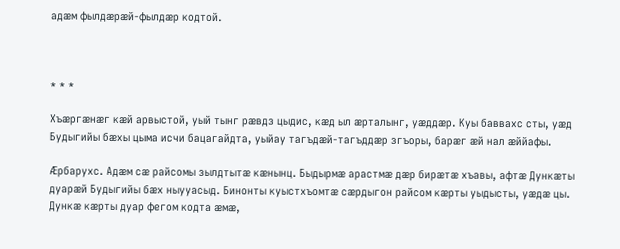адæм фылдæрæй-фылдæр кодтой.



* * *

Хъæргæнæг кæй арвыстой, уый тынг рæвдз цыдис, кæд ыл æрталынг, уæддæр. Куы баввахс сты, уæд Будыгийы бæхы цыма исчи бацагайдта, уыйау тагъдæй-тагъддæр згъоры, барæг æй нал æййафы.

Æрбарухс. Адæм сæ райсомы зылдтытæ кæнынц. Быдырмæ арастмæ дæр бирæтæ хъавы, афтæ Дункæты дуарæй Будыгийы бæх ныууасыд. Бинонты куыстхъомтæ сæрдыгон райсом кæрты уыдысты, уæдæ цы. Дункæ кæрты дуар фегом кодта æмæ,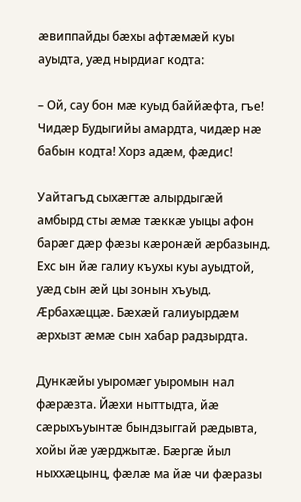æвиппайды бæхы афтæмæй куы ауыдта, уæд нырдиаг кодта:

– Ой, сау бон мæ куыд баййæфта, гъе! Чидæр Будыгийы амардта, чидæр нæ бабын кодта! Хорз адæм, фæдис!

Уайтагъд сыхæгтæ алырдыгæй амбырд сты æмæ тæккæ уыцы афон барæг дæр фæзы кæронæй æрбазынд. Ехс ын йæ галиу къухы куы ауыдтой, уæд сын æй цы зонын хъуыд. Æрбахæццæ. Бæхæй галиуырдæм æрхызт æмæ сын хабар радзырдта.

Дункæйы уыромæг уыромын нал фæрæзта. Йæхи ныттыдта, йæ сæрыхъуынтæ бындзыггай рæдывта, хойы йæ уæрджытæ. Бæргæ йыл ныххæцынц, фæлæ ма йæ чи фæразы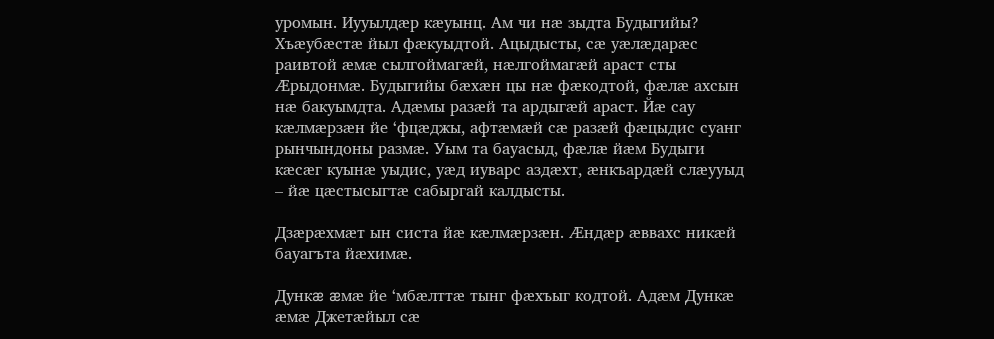уромын. Иууылдæр кæуынц. Ам чи нæ зыдта Будыгийы? Хъæубæстæ йыл фæкуыдтой. Ацыдысты, сæ уæлæдарæс раивтой æмæ сылгоймагæй, нæлгоймагæй араст сты Æрыдонмæ. Будыгийы бæхæн цы нæ фæкодтой, фæлæ ахсын нæ бакуымдта. Адæмы разæй та ардыгæй араст. Йæ сау кæлмæрзæн йе ‘фцæджы, афтæмæй сæ разæй фæцыдис суанг рынчындоны размæ. Уым та бауасыд, фæлæ йæм Будыги кæсæг куынæ уыдис, уæд иуварс аздæхт, æнкъардæй слæууыд – йæ цæстысыгтæ сабыргай калдысты.

Дзæрæхмæт ын систа йæ кæлмæрзæн. Æндæр æввахс никæй бауагъта йæхимæ.

Дункæ æмæ йе ‘мбæлттæ тынг фæхъыг кодтой. Адæм Дункæ æмæ Джетæйыл сæ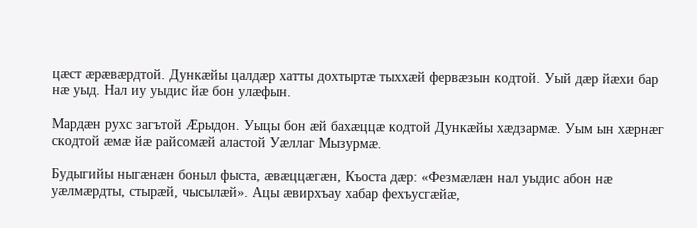цæст æрæвæрдтой. Дункæйы цалдæр хатты дохтыртæ тыххæй фервæзын кодтой. Уый дæр йæхи бар нæ уыд. Нал иу уыдис йæ бон улæфын.

Мардæн рухс загътой Æрыдон. Уыцы бон æй бахæццæ кодтой Дункæйы хæдзармæ. Уым ын хæрнæг скодтой æмæ йæ райсомæй аластой Уæллаг Мызурмæ.

Будыгийы ныгæнæн боныл фыста, æвæццæгæн, Къоста дæр: «Фезмæлæн нал уыдис абон нæ уæлмæрдты, стырæй, чысылæй». Ацы æвирхъау хабар фехъусгæйæ,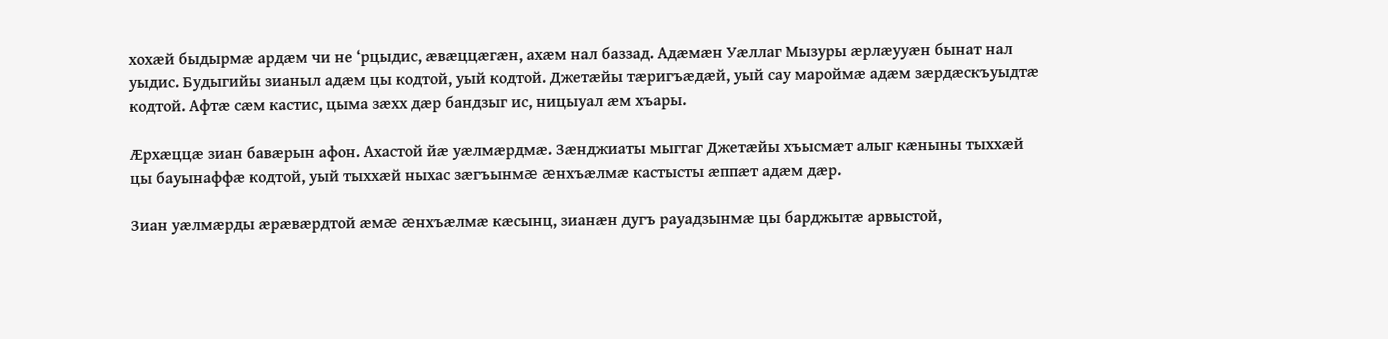хохæй быдырмæ ардæм чи не ‘рцыдис, æвæццæгæн, ахæм нал баззад. Адæмæн Уæллаг Мызуры æрлæууæн бынат нал уыдис. Будыгийы зианыл адæм цы кодтой, уый кодтой. Джетæйы тæригъæдæй, уый сау мароймæ адæм зæрдæскъуыдтæ кодтой. Афтæ сæм кастис, цыма зæхх дæр бандзыг ис, ницыуал æм хъары.

Æрхæццæ зиан бавæрын афон. Ахастой йæ уæлмæрдмæ. Зæнджиаты мыггаг Джетæйы хъысмæт алыг кæныны тыххæй цы бауынаффæ кодтой, уый тыххæй ныхас зæгъынмæ æнхъæлмæ кастысты æппæт адæм дæр.

Зиан уæлмæрды æрæвæрдтой æмæ æнхъæлмæ кæсынц, зианæн дугъ рауадзынмæ цы барджытæ арвыстой,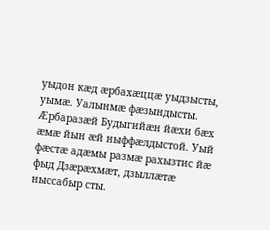уыдон кæд æрбахæццæ уыдзысты, уымæ. Уалынмæ фæзындысты. Æрбаразæй Будыгийæн йæхи бæх æмæ йын æй ныффæлдыстой. Уый фæстæ адæмы размæ рахызтис йæ фыд Дзæрæхмæт, дзыллæтæ ныссабыр сты.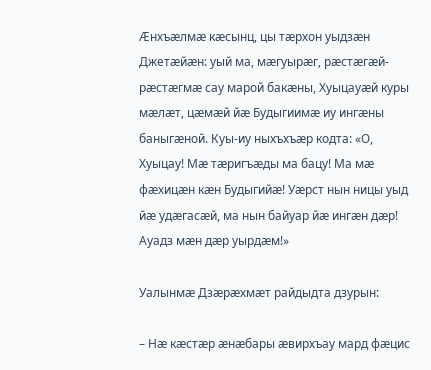Æнхъæлмæ кæсынц, цы тæрхон уыдзæн Джетæйæн: уый ма, мæгуырæг, рæстæгæй-рæстæгмæ сау марой бакæны, Хуыцауæй куры мæлæт, цæмæй йæ Будыгиимæ иу ингæны баныгæной. Куы-иу ныхъхъæр кодта: «О, Хуыцау! Мæ тæригъæды ма бацу! Ма мæ фæхицæн кæн Будыгийæ! Уæрст нын ницы уыд йæ удæгасæй, ма нын байуар йæ ингæн дæр! Ауадз мæн дæр уырдæм!»

Уалынмæ Дзæрæхмæт райдыдта дзурын:

– Нæ кæстæр æнæбары æвирхъау мард фæцис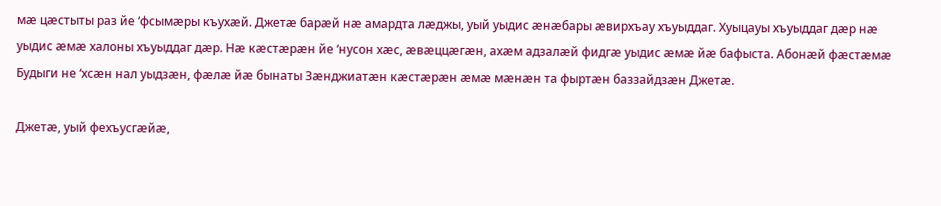мæ цæстыты раз йе ‘фсымæры къухæй. Джетæ барæй нæ амардта лæджы, уый уыдис æнæбары æвирхъау хъуыддаг. Хуыцауы хъуыддаг дæр нæ уыдис æмæ халоны хъуыддаг дæр. Нæ кæстæрæн йе ‘нусон хæс, æвæццæгæн, ахæм адзалæй фидгæ уыдис æмæ йæ бафыста. Абонæй фæстæмæ Будыги не ‘хсæн нал уыдзæн, фæлæ йæ бынаты Зæнджиатæн кæстæрæн æмæ мæнæн та фыртæн баззайдзæн Джетæ.

Джетæ, уый фехъусгæйæ,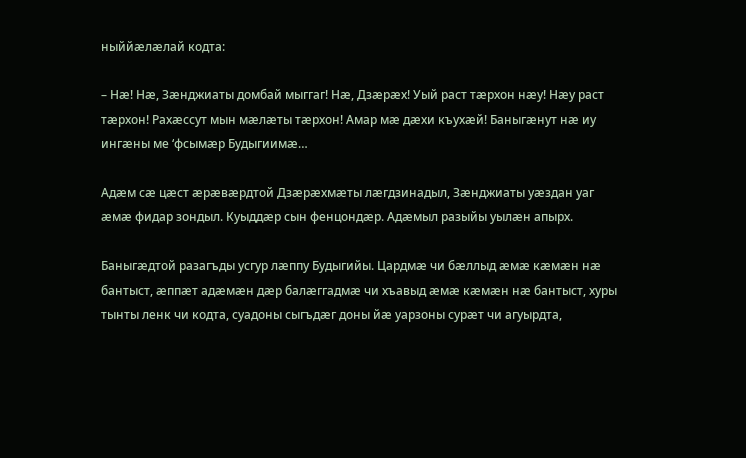ныййæлæлай кодта:

– Нæ! Нæ, Зæнджиаты домбай мыггаг! Нæ, Дзæрæх! Уый раст тæрхон нæу! Нæу раст тæрхон! Рахæссут мын мæлæты тæрхон! Амар мæ дæхи къухæй! Баныгæнут нæ иу ингæны ме ‘фсымæр Будыгиимæ…

Адæм сæ цæст æрæвæрдтой Дзæрæхмæты лæгдзинадыл, Зæнджиаты уæздан уаг æмæ фидар зондыл. Куыддæр сын фенцондæр. Адæмыл разыйы уылæн апырх.

Баныгæдтой разагъды усгур лæппу Будыгийы. Цардмæ чи бæллыд æмæ кæмæн нæ бантыст, æппæт адæмæн дæр балæггадмæ чи хъавыд æмæ кæмæн нæ бантыст, хуры тынты ленк чи кодта, суадоны сыгъдæг доны йæ уарзоны сурæт чи агуырдта,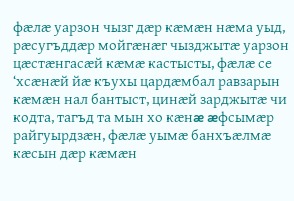фæлæ уарзон чызг дæр кæмæн нæма уыд, рæсугъддæр мойгæнæг чызджытæ уарзон цæстæнгасæй кæмæ кастысты, фæлæ се ‘хсæнæй йæ къухы цардæмбал равзарын кæмæн нал бантыст, цинæй зарджытæ чи кодта, тагъд та мын хо кæнæ æфсымæр райгуырдзæн, фæлæ уымæ банхъæлмæ кæсын дæр кæмæн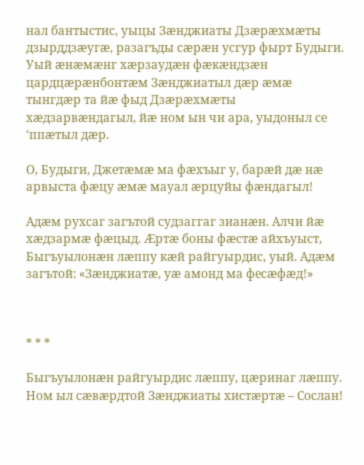нал бантыстис, уыцы Зæнджиаты Дзæрæхмæты дзырддзæугæ, разагъды сæрæн усгур фырт Будыги. Уый æнæмæнг хæрзаудæн фæкæндзæн цардцæрæнбонтæм Зæнджиатыл дæр æмæ тынгдæр та йæ фыд Дзæрæхмæты хæдзарвæндагыл, йæ ном ын чи ара, уыдоныл се ‘ппæтыл дæр.

О, Будыги, Джетæмæ ма фæхъыг у, барæй дæ нæ арвыста фæцу æмæ мауал æрцуйы фæндагыл!

Адæм рухсаг загътой судзаггаг зианæн. Алчи йæ хæдзармæ фæцыд. Æртæ боны фæстæ айхъуыст, Быгъуылонæн лæппу кæй райгуырдис, уый. Адæм загътой: «Зæнджиатæ, уæ амонд ма фесæфæд!»



* * *

Быгъуылонæн райгуырдис лæппу, цæринаг лæппу. Ном ыл сæвæрдтой Зæнджиаты хистæртæ – Сослан!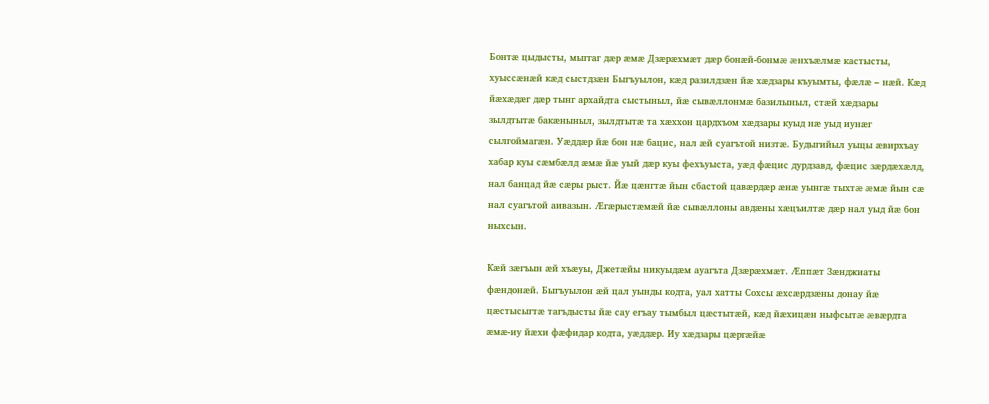Бонтæ цыдысты, мыггаг дæр æмæ Дзæрæхмæт дæр бонæй-бонмæ æнхъæлмæ кастысты, хуыссæнæй кæд сыстдзæн Быгъуылон, кæд разилдзæн йæ хæдзары къуымты, фæлæ – нæй. Кæд йæхæдæг дæр тынг архайдта сыстыныл, йæ сывæллонмæ базилыныл, стæй хæдзары зылдтытæ бакæныныл, зылдтытæ та хæххон цардхъом хæдзары куыд нæ уыд иунæг сылгоймагæн. Уæддæр йæ бон нæ бацис, нал æй суагътой низтæ. Будыгийыл уыцы æвирхъау хабар куы сæмбæлд æмæ йæ уый дæр куы фехъуыста, уæд фæцис дурдзавд, фæцис зæрдæхæлд, нал банцад йæ сæры рыст. Йæ цæнгтæ йын сбастой цавæрдæр æнæ уынгæ тыхтæ æмæ йын сæ нал суагътой аивазын. Æгæрыстæмæй йæ сывæллоны авдæны хæцъилтæ дæр нал уыд йæ бон ныхсын.

Кæй зæгъын æй хъæуы, Джетæйы никуыдæм ауагъта Дзæрæхмæт. Æппæт Зæнджиаты фæндонæй. Быгъуылон æй цал уынды кодта, уал хатты Сохсы æхсæрдзæны донау йæ цæстысыгтæ тагъдысты йæ сау егъау тымбыл цæстытæй, кæд йæхицæн ныфсытæ æвæрдта æмæ-иу йæхи фæфидар кодта, уæддæр. Иy хæдзары цæргæйæ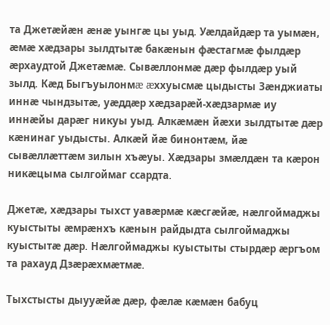та Джетæйæн æнæ уынгæ цы уыд. Уæлдайдæр та уымæн, æмæ хæдзары зылдтытæ бакæнын фæстагмæ фылдæр æрхаудтой Джетæмæ. Сывæллонмæ дæр фылдæр уый зылд. Кæд Быгъуылонмæ æххуысмæ цыдысты Зæнджиаты иннæ чындзытæ, уæддæр хæдзарæй-хæдзармæ иу иннæйы дарæг никуы уыд. Алкæмæн йæхи зылдтытæ дæр кæнинаг уыдысты. Алкæй йæ бинонтæм, йæ сывæллæттæм зилын хъæуы. Хæдзары змæлдæн та кæрон никæцыма сылгоймаг ссардта.

Джетæ, хæдзары тыхст уавæрмæ кæсгæйæ, нæлгоймаджы куыстыты æмрæнхъ кæнын райдыдта сылгоймаджы куыстытæ дæр. Нæлгоймаджы куыстыты стырдæр æргъом та рахауд Дзæрæхмæтмæ.

Тыхстысты дыууæйæ дæр, фæлæ кæмæн бабуц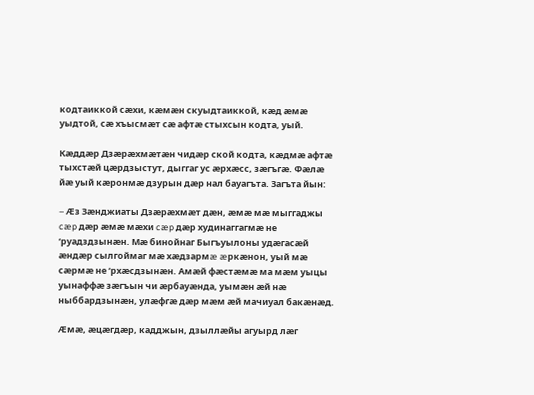кодтаиккой сæхи, кæмæн скуыдтаиккой, кæд æмæ уыдтой, сæ хъысмæт сæ афтæ стыхсын кодта, уый.

Кæддæр Дзæрæхмæтæн чидæр ской кодта, кæдмæ афтæ тыхстæй цæрдзыстут, дыггаг ус æрхæсс, зæгъгæ. Фæлæ йæ уый кæронмæ дзурын дæр нал бауагъта. Загъта йын:

– Æз Зæнджиаты Дзæрæхмæт дæн, æмæ мæ мыггаджы cæp дæр æмæ мæхи cæp дæр худинаггагмæ не ‘руадздзынæн. Мæ бинойнаг Быгъуылоны удæгасæй æндæр сылгоймаг мæ хæдзармæ æркæнон, уый мæ сæрмæ не ‘рхæсдзынæн. Амæй фæстæмæ ма мæм уыцы уынаффæ зæгъын чи æрбауæнда, уымæн æй нæ ныббардзынæн, улæфгæ дæр мæм æй мачиуал бакæнæд.

Æмæ, æцæгдæр, кадджын, дзыллæйы агуырд лæг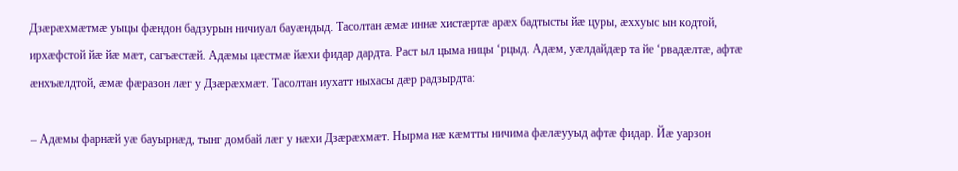Дзæрæхмæтмæ уыцы фæндон бадзурын ничиуал бауæндыд. Тасолтан æмæ иннæ хистæртæ арæх бадтысты йæ цуры, æххуыс ын кодтой, ирхæфстой йæ йæ мæт, сагъæстæй. Адæмы цæстмæ йæхи фидар дардта. Раст ыл цыма ницы ‘рцыд. Адæм, уæлдайдæр та йе ‘рвадæлтæ, афтæ æнхъæлдтой, æмæ фæразон лæг у Дзæрæхмæт. Тасолтан иухатт ныхасы дæр радзырдта:

– Адæмы фарнæй уæ бауырнæд, тынг домбай лæг у нæхи Дзæрæхмæт. Нырма нæ кæмтты ничима фæлæууыд афтæ фидар. Йæ уарзон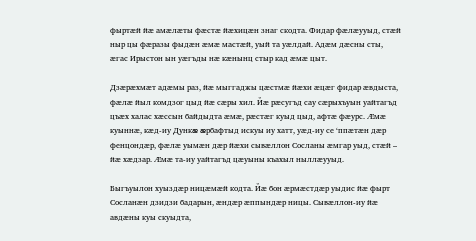фыртæй йæ амæлæты фæстæ йæхицæн знаг скодта. Фидар фæлæууыд, стæй ныр цы фæразы фыдæн æмæ мастæй, уый та уæлдай. Адæм дæсны сты, æгас Ирыстон ын уæгъды нæ кæнынц стыр кад æмæ цыт.

Дзæрæхмæт адæмы раз, йæ мыггаджы цæстмæ йæхи æцæг фидар æвдыста, фæлæ йыл комдзог цыд йæ сæры хил. Йæ рæсугъд сау сæрыхъуын уайтагъд цъæх халас хæссын байдыдта æмæ, рæстæг куыд цыд, афтæ фæурс. Æмæ куыннæ, кæд-иу Дункæ æрбафтыд искуы иу хатт, уæд-иу се ‘ппæтæн дæр фенцондæр, фæлæ уымæн дæр йæхи сывæллон Сосланы æмгар уыд, стæй – йæ хæдзар. Æмæ та-иу уайтагъд цæуыны къахыл ныллæууыд.

Быгъуылон хуыздæр ницæмæй кодта. Йæ бон æрмæстдæр уыдис йæ фырт Сосланæн дзидзи бадарын, æндæр æппындæр ницы. Сывæллон-иу йæ авдæны куы скуыдта,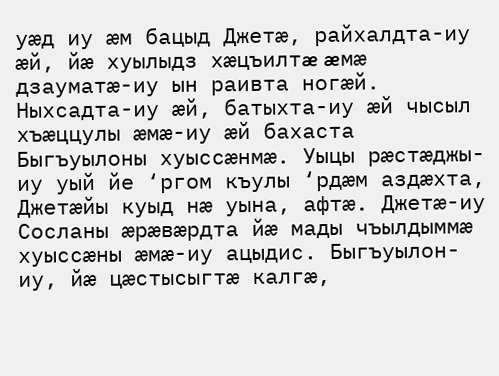уæд иу æм бацыд Джетæ, райхалдта-иу æй, йæ хуылыдз хæцъилтæ æмæ дзауматæ-иу ын раивта ногæй. Ныхсадта-иу æй, батыхта-иу æй чысыл хъæццулы æмæ-иу æй бахаста Быгъуылоны хуыссæнмæ. Уыцы рæстæджы-иу уый йе ‘ргом къулы ‘рдæм аздæхта, Джетæйы куыд нæ уына, афтæ. Джетæ-иу Сосланы æрæвæрдта йæ мады чъылдыммæ хуыссæны æмæ-иу ацыдис. Быгъуылон-иу, йæ цæстысыгтæ калгæ,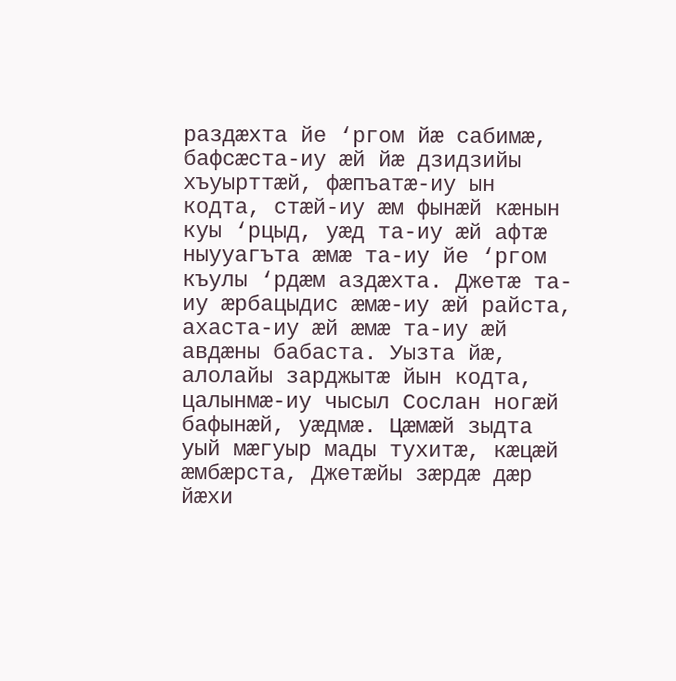раздæхта йе ‘ргом йæ сабимæ, бафсæста-иу æй йæ дзидзийы хъуырттæй, фæпъатæ-иу ын кодта, стæй-иу æм фынæй кæнын куы ‘рцыд, уæд та-иу æй афтæ ныууагъта æмæ та-иу йе ‘ргом къулы ‘рдæм аздæхта. Джетæ та-иу æрбацыдис æмæ-иу æй райста, ахаста-иу æй æмæ та-иу æй авдæны бабаста. Уызта йæ, алолайы зарджытæ йын кодта, цалынмæ-иу чысыл Сослан ногæй бафынæй, уæдмæ. Цæмæй зыдта уый мæгуыр мады тухитæ, кæцæй æмбæрста, Джетæйы зæрдæ дæр йæхи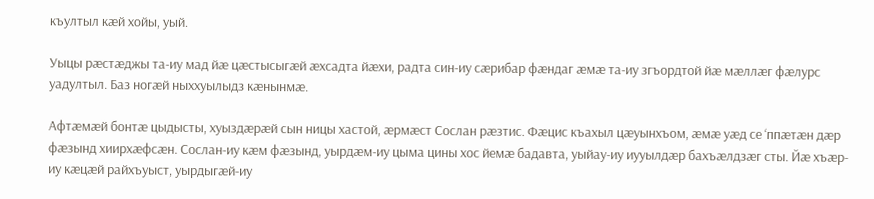къултыл кæй хойы, уый.

Уыцы рæстæджы та-иу мад йæ цæстысыгæй æхсадта йæхи, радта син-иу сæрибар фæндаг æмæ та-иу згъордтой йæ мæллæг фæлурс уадултыл. Баз ногæй ныххуылыдз кæнынмæ.

Афтæмæй бонтæ цыдысты, хуыздæрæй сын ницы хастой, æрмæст Сослан рæзтис. Фæцис къахыл цæуынхъом, æмæ уæд се ‘ппæтæн дæр фæзынд хиирхæфсæн. Сослан-иу кæм фæзынд, уырдæм-иу цыма цины хос йемæ бадавта, уыйау-иу иууылдæр бахъæлдзæг сты. Йæ хъæр-иу кæцæй райхъуыст, уырдыгæй-иу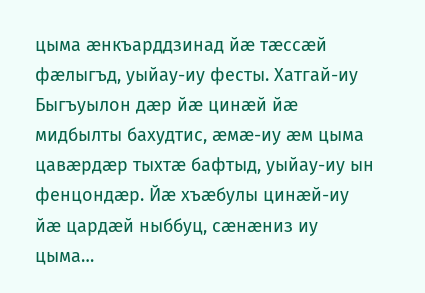цыма æнкъарддзинад йæ тæссæй фæлыгъд, уыйау-иу фесты. Хатгай-иу Быгъуылон дæр йæ цинæй йæ мидбылты бахудтис, æмæ-иу æм цыма цавæрдæр тыхтæ бафтыд, уыйау-иу ын фенцондæр. Йæ хъæбулы цинæй-иу йæ цардæй ныббуц, сæнæниз иу цыма…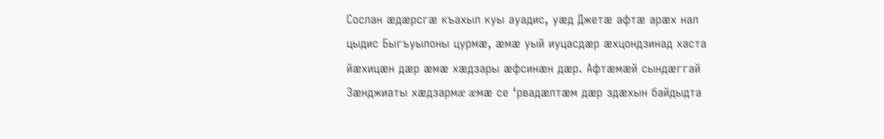Сослан æдæрсгæ къахыл куы ауадис, уæд Джетæ афтæ арæх нал цыдис Быгъуылоны цурмæ, æмæ уый иуцасдæр æхцондзинад хаста йæхицæн дæр æмæ хæдзары æфсинæн дæр. Афтæмæй сындæггай Зæнджиаты хæдзармæ æмæ се ‘рвадæлтæм дæр здæхын байдыдта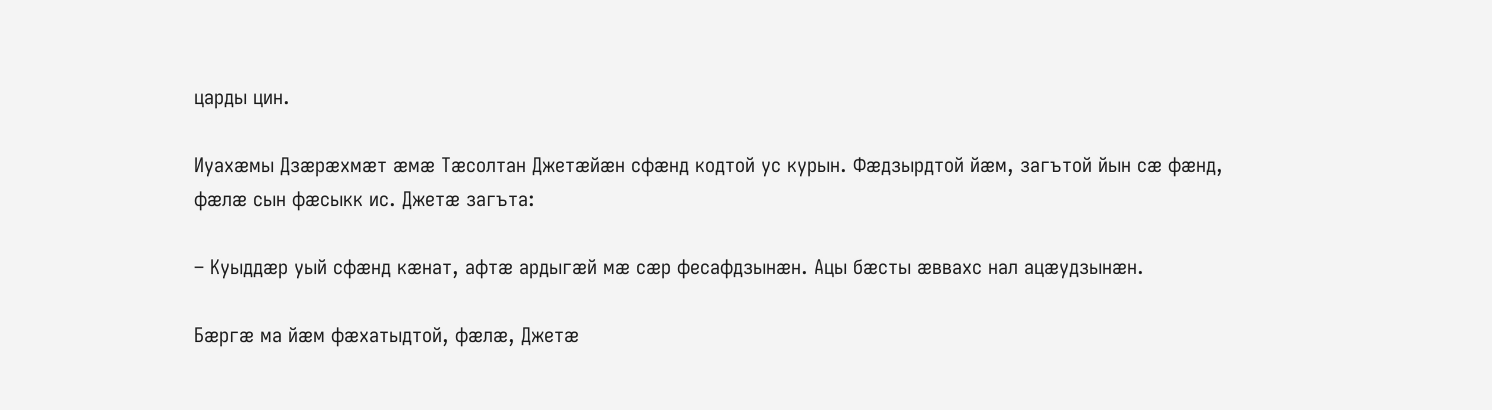царды цин.

Иуахæмы Дзæрæхмæт æмæ Тæсолтан Джетæйæн сфæнд кодтой ус курын. Фæдзырдтой йæм, загътой йын сæ фæнд, фæлæ сын фæсыкк ис. Джетæ загъта:

– Куыддæр уый сфæнд кæнат, афтæ ардыгæй мæ сæр фесафдзынæн. Ацы бæсты æввахс нал ацæудзынæн.

Бæргæ ма йæм фæхатыдтой, фæлæ, Джетæ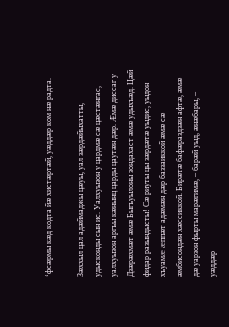‘фсæрмы кæд кодта йæ хистæртæй, уæддæр ком нæ радта.

Зæххыл цал адæймаджы цæуы, уал зæрдæйыхатты, удысконды сын ис. Уалхуызон у цардмæ сæ цæстæнгас, уалхуызон аргъы кæнынц царды цаутæн дæр. Æмæ диссаг у Дзæрæхмæт æмæ Быгъуылоны зондахаст æмæ удыхъæд. Цæй фидар разындысты! Сæ риуты цы зæрдæтæ уыдис, уыдон хъуамæ æппæт адæмæн дæр баззаиккой æмæ сæ æмбисондæн хæссиккой. Бирæтæ бафæраздзæн афтæ, æмæ дæ уарзон фырты марæгимæ, – барæй уыд, æнæбары, – уæддæр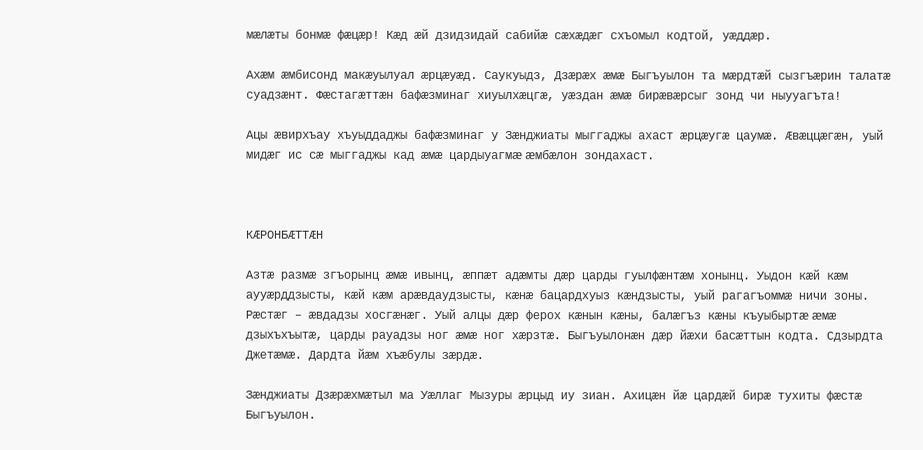мæлæты бонмæ фæцæр! Кæд æй дзидзидай сабийæ сæхæдæг схъомыл кодтой, уæддæр.

Ахæм æмбисонд макæуылуал æрцæуæд. Саукуыдз, Дзæрæх æмæ Быгъуылон та мæрдтæй сызгъæрин талатæ суадзæнт. Фæстагæттæн бафæзминаг хиуылхæцгæ, уæздан æмæ бирæвæрсыг зонд чи ныууагъта!

Ацы æвирхъау хъуыддаджы бафæзминаг у Зæнджиаты мыггаджы ахаст æрцæугæ цаумæ. Æвæццæгæн, уый мидæг ис сæ мыггаджы кад æмæ цардыуагмæ æмбæлон зондахаст.



КÆРОНБÆТТÆН

Азтæ размæ згъорынц æмæ ивынц, æппæт адæмты дæр царды гуылфæнтæм хонынц. Уыдон кæй кæм аууæрддзысты, кæй кæм арæвдаудзысты, кæнæ бацардхуыз кæндзысты, уый рагагъоммæ ничи зоны. Рæстæг – æвдадзы хосгæнæг. Уый алцы дæр ферох кæнын кæны, балæгъз кæны къуыбыртæ æмæ дзыхъхъытæ, царды рауадзы ног æмæ ног хæрзтæ. Быгъуылонæн дæр йæхи басæттын кодта. Сдзырдта Джетæмæ. Дардта йæм хъæбулы зæрдæ.

Зæнджиаты Дзæрæхмæтыл ма Уæллаг Мызуры æрцыд иу зиан. Ахицæн йæ цардæй бирæ тухиты фæстæ Быгъуылон.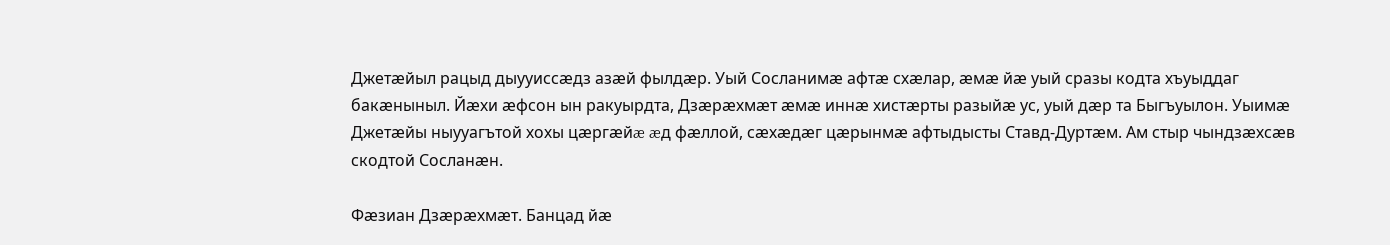Джетæйыл рацыд дыууиссæдз азæй фылдæр. Уый Сосланимæ афтæ схæлар, æмæ йæ уый сразы кодта хъуыддаг бакæныныл. Йæхи æфсон ын ракуырдта, Дзæрæхмæт æмæ иннæ хистæрты разыйæ ус, уый дæр та Быгъуылон. Уыимæ Джетæйы ныууагътой хохы цæргæйæ æд фæллой, сæхæдæг цæрынмæ афтыдысты Ставд-Дуртæм. Ам стыр чындзæхсæв скодтой Сосланæн.

Фæзиан Дзæрæхмæт. Банцад йæ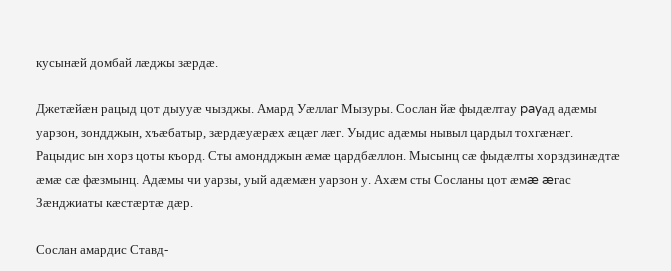кусынæй домбай лæджы зæрдæ.

Джетæйæн рацыд цот дыууæ чызджы. Амард Уæллаг Мызуры. Сослан йæ фыдæлтау payад адæмы уарзон, зондджын, хъæбатыр, зæрдæуæрæх æцæг лæг. Уыдис адæмы нывыл цардыл тохгæнæг. Рацыдис ын хорз цоты къорд. Сты амондджын æмæ цардбæллон. Мысынц сæ фыдæлты хорздзинæдтæ æмæ сæ фæзмынц. Адæмы чи уарзы, уый адæмæн уарзон у. Ахæм сты Сосланы цот æмæ æгас Зæнджиаты кæстæртæ дæр.

Сослан амардис Ставд-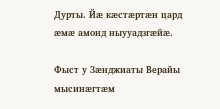Дурты. Йæ кæстæртæн цард æмæ амонд ныууадзгæйæ.

Фыст у Зæнджиаты Верайы мысинæгтæм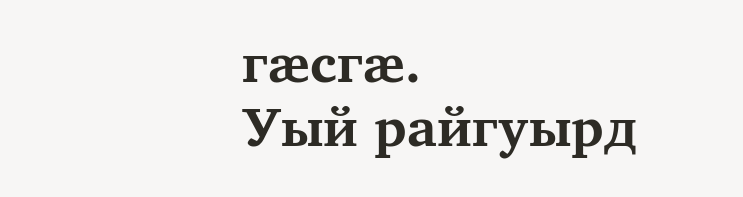гæсгæ.
Уый райгуырд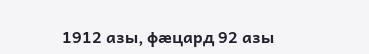1912 азы, фæцард 92 азы